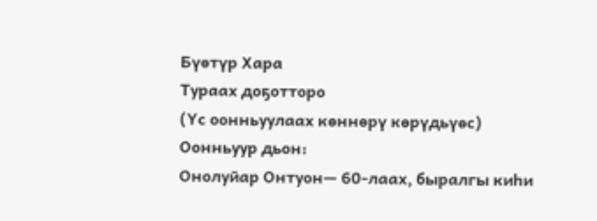Бүөтүр Хара
Тураах доҕотторо
(Үс оонньуулаах көннөрү көрүдьүөс)
Оонньуур дьон:
Онолуйар Онтуон— 60-лаах, быралгы киһи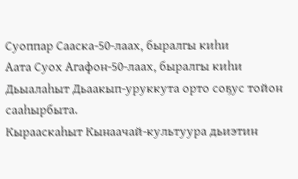Суоппар Сааска-50-лаах, быралгы киһи
Аата Суох Агафон-50-лаах, быралгы киһи
Дьыалаһыт Дьаакып-уруккута орто соҕус тойон сааһырбыта.
Кырааскаһыт Кынаачай-культуура дьиэтин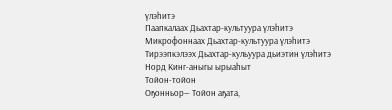үлэһитэ
Паапкалаах Дьахтар-культуура үлэһитэ
Микрофоннаах Дьахтар-культуура үлэһитэ
Тирээпкэлээх Дьахтар-кульуура дьиэтин үлэһитэ
Норд Кинг-аныгы ырыаһыт
Тойон-тойон
Оҕонньор— Тойон аҕата,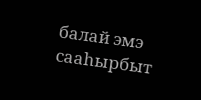балай эмэ сааһырбыт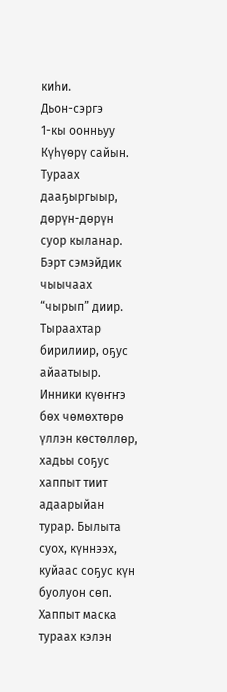киһи.
Дьон-сэргэ
1-кы оонньуу
Күһүөрү сайын. Тураах дааҕыргыыр, дөрүн-дөрүн суор кыланар. Бэрт сэмэйдик чыычаах “чырып” диир. Тыраахтар бирилиир, оҕус айаатыыр. Инники күөҥҥэ бөх чөмөхтөрө үллэн көстөллөр, хадьы соҕус хаппыт тиит адаарыйан турар. Былыта суох, күннээх, куйаас соҕус күн буолуон сөп.
Хаппыт маска тураах кэлэн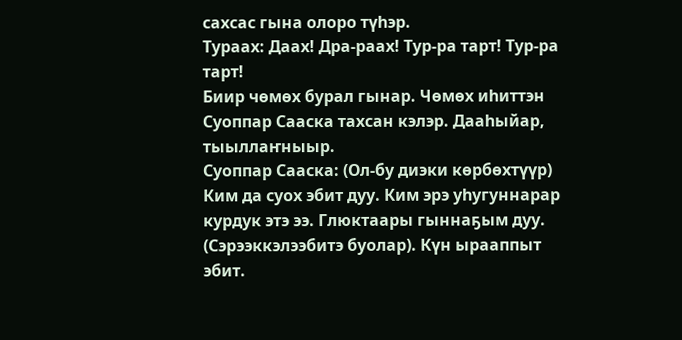сахсас гына олоро түһэр.
Тураах: Даах! Дра-раах! Тур-ра тарт! Тур-ра тарт!
Биир чөмөх бурал гынар. Чөмөх иһиттэн Суоппар Сааска тахсан кэлэр. Дааһыйар, тыыллаҥныыр.
Суоппар Сааска: (Ол-бу диэки көрбөхтүүр) Ким да суох эбит дуу. Ким эрэ уһугуннарар курдук этэ ээ. Глюктаары гыннаҕым дуу. (Сэрээккэлээбитэ буолар). Күн ырааппыт эбит.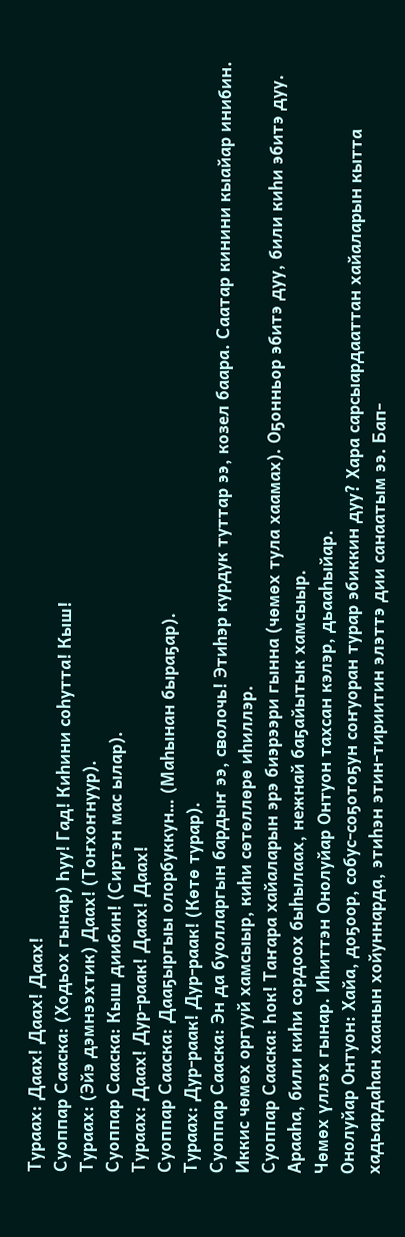Тураах: Даах! Даах! Даах!
Суоппар Сааска: (Ходьох гынар) Һуу! Гад! Киһини соһутта! Кыш!
Тураах: (Эйэ дэмнээхтик) Даах! (Тоҥхоҥнуур).
Суоппар Сааска: Кыш диибин! (Сиртэн мас ылар).
Тураах: Даах! Дур-раак! Даах! Даах!
Суоппар Сааска: Дааҕыргыы олорбуккун… (Маһынан быраҕар).
Тураах: Дур-раак! Дур-раак! (Көтө турар).
Суоппар Сааска: Эн да буолларгын бардыҥ ээ, сволочь! Этиһэр курдук туттар ээ, козел баара. Саатар кинини кыайар инибин.
Иккис чөмөх оргууй хамсыыр, киһи сөтөллөрө иһиллэр.
Суоппар Сааска: Һок! Таҥара хайаларын эрэ биэрээри гынна (чөмөх тула хаамах). Оҕонньор эбитэ дуу, били киһи эбитэ дуу. Арааһа, били киһи сордоох быһылаах, нежнай баҕайытык хамсыыр.
Чөмөх үллэх гынар. Иһиттэн Онолуйар Онтуон тахсан кэлэр, дьааһыйар.
Онолуйар Онтуон: Хайа, доҕоор, собус-соҕотоҕун соҥуоран турар эбиккин дуу? Хара сарсыардааттан хайаларын кытта хадьардаһан хаанын хойуннарда, этиһэн этин-тириитин элэттэ дии санаатым ээ. Бап-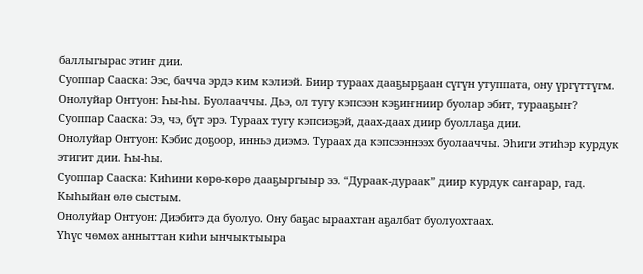баллыгырас этиҥ дии.
Суоппар Сааска: Ээс, бачча эрдэ ким кэлиэй. Биир тураах дааҕырҕаан сүгүн утуппата, ону үргүттүгм.
Онолуйар Онтуон: Һы-һы. Буолааччы. Дьэ, ол тугу кэпсээн кэҕиҥниир буолар эбит, турааҕыҥ?
Суоппар Сааска: Ээ, чэ, бүт эрэ. Тураах тугу кэпсиэҕэй, даах-даах диир буоллаҕа дии.
Онолуйар Онтуон: Кэбис доҕоор, инньэ диэмэ. Тураах да кэпсээннээх буолааччы. Эһиги этиһэр курдук этигит дии. Һы-һы.
Суоппар Сааска: Киһини көрө-көрө дааҕыргыыр ээ. “Дураак-дураак” диир курдук саҥарар, гад. Кыһыйан өлө сыстым.
Онолуйар Онтуон: Диэбитэ да буолуо. Ону баҕас ыраахтан аҕалбат буолуохтаах.
Үһүс чөмөх анныттан киһи ынчыктыыра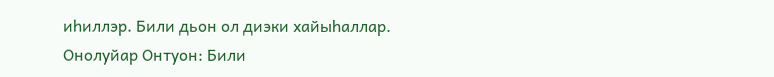иһиллэр. Били дьон ол диэки хайыһаллар.
Онолуйар Онтуон: Били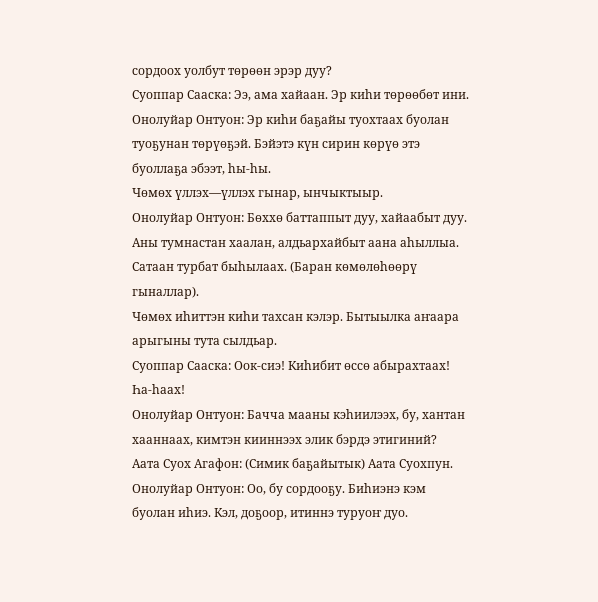сордоох уолбут төрөөн эрэр дуу?
Суоппар Сааска: Ээ, ама хайаан. Эр киһи төрөөбөт ини.
Онолуйар Онтуон: Эр киһи баҕайы туохтаах буолан туоҕунан төрүөҕэй. Бэйэтэ күн сирин көрүө этэ буоллаҕа эбээт, һы-һы.
Чөмөх үллэх—үллэх гынар, ынчыктыыр.
Онолуйар Онтуон: Бөххө баттаппыт дуу, хайаабыт дуу. Аны тумнастан хаалан, алдьархайбыт аана аһыллыа. Сатаан турбат быһылаах. (Баран көмөлөһөөрү гыналлар).
Чөмөх иһиттэн киһи тахсан кэлэр. Бытыылка аҥаара арыгыны тута сылдьар.
Суоппар Сааска: Оок-сиэ! Киһибит өссө абырахтаах! Һа-һаах!
Онолуйар Онтуон: Бачча мааны кэһиилээх, бу, хантан хааннаах, кимтэн кииннээх элик бэрдэ этигиний?
Аата Суох Агафон: (Симик баҕайытык) Аата Суохпун.
Онолуйар Онтуон: Оо, бу сордооҕу. Биһиэнэ кэм буолан иһиэ. Кэл, доҕоор, итиннэ туруоҥ дуо.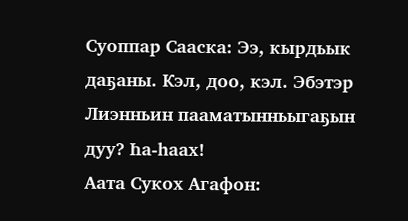Суоппар Сааска: Ээ, кырдьык даҕаны. Кэл, доо, кэл. Эбэтэр Лиэнньин пааматынньыгаҕын дуу? Һа-һаах!
Аата Сукох Агафон: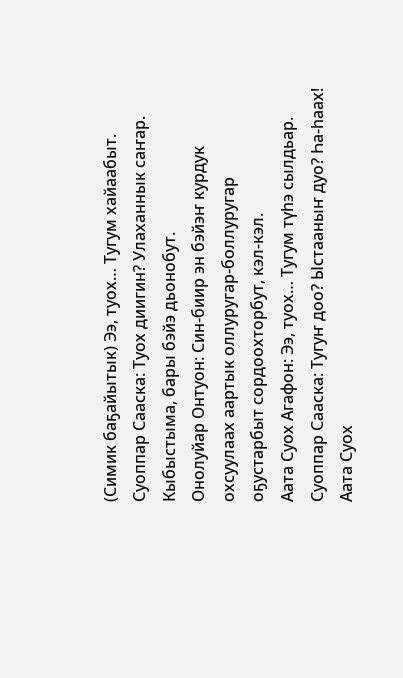(Симик баҕайытык) Ээ, туох… Тугум хайаабыт.
Суоппар Сааска: Туох диигин? Улаханнык саҥар. Кыбыстыма, бары бэйэ дьонобут.
Онолуйар Онтуон: Син-биир эн бэйэҥ курдук охсуулаах аартык оллуругар-боллуругар оҕустарбыт сордоохторбут, кэл-кэл.
Аата Суох Агафон: Ээ, туох… Тугум түһэ сылдьар.
Суоппар Сааска: Тугуҥ доо? Ыстааныҥ дуо? Һа-һаах!
Аата Суох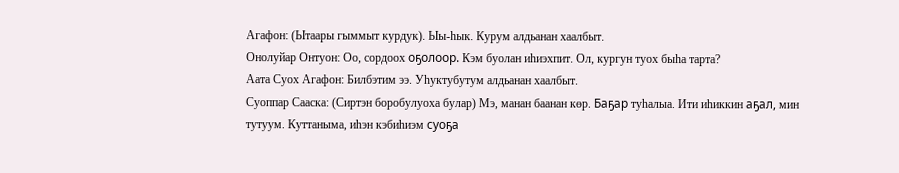Агафон: (Ытаары гыммыт курдук). Ыы-һык. Курум алдьанан хаалбыт.
Онолуйар Онтуон: Оо, сордоох оҕолоор. Кэм буолан иһиэхпит. Ол, кургун туох быһа тарта?
Аата Суох Агафон: Билбэтим ээ. Уһуктубутум алдьанан хаалбыт.
Суоппар Сааска: (Сиртэн боробулуоха булар) Мэ, манан баанан көр. Баҕар туһалыа. Ити иһиккин аҕал, мин тутуум. Куттаныма, иһэн кэбиһиэм суоҕа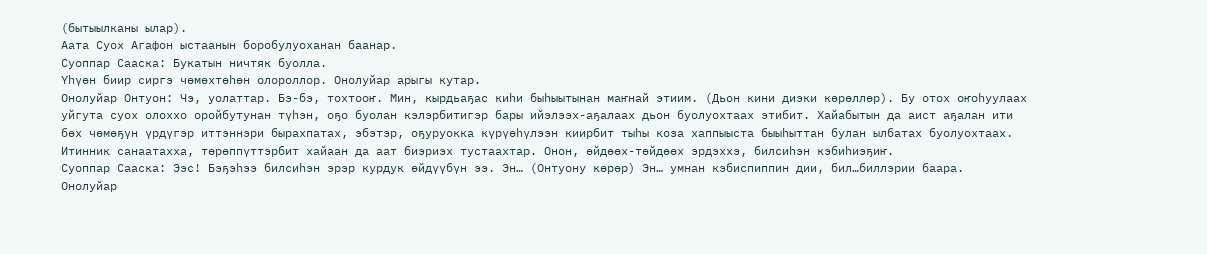(бытыылканы ылар).
Аата Суох Агафон ыстаанын боробулуоханан баанар.
Суоппар Сааска: Букатын ничтяк буолла.
Үһүөн биир сиргэ чөмөхтөһөн олороллор. Онолуйар арыгы кутар.
Онолуйар Онтуон: Чэ, уолаттар. Бэ-бэ, тохтооҥ. Мин, кырдьаҕас киһи быһыытынан маҥнай этиим. (Дьон кини диэки көрөллөр). Бу отох оҥоһуулаах уйгута суох олоххо оройбутунан түһэн, оҕо буолан кэлэрбитигэр бары ийэлээх-аҕалаах дьон буолуохтаах этибит. Хайабытын да аист аҕалан ити бөх чөмөҕүн үрдүгэр иттэннэри бырахпатах, эбэтэр, оҕуруокка күрүөһүлээн киирбит тыһы коза хаппыыста быыһыттан булан ылбатах буолуохтаах. Итинник санаатахха, төрөппүттэрбит хайаан да аат биэриэх тустаахтар. Онон, өйдөөх-төйдөөх эрдэххэ, билсиһэн кэбиһиэҕиҥ.
Суоппар Сааска: Ээс! Бэҕэһээ билсиһэн эрэр курдук өйдүүбүн ээ. Эн… (Онтуону көрөр) Эн… умнан кэбиспиппин дии, бил…биллэрии баара.
Онолуйар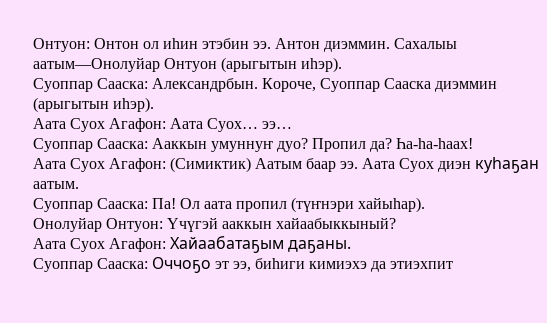Онтуон: Онтон ол иһин этэбин ээ. Антон диэммин. Сахалыы аатым—Онолуйар Онтуон (арыгытын иһэр).
Суоппар Сааска: Александрбын. Короче, Суоппар Сааска диэммин (арыгытын иһэр).
Аата Суох Агафон: Аата Суох… ээ…
Суоппар Сааска: Ааккын умуннуҥ дуо? Пропил да? Һа-һа-һаах!
Аата Суох Агафон: (Симиктик) Аатым баар ээ. Аата Суох диэн куһаҕан аатым.
Суоппар Сааска: Па! Ол аата пропил (түҥнэри хайыһар).
Онолуйар Онтуон: Үчүгэй ааккын хайаабыккыный?
Аата Суох Агафон: Хайаабатаҕым даҕаны.
Суоппар Сааска: Оччоҕо эт ээ, биһиги кимиэхэ да этиэхпит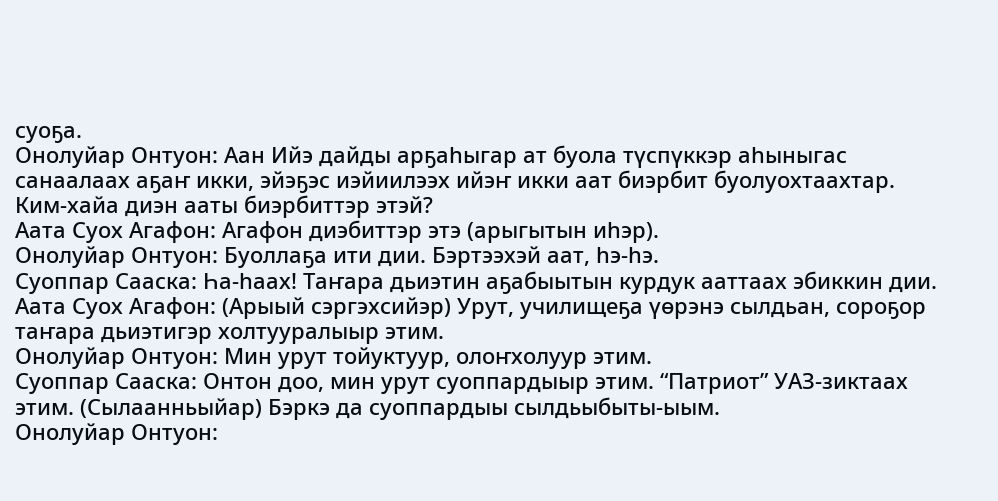суоҕа.
Онолуйар Онтуон: Аан Ийэ дайды арҕаһыгар ат буола түспүккэр аһыныгас санаалаах аҕаҥ икки, эйэҕэс иэйиилээх ийэҥ икки аат биэрбит буолуохтаахтар. Ким-хайа диэн ааты биэрбиттэр этэй?
Аата Суох Агафон: Агафон диэбиттэр этэ (арыгытын иһэр).
Онолуйар Онтуон: Буоллаҕа ити дии. Бэртээхэй аат, һэ-һэ.
Суоппар Сааска: Һа-һаах! Таҥара дьиэтин аҕабыытын курдук ааттаах эбиккин дии.
Аата Суох Агафон: (Арыый сэргэхсийэр) Урут, училищеҕа үөрэнэ сылдьан, сороҕор таҥара дьиэтигэр холтууралыыр этим.
Онолуйар Онтуон: Мин урут тойуктуур, олоҥхолуур этим.
Суоппар Сааска: Онтон доо, мин урут суоппардыыр этим. “Патриот” УАЗ-зиктаах этим. (Сылаанньыйар) Бэркэ да суоппардыы сылдьыбыты-ыым.
Онолуйар Онтуон: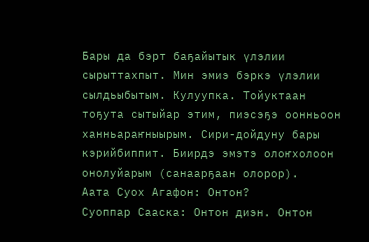Бары да бэрт баҕайытык үлэлии сырыттахпыт. Мин эмиэ бэркэ үлэлии сылдьыбытым. Кулуупка. Тойуктаан тоҕута сытыйар этим, пиэсэҕэ оонньоон ханньараҥныырым. Сири-дойдуну бары кэрийбиппит. Биирдэ эмэтэ олоҥхолоон онолуйарым (санаарҕаан олорор).
Аата Суох Агафон: Онтон?
Суоппар Сааска: Онтон диэн. Онтон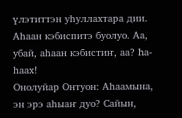үлэтиттэн уһуллахтара дии. Аһаан кэбиспитэ буолуо. Аа, убай, аһаан кэбистиҥ, аа? Һа-һаах!
Онолуйар Онтуон: Аһаамына, эн эрэ аһыаҥ дуо? Сайын,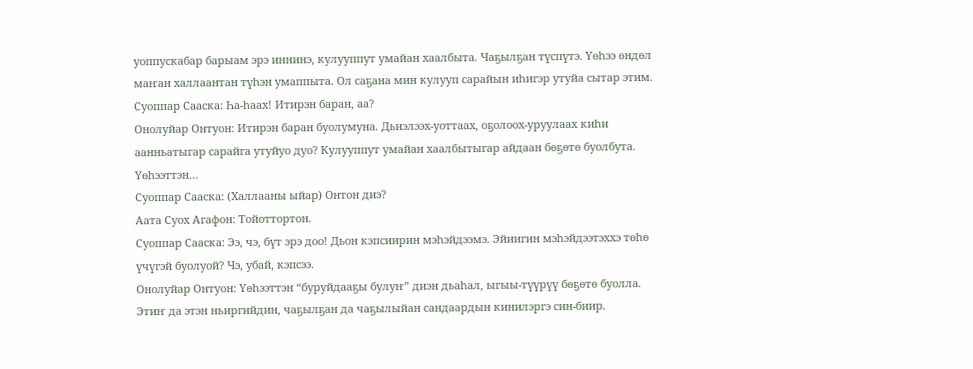уоппускабар барыам эрэ иннинэ, кулууппут умайан хаалбыта. Чаҕылҕан түспүтэ. Үөһээ өндөл маҥан халлаантан түһэн умаппыта. Ол саҕана мин кулууп сарайын иһигэр утуйа сытар этим.
Суоппар Сааска: Һа-һаах! Итирэн баран, аа?
Онолуйар Онтуон: Итирэн баран буолумуна. Дьиэлээх-уоттаах, оҕолоох-уруулаах киһи аанньатыгар сарайга утуйуо дуо? Кулууппут умайан хаалбытыгар айдаан бөҕөтө буолбута. Үөһээттэн…
Суоппар Сааска: (Халлааны ыйар) Онтон диэ?
Аата Суох Агафон: Тойоттортон.
Суоппар Сааска: Ээ, чэ, бүт эрэ доо! Дьон кэпсиирин мэһэйдээмэ. Эйиигин мэһэйдээтэххэ төһө үчүгэй буолуой? Чэ, убай, кэпсээ.
Онолуйар Онтуон: Үөһээттэн “буруйдааҕы булуҥ” диэн дьаһал, ыгыы-түүрүү бөҕөтө буолла. Этиҥ да этэн ньиргийдин, чаҕылҕан да чаҕылыйан сандаардын кинилэргэ син-биир.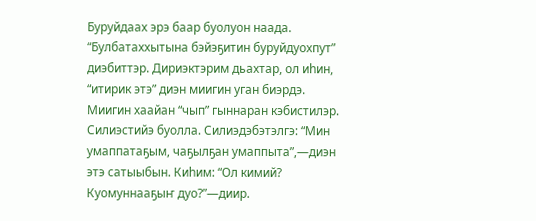Буруйдаах эрэ баар буолуон наада. “Булбатаххытына бэйэҕитин буруйдуохпут” диэбиттэр. Дириэктэрим дьахтар, ол иһин, “итирик этэ” диэн миигин уган биэрдэ. Миигин хаайан “чып” гыннаран кэбистилэр. Силиэстийэ буолла. Силиэдэбэтэлгэ: “Мин умаппатаҕым, чаҕылҕан умаппыта”,—диэн этэ сатыыбын. Киһим: “Ол кимий? Куомуннааҕыҥ дуо?”—диир.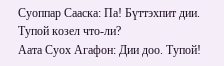Суоппар Сааска: Па! Бүттэхпит дии. Тупой козел что-ли?
Аата Суох Агафон: Дии доо. Тупой!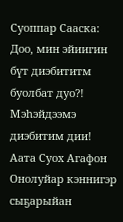Суоппар Сааска: Доо, мин эйиигин бүт диэбититм буолбат дуо?! Мэһэйдээмэ диэбитим дии!
Аата Суох Агафон Онолуйар кэннигэр сыҕарыйан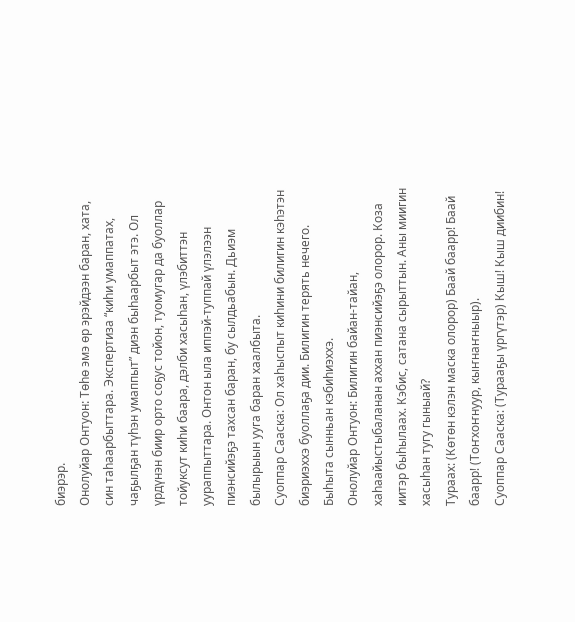биэрэр.
Онолуйар Онтуон: Төһө эмэ өр эрэйдээн баран, хата, син таһаарбыттара. Экспертиза “киһи умаппатах, чаҕылҕан түһэн умаппыт” диэн быһаарбыт этэ. Ол үрдүнэн биир орто соҕус тойон, туомугар да буоллар тойуксут киһи баара, дэлби хасыһан, үлэбиттэн уураппыттара. Онтон ыла иппэй-туппай үлэлээн пиэнсийэҕэ тахсан баран, бу сылдьабын. Дьиэм былырыын ууга баран хаалбыта.
Суоппар Сааска: Ол хаһыспыт киһини билигин кэһэтэн биэриэххэ буоллаҕа дии. Билигин терять нечего. Быһыта сынньан кэбиһиэххэ.
Онолуйар Онтуон: Билигин байан-тайан, хаһаайыстыбаланан аххан пиэнсийэҕэ олорор. Коза иитэр быһылаах. Кэбис, сатана сырыттын. Аны миигин хасыһан тугу гыныай?
Тураах: (Көтөн кэлэн маска олорор) Баай баарр! Баай баарр! (Тоҥхоҥнуур, кыҥнаҥныыр).
Суоппар Сааска: (Турааҕы үргүтэр) Кыш! Кыш диибин!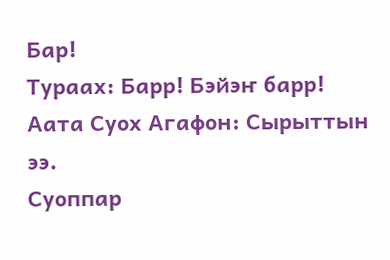Бар!
Тураах: Барр! Бэйэҥ барр!
Аата Суох Агафон: Сырыттын ээ.
Суоппар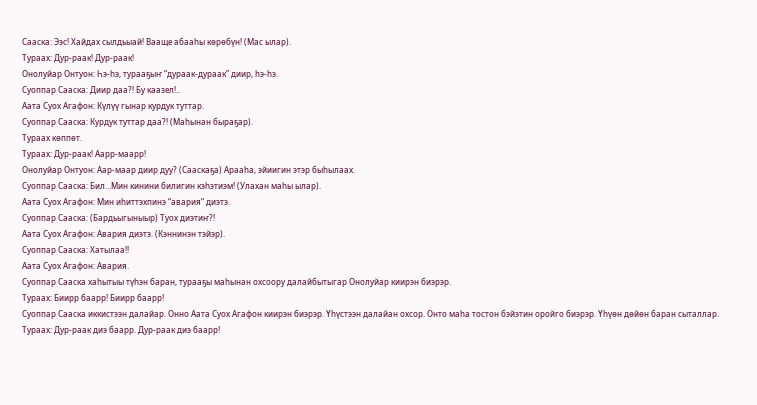Сааска: Ээс! Хайдах сылдьыай! Вааще абааһы көрөбүн! (Мас ылар).
Тураах: Дур-раак! Дур-раак!
Онолуйар Онтуон: Һэ-һэ, турааҕыҥ “дураак-дураак” диир, һэ-һэ.
Суоппар Сааска: Диир даа?! Бу каазел!..
Аата Суох Агафон: Күлүү гынар курдук туттар.
Суоппар Сааска: Курдук туттар даа?! (Маһынан быраҕар).
Тураах көппөт.
Тураах: Дур-раак! Аарр-маарр!
Онолуйар Онтуон: Аар-маар диир дуу? (Сааскаҕа) Арааһа, эйиигин этэр быһылаах.
Суоппар Сааска: Бил…Мин кинини билигин кэһэтиэм! (Улахан маһы ылар).
Аата Суох Агафон: Мин иһиттэхпинэ “авария” диэтэ.
Суоппар Сааска: (Бардьыгыныыр) Туох диэтиҥ?!
Аата Суох Агафон: Авария диэтэ. (Кэннинэн тэйэр).
Суоппар Сааска: Хатылаа!!
Аата Суох Агафон: Авария.
Суоппар Сааска хаһытыы түһэн баран, турааҕы маһынан охсоору далайбытыгар Онолуйар киирэн биэрэр.
Тураах: Биирр баарр! Биирр баарр!
Суоппар Сааска иккистээн далайар. Онно Аата Суох Агафон киирэн биэрэр. Үһүстээн далайан охсор. Онто маһа тостон бэйэтин оройго биэрэр. Үһүөн дөйөн баран сыталлар.
Тураах: Дур-раак диэ баарр. Дур-раак диэ баарр!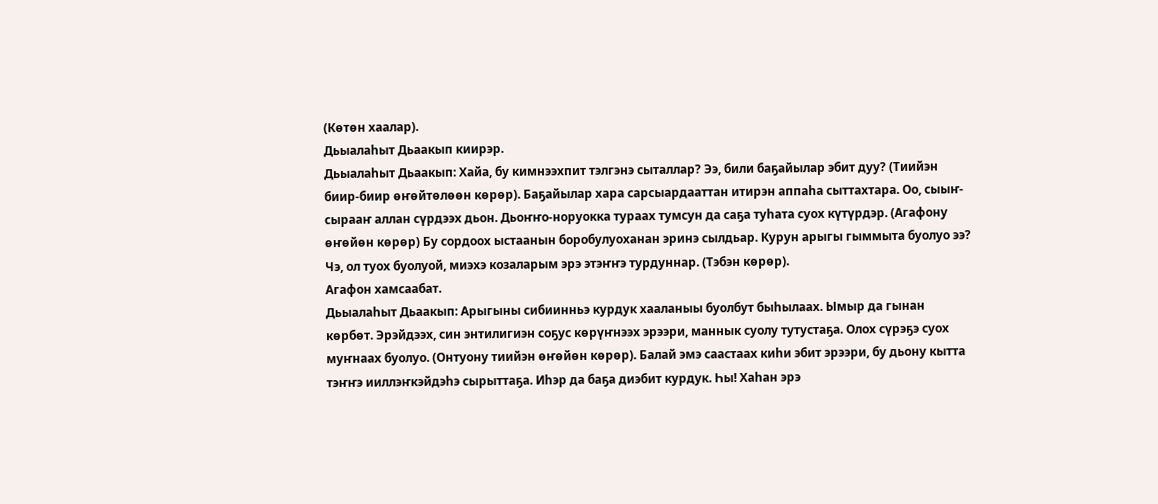(Көтөн хаалар).
Дьыалаһыт Дьаакып киирэр.
Дьыалаһыт Дьаакып: Хайа, бу кимнээхпит тэлгэнэ сыталлар? Ээ, били баҕайылар эбит дуу? (Тиийэн биир-биир өҥөйтөлөөн көрөр). Баҕайылар хара сарсыардааттан итирэн аппаһа сыттахтара. Оо, сыыҥ-сырааҥ аллан сүрдээх дьон. Дьоҥҥо-норуокка тураах тумсун да саҕа туһата суох күтүрдэр. (Агафону өҥөйөн көрөр) Бу сордоох ыстаанын боробулуоханан эринэ сылдьар. Курун арыгы гыммыта буолуо ээ? Чэ, ол туох буолуой, миэхэ козаларым эрэ этэҥҥэ турдуннар. (Тэбэн көрөр).
Агафон хамсаабат.
Дьыалаһыт Дьаакып: Арыгыны сибиинньэ курдук хааланыы буолбут быһылаах. Ымыр да гынан көрбөт. Эрэйдээх, син энтилигиэн соҕус көрүҥнээх эрээри, маннык суолу тутустаҕа. Олох сүрэҕэ суох муҥнаах буолуо. (Онтуону тиийэн өҥөйөн көрөр). Балай эмэ саастаах киһи эбит эрээри, бу дьону кытта тэҥҥэ ииллэҥкэйдэһэ сырыттаҕа. Иһэр да баҕа диэбит курдук. Һы! Хаһан эрэ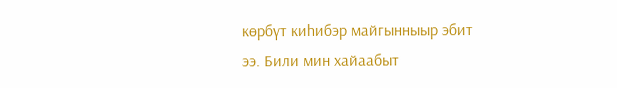көрбүт киһибэр майгынныыр эбит ээ. Били мин хайаабыт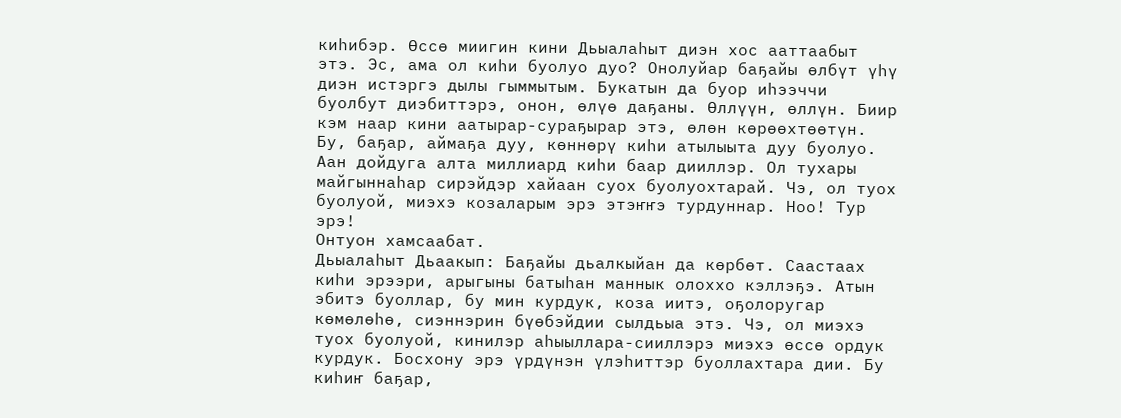киһибэр. Өссө миигин кини Дьыалаһыт диэн хос ааттаабыт этэ. Эс, ама ол киһи буолуо дуо? Онолуйар баҕайы өлбүт үһү диэн истэргэ дылы гыммытым. Букатын да буор иһээччи буолбут диэбиттэрэ, онон, өлүө даҕаны. Өллүүн, өллүн. Биир кэм наар кини аатырар-сураҕырар этэ, өлөн көрөөхтөөтүн. Бу, баҕар, аймаҕа дуу, көннөрү киһи атылыыта дуу буолуо. Аан дойдуга алта миллиард киһи баар дииллэр. Ол тухары майгыннаһар сирэйдэр хайаан суох буолуохтарай. Чэ, ол туох буолуой, миэхэ козаларым эрэ этэҥҥэ турдуннар. Ноо! Тур эрэ!
Онтуон хамсаабат.
Дьыалаһыт Дьаакып: Баҕайы дьалкыйан да көрбөт. Саастаах киһи эрээри, арыгыны батыһан маннык олоххо кэллэҕэ. Атын эбитэ буоллар, бу мин курдук, коза иитэ, оҕолоругар көмөлөһө, сиэннэрин бүөбэйдии сылдьыа этэ. Чэ, ол миэхэ туох буолуой, кинилэр аһыыллара-сииллэрэ миэхэ өссө ордук курдук. Босхону эрэ үрдүнэн үлэһиттэр буоллахтара дии. Бу киһиҥ баҕар,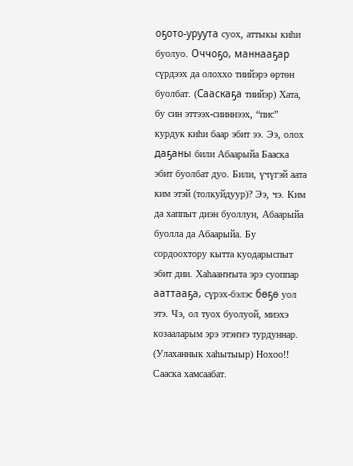оҕото-уруута суох, аттыкы киһи буолуо. Оччоҕо, маннааҕар сүрдээх да олоххо тиийэрэ өртөн буолбат. (Сааскаҕа тиийэр) Хата, бу син эттээх-сииннээх, “пис” курдук киһи баар эбит ээ. Ээ, олох даҕаны били Абаарыйа Бааска эбит буолбат дуо. Били, үчүгэй аата ким этэй (толкуйдуур)? Ээ, чэ. Ким да хаппыт диэн буоллун, Абаарыйа буолла да Абаарыйа. Бу сордоохтору кытта куодарыспыт эбит дии. Хаһааҥҥыта эрэ суоппар ааттааҕа, сүрэх-бэлэс бөҕө уол этэ. Чэ, ол туох буолуой, миэхэ козааларым эрэ этэҥҥэ турдуннар. (Улаханнык хаһытыыр) Нохоо!!
Сааска хамсаабат.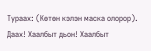Тураах: (Көтөн кэлэн маска олорор). Даах! Хаалбыт дьон! Хаалбыт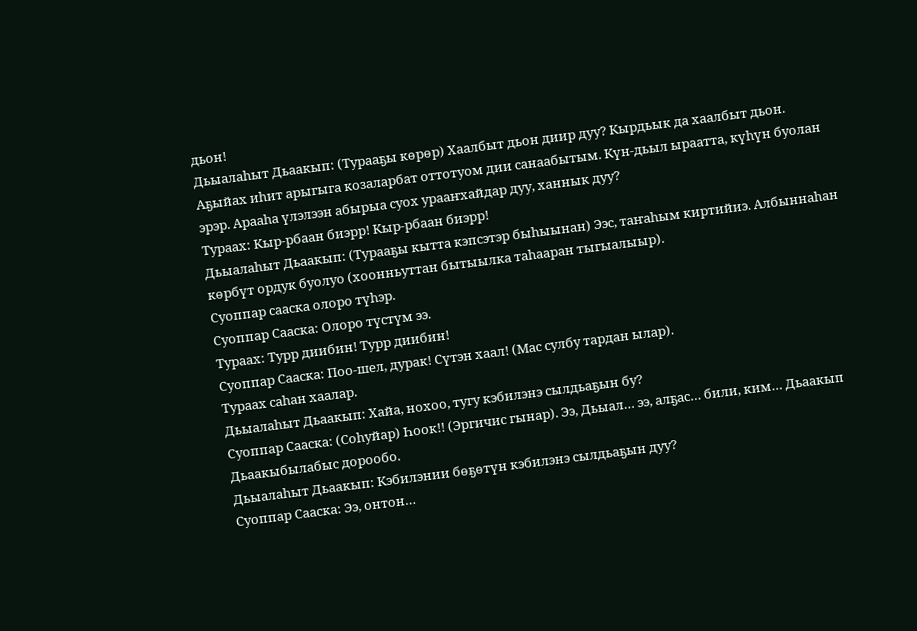дьон!
Дьыалаһыт Дьаакып: (Турааҕы көрөр) Хаалбыт дьон диир дуу? Кырдьык да хаалбыт дьон. Аҕыйах иһит арыгыга козаларбат оттотуом дии санаабытым. Күн-дьыл ыраатта, күһүн буолан эрэр. Арааһа үлэлээн абырыа суох урааҥхайдар дуу, ханнык дуу?
Тураах: Кыр-рбаан биэрр! Кыр-рбаан биэрр!
Дьыалаһыт Дьаакып: (Турааҕы кытта кэпсэтэр быһыынан) Ээс, таҥаһым киртийиэ. Албыннаһан көрбүт ордук буолуо (хоонньуттан бытыылка таһааран тыгыалыыр).
Суоппар сааска олоро түһэр.
Суоппар Сааска: Олоро түстүм ээ.
Тураах: Турр диибин! Турр диибин!
Суоппар Сааска: Поо-шел, дурак! Сүтэн хаал! (Мас сулбу тардан ылар).
Тураах саһан хаалар.
Дьыалаһыт Дьаакып: Хайа, нохоо, тугу кэбилэнэ сылдьаҕын бу?
Суоппар Сааска: (Соһуйар) Һоок!! (Эргичис гынар). Ээ, Дьыал… ээ, алҕас… били, ким… Дьаакып Дьаакыбылабыс дорообо.
Дьыалаһыт Дьаакып: Кэбилэнии бөҕөтүн кэбилэнэ сылдьаҕын дуу?
Суоппар Сааска: Ээ, онтон…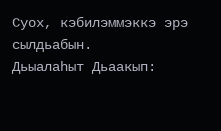Суох, кэбилэммэккэ эрэ сылдьабын.
Дьыалаһыт Дьаакып: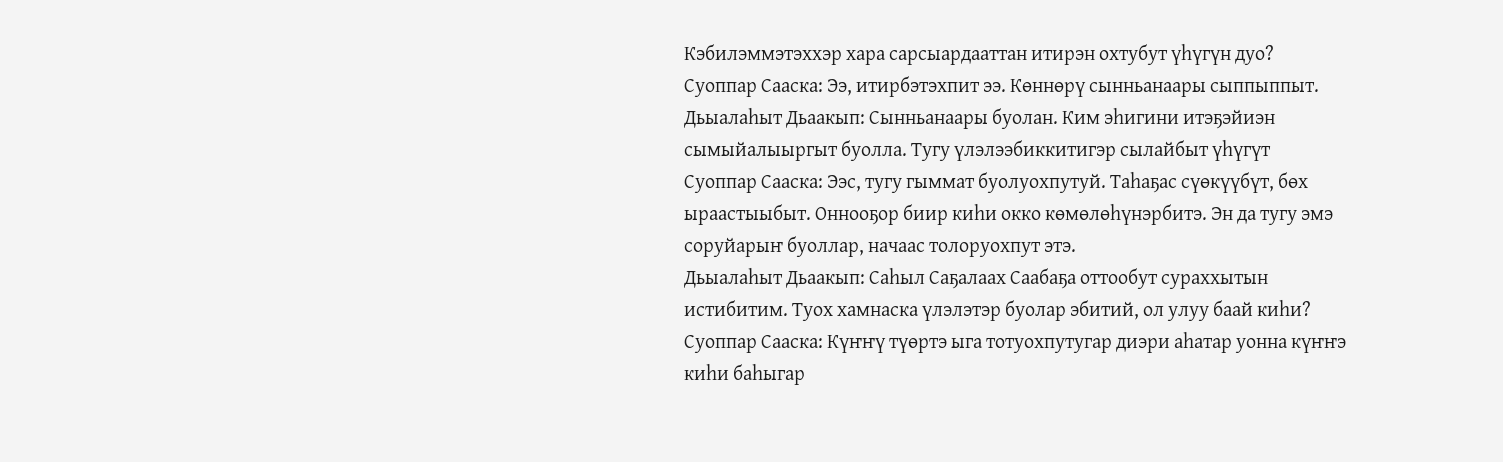Кэбилэммэтэххэр хара сарсыардааттан итирэн охтубут үһүгүн дуо?
Суоппар Сааска: Ээ, итирбэтэхпит ээ. Көннөрү сынньанаары сыппыппыт.
Дьыалаһыт Дьаакып: Сынньанаары буолан. Ким эһигини итэҕэйиэн сымыйалыыргыт буолла. Тугу үлэлээбиккитигэр сылайбыт үһүгүт
Суоппар Сааска: Ээс, тугу гыммат буолуохпутуй. Таһаҕас сүөкүүбүт, бөх ыраастыыбыт. Оннооҕор биир киһи окко көмөлөһүнэрбитэ. Эн да тугу эмэ соруйарыҥ буоллар, начаас толоруохпут этэ.
Дьыалаһыт Дьаакып: Саһыл Саҕалаах Саабаҕа оттообут сураххытын истибитим. Туох хамнаска үлэлэтэр буолар эбитий, ол улуу баай киһи?
Суоппар Сааска: Күҥҥү түөртэ ыга тотуохпутугар диэри аһатар уонна күҥҥэ киһи баһыгар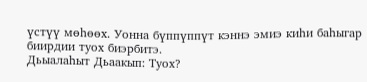үстүү мөһөөх. Уонна бүппүппүт кэннэ эмиэ киһи баһыгар биирдии туох биэрбитэ.
Дьыалаһыт Дьаакып: Туох?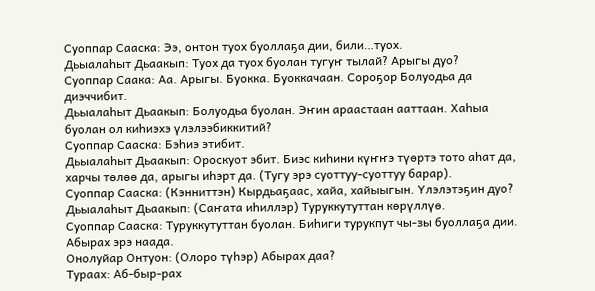Суоппар Сааска: Ээ, онтон туох буоллаҕа дии, били…туох.
Дьыалаһыт Дьаакып: Туох да туох буолан тугуҥ тылай? Арыгы дуо?
Суоппар Саака: Аа. Арыгы. Буокка. Буоккачаан. Сороҕор Болуодьа да диэччибит.
Дьыалаһыт Дьаакып: Болуодьа буолан. Эҥин араастаан ааттаан. Хаһыа буолан ол киһиэхэ үлэлээбиккитий?
Суоппар Сааска: Бэһиэ этибит.
Дьыалаһыт Дьаакып: Ороскуот эбит. Биэс киһини күҥҥэ түөртэ тото аһат да, харчы төлөө да, арыгы иһэрт да. (Тугу эрэ суоттуу-суоттуу барар).
Суоппар Сааска: (Кэнниттэн) Кырдьаҕаас, хайа, хайыыгын. Үлэлэтэҕин дуо?
Дьыалаһыт Дьаакып: (Саҥата иһиллэр) Туруккутуттан көрүллүө.
Суоппар Сааска: Туруккутуттан буолан. Биһиги турукпут чы-зы буоллаҕа дии. Абырах эрэ наада.
Онолуйар Онтуон: (Олоро түһэр) Абырах даа?
Тураах: Аб-быр-рах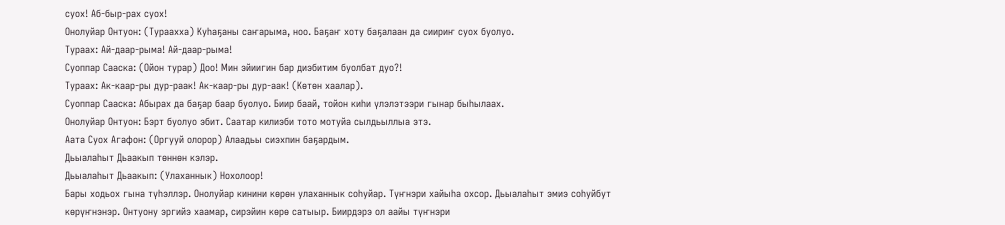суох! Аб-быр-рах суох!
Онолуйар Онтуон: (Тураахха) Куһаҕаны саҥарыма, ноо. Баҕаҥ хоту баҕалаан да сиириҥ суох буолуо.
Тураах: Ай-даар-рыма! Ай-даар-рыма!
Суоппар Сааска: (Ойон турар) Доо! Мин эйиигин бар диэбитим буолбат дуо?!
Тураах: Ак-каар-ры дур-раак! Ак-каар-ры дур-аак! (Көтөн хаалар).
Суоппар Сааска: Абырах да баҕар баар буолуо. Биир баай, тойон киһи үлэлэтээри гынар быһылаах.
Онолуйар Онтуон: Бэрт буолуо эбит. Саатар килиэби тото мотуйа сылдьыллыа этэ.
Аата Суох Агафон: (Оргууй олорор) Алаадьы сиэхпин баҕардым.
Дьыалаһыт Дьаакып төннөн кэлэр.
Дьыалаһыт Дьаакып: (Улаханнык) Нохолоор!
Бары ходьох гына түһэллэр. Онолуйар кинини көрөн улаханнык соһуйар. Түҥнэри хайыһа охсор. Дьыалаһыт эмиэ соһуйбут көрүҥнэнэр. Онтуону эргийэ хаамар, сирэйин көрө сатыыр. Биирдэрэ ол аайы түҥнэри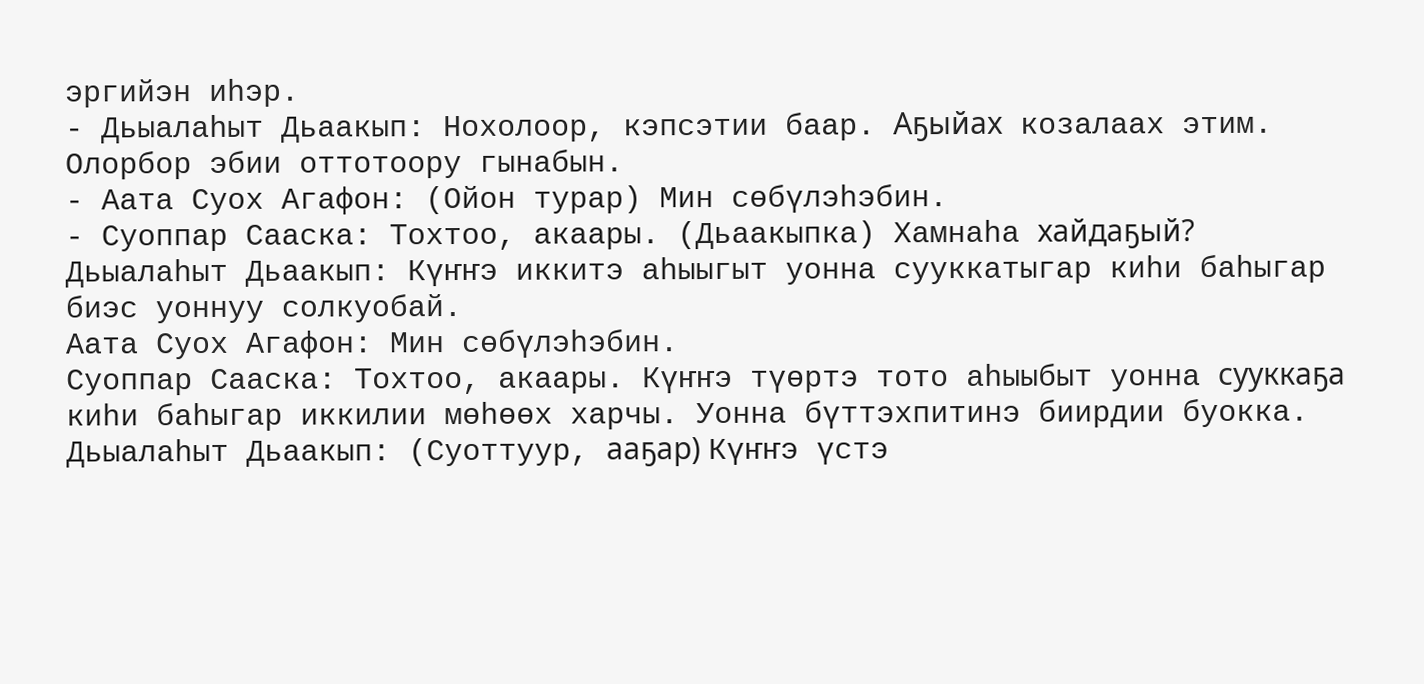эргийэн иһэр.
- Дьыалаһыт Дьаакып: Нохолоор, кэпсэтии баар. Аҕыйах козалаах этим. Олорбор эбии оттотоору гынабын.
- Аата Суох Агафон: (Ойон турар) Мин сөбүлэһэбин.
- Суоппар Сааска: Тохтоо, акаары. (Дьаакыпка) Хамнаһа хайдаҕый?
Дьыалаһыт Дьаакып: Күҥҥэ иккитэ аһыыгыт уонна сууккатыгар киһи баһыгар биэс уоннуу солкуобай.
Аата Суох Агафон: Мин сөбүлэһэбин.
Суоппар Сааска: Тохтоо, акаары. Күҥҥэ түөртэ тото аһыыбыт уонна сууккаҕа киһи баһыгар иккилии мөһөөх харчы. Уонна бүттэхпитинэ биирдии буокка.
Дьыалаһыт Дьаакып: (Суоттуур, ааҕар) Күҥҥэ үстэ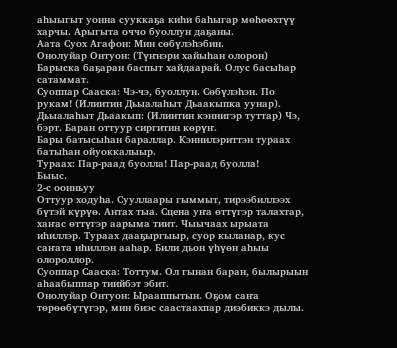аһыыгыт уонна сууккаҕа киһи баһыгар мөһөөхтүү харчы. Арыгыта оччо буоллун даҕаны.
Аата Суох Агафон: Мин сөбүлэһэбин.
Онолуйар Онтуон: (Түҥнэри хайыһан олорон) Барыска баҕаран баспыт хайдаарай. Олус басыһар сатаммат.
Суоппар Сааска: Чэ-чэ, буоллун. Сөбүлэһэн. По рукам! (Илиитин Дьыалаһыт Дьаакыпка уунар).
Дьыалаһыт Дьаакып: (Илиитин кэннигэр туттар) Чэ, бэрт. Баран оттуур сиргитин көрүҥ.
Бары батысыһан бараллар. Кэннилэриттэн тураах батыһан ойуоккалыыр.
Тураах: Пар-раад буолла! Пар-раад буолла!
Быыс.
2-с оонньуу
Оттуур ходуһа. Сууллаары гыммыт, тирээбиллээх бүтэй күрүө. Антах тыа. Сцена уҥа өттүгэр талахтар, хаҥас өттүгэр аарыма тиит. Чыычаах ырыата иһиллэр. Тураах дааҕыргыыр, суор кыланар, кус саҥата иһиллэн ааһар. Били дьон үһүөн аһыы олороллор.
Суоппар Сааска: Тоттум. Ол гынан баран, былырыын аһаабыппар тиийбэт эбит.
Онолуйар Онтуон: Ырааппытын. Оҕом саҥа төрөөбүтүгэр, мин биэс саастаахпар диэбиккэ дылы.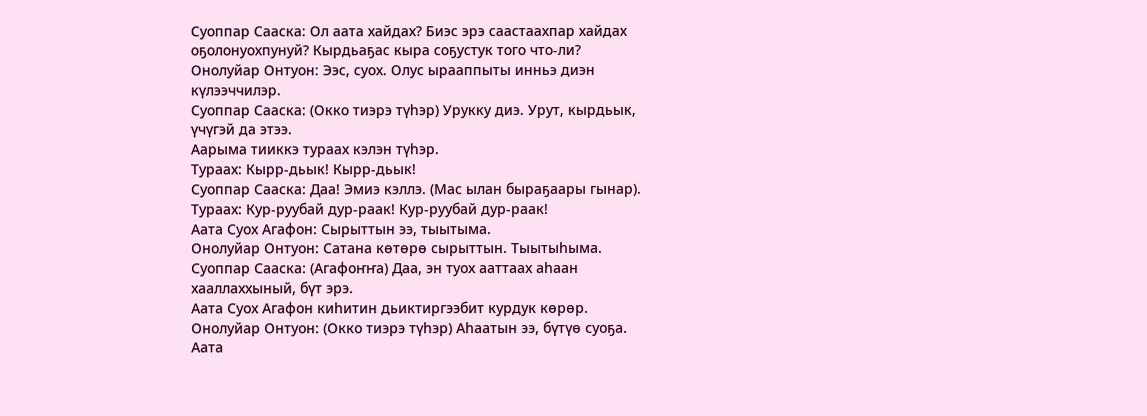Суоппар Сааска: Ол аата хайдах? Биэс эрэ саастаахпар хайдах оҕолонуохпунуй? Кырдьаҕас кыра соҕустук того что-ли?
Онолуйар Онтуон: Ээс, суох. Олус ырааппыты инньэ диэн күлээччилэр.
Суоппар Сааска: (Окко тиэрэ түһэр) Урукку диэ. Урут, кырдьык, үчүгэй да этээ.
Аарыма тииккэ тураах кэлэн түһэр.
Тураах: Кырр-дьык! Кырр-дьык!
Суоппар Сааска: Даа! Эмиэ кэллэ. (Мас ылан быраҕаары гынар).
Тураах: Кур-руубай дур-раак! Кур-руубай дур-раак!
Аата Суох Агафон: Сырыттын ээ, тыытыма.
Онолуйар Онтуон: Сатана көтөрө сырыттын. Тыытыһыма.
Суоппар Сааска: (Агафоҥҥа) Даа, эн туох ааттаах аһаан хааллаххыный, бүт эрэ.
Аата Суох Агафон киһитин дьиктиргээбит курдук көрөр.
Онолуйар Онтуон: (Окко тиэрэ түһэр) Аһаатын ээ, бүтүө суоҕа.
Аата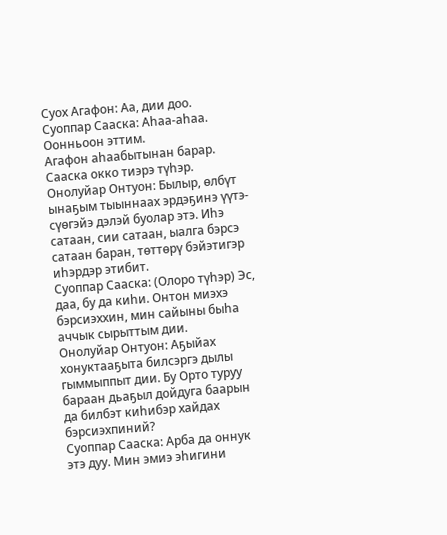Суох Агафон: Аа, дии доо.
Суоппар Сааска: Аһаа-аһаа. Оонньоон эттим.
Агафон аһаабытынан барар. Сааска окко тиэрэ түһэр.
Онолуйар Онтуон: Былыр, өлбүт ынаҕым тыыннаах эрдэҕинэ үүтэ-сүөгэйэ дэлэй буолар этэ. Иһэ сатаан, сии сатаан, ыалга бэрсэ сатаан баран, төттөрү бэйэтигэр иһэрдэр этибит.
Суоппар Сааска: (Олоро түһэр) Эс, даа, бу да киһи. Онтон миэхэ бэрсиэххин, мин сайыны быһа аччык сырыттым дии.
Онолуйар Онтуон: Аҕыйах хонуктааҕыта билсэргэ дылы гыммыппыт дии. Бу Орто туруу бараан дьаҕыл дойдуга баарын да билбэт киһибэр хайдах бэрсиэхпиний?
Суоппар Сааска: Арба да оннук этэ дуу. Мин эмиэ эһигини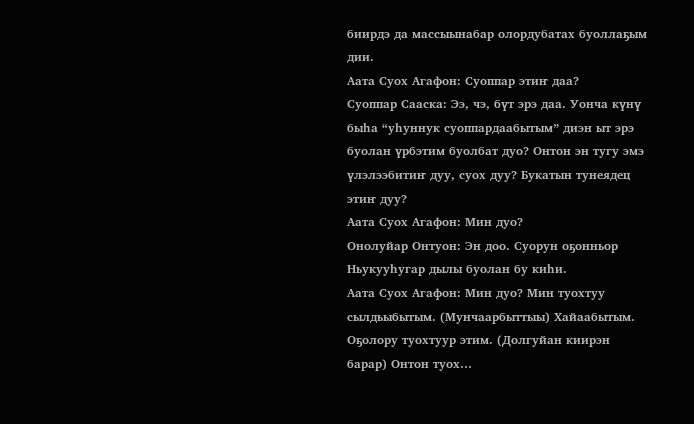биирдэ да массыынабар олордубатах буоллаҕым дии.
Аата Суох Агафон: Суоппар этиҥ даа?
Суоппар Сааска: Ээ, чэ, бүт эрэ даа. Уонча күнү быһа “уһуннук суоппардаабытым” диэн ыт эрэ буолан үрбэтим буолбат дуо? Онтон эн тугу эмэ үлэлээбитиҥ дуу, суох дуу? Букатын тунеядец этиҥ дуу?
Аата Суох Агафон: Мин дуо?
Онолуйар Онтуон: Эн доо. Суорун оҕонньор Ньукууһугар дылы буолан бу киһи.
Аата Суох Агафон: Мин дуо? Мин туохтуу сылдьыбытым. (Мунчаарбыттыы) Хайаабытым. Оҕолору туохтуур этим. (Долгуйан киирэн барар) Онтон туох…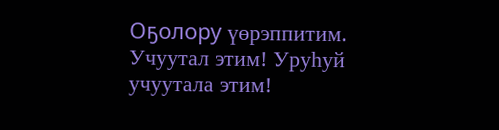Оҕолору үөрэппитим. Учуутал этим! Уруһуй учуутала этим!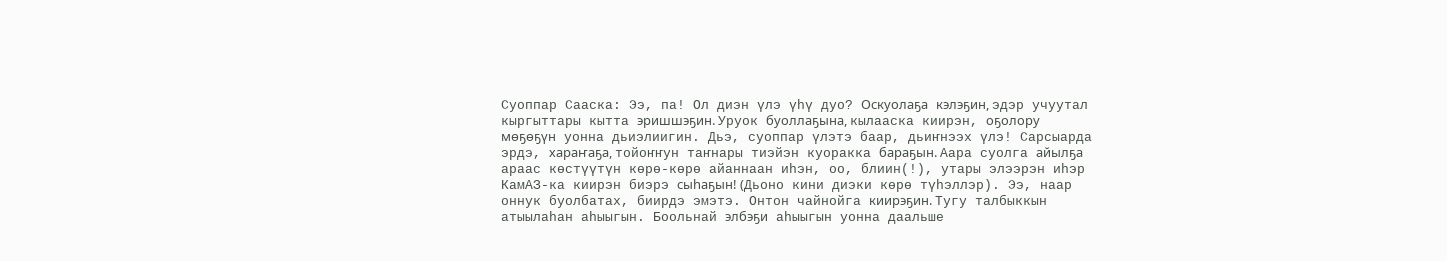Суоппар Сааска: Ээ, па! Ол диэн үлэ үһү дуо? Оскуолаҕа кэлэҕин, эдэр учуутал кыргыттары кытта эришшэҕин. Уруок буоллаҕына, кылааска киирэн, оҕолору мөҕөҕүн уонна дьиэлиигин. Дьэ, суоппар үлэтэ баар, дьиҥнээх үлэ! Сарсыарда эрдэ, хараҥаҕа, тойоҥҥун таҥнары тиэйэн куоракка бараҕын. Аара суолга айылҕа араас көстүүтүн көрө-көрө айаннаан иһэн, оо, блиин(!), утары элээрэн иһэр КамАЗ-ка киирэн биэрэ сыһаҕын! (Дьоно кини диэки көрө түһэллэр). Ээ, наар оннук буолбатах, биирдэ эмэтэ. Онтон чайнойга киирэҕин. Тугу талбыккын атыылаһан аһыыгын. Боольнай элбэҕи аһыыгын уонна даальше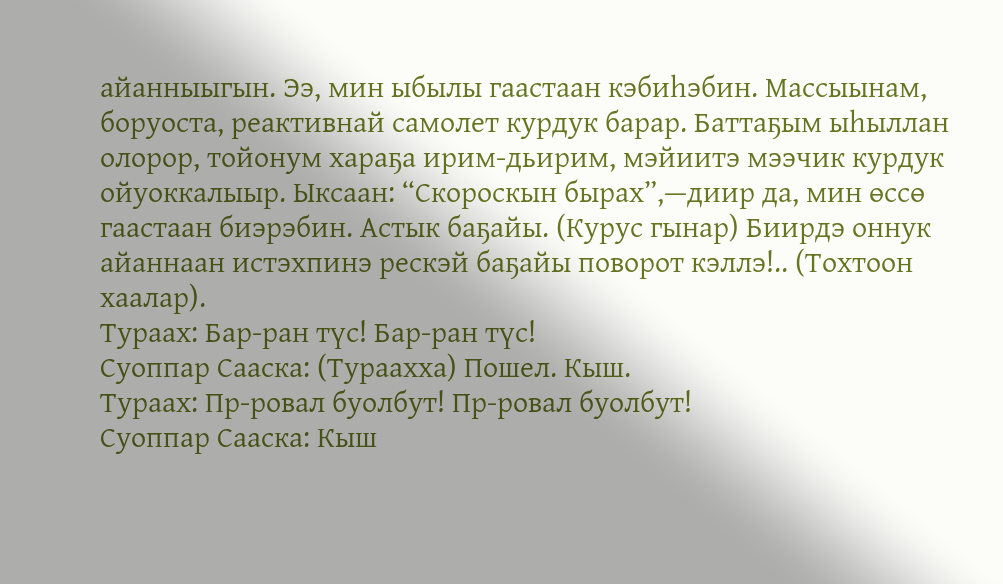айанныыгын. Ээ, мин ыбылы гаастаан кэбиһэбин. Массыынам, боруоста, реактивнай самолет курдук барар. Баттаҕым ыһыллан олорор, тойонум хараҕа ирим-дьирим, мэйиитэ мээчик курдук ойуоккалыыр. Ыксаан: “Скороскын бырах”,—диир да, мин өссө гаастаан биэрэбин. Астык баҕайы. (Курус гынар) Биирдэ оннук айаннаан истэхпинэ рескэй баҕайы поворот кэллэ!.. (Тохтоон хаалар).
Тураах: Бар-ран түс! Бар-ран түс!
Суоппар Сааска: (Тураахха) Пошел. Кыш.
Тураах: Пр-ровал буолбут! Пр-ровал буолбут!
Суоппар Сааска: Кыш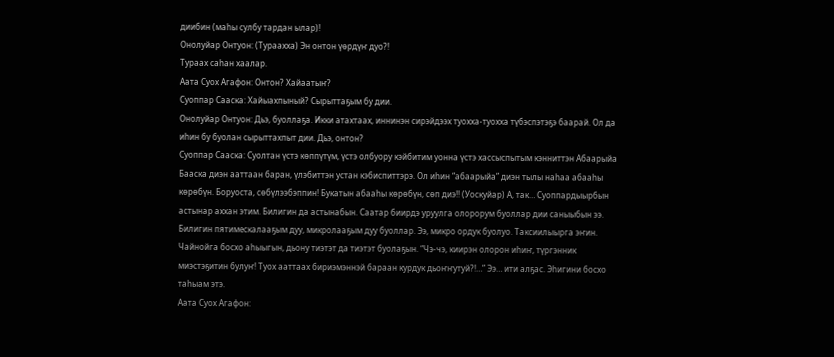диибин (маһы сулбу тардан ылар)!
Онолуйар Онтуон: (Тураахха) Эн онтон үөрдүҥ дуо?!
Тураах саһан хаалар.
Аата Суох Агафон: Онтон? Хайаатыҥ?
Суоппар Сааска: Хайыахпыный? Сырыттаҕым бу дии.
Онолуйар Онтуон: Дьэ, буоллаҕа. Икки атахтаах, иннинэн сирэйдээх туохха-туохха түбэспэтэҕэ баарай. Ол да иһин бу буолан сырыттахпыт дии. Дьэ, онтон?
Суоппар Сааска: Суолтан үстэ көппүтүм, үстэ олбуору кэйбитим уонна үстэ хассыспытым кэнниттэн Абаарыйа Бааска диэн ааттаан баран, үлэбиттэн устан кэбиспиттэрэ. Ол иһин “абаарыйа” диэн тылы наһаа абааһы көрөбүн. Боруоста, сөбүлээбэппин! Букатын абааһы көрөбүн, сөп диэ!! (Уоскуйар) А, так… Суоппардыырбын астынар аххан этим. Билигин да астынабын. Саатар биирдэ уруулга олорорум буоллар дии саныыбын ээ. Билигин пятимескалааҕым дуу, микролааҕым дуу буоллар. Ээ, микро ордук буолуо. Таксиилыырга эҥин. Чайнойга босхо аһыыгын, дьону тиэтэт да тиэтэт буолаҕын. “Чэ-чэ, киирэн олорон иһиҥ, түргэнник миэстэҕитин булуҥ! Туох ааттаах бириэмэннэй бараан курдук дьоҥҥутуй?!…” Ээ… ити алҕас. Эһигини босхо таһыам этэ.
Аата Суох Агафон: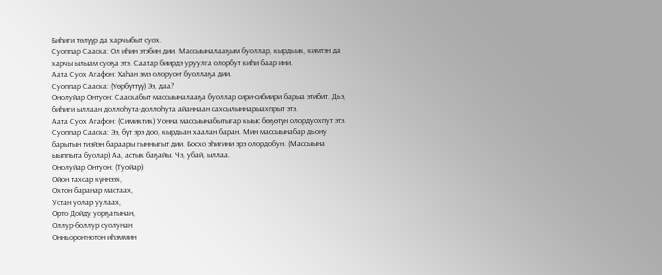Биһиги төлүүр да харчыбыт суох.
Суоппар Сааска: Ол иһин этэбин дии. Массыыналааҕым буоллар, кырдьык, кимтэн да харчы ылыам суоҕа этэ. Саатар биирдэ уруулга олорбут киһи баар ини.
Аата Суох Агафон: Хаһан эмэ олоруоҥ буоллаҕа дии.
Суоппар Сааска: (Үөрбүттүү) Ээ, даа?
Онолуйар Онтуон: Сааскабыт массыыналааҕа буоллар сири-сибиири барыа этибит. Дьэ, биһиги ыллаан доллоһута-доллоһута айаннаан сахсылыннарыахпрыт этэ.
Аата Суох Агафон: (Симиктик) Уонна массыынабытыгар кыыс бөҕөтүн олордуохпут этэ.
Суоппар Сааска: Ээ, бүт эрэ доо, кырдьан хаалан баран. Мин массыынабар дьону барытын тиэйэн бараары гынныгыт дии. Босхо эһигини эрэ олордобун. (Массыына ыыппыта буолар) Аа, астык баҕайы. Чэ, убай, ыллаа.
Онолуйар Онтуон: (Туойар)
Ойон тахсар күннээх,
Охтон баранар мастаах,
Устан уолар уулаах,
Орто Дойду уорҕатынан,
Оллур-боллур суолунан
Онньороҥнотон иһэммин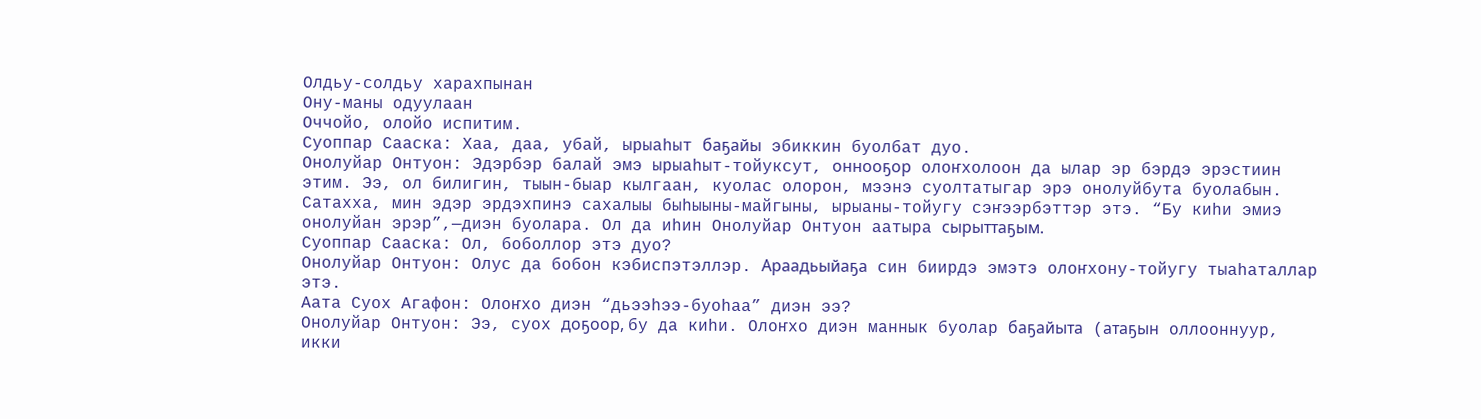Олдьу-солдьу харахпынан
Ону-маны одуулаан
Оччойо, олойо испитим.
Суоппар Сааска: Хаа, даа, убай, ырыаһыт баҕайы эбиккин буолбат дуо.
Онолуйар Онтуон: Эдэрбэр балай эмэ ырыаһыт-тойуксут, оннооҕор олоҥхолоон да ылар эр бэрдэ эрэстиин этим. Ээ, ол билигин, тыын-быар кылгаан, куолас олорон, мээнэ суолтатыгар эрэ онолуйбута буолабын. Сатахха, мин эдэр эрдэхпинэ сахалыы быһыыны-майгыны, ырыаны-тойугу сэҥээрбэттэр этэ. “Бу киһи эмиэ онолуйан эрэр”,—диэн буолара. Ол да иһин Онолуйар Онтуон аатыра сырыттаҕым.
Суоппар Сааска: Ол, боболлор этэ дуо?
Онолуйар Онтуон: Олус да бобон кэбиспэтэллэр. Араадьыйаҕа син биирдэ эмэтэ олоҥхону-тойугу тыаһаталлар этэ.
Аата Суох Агафон: Олоҥхо диэн “дьээһээ-буоһаа” диэн ээ?
Онолуйар Онтуон: Ээ, суох доҕоор, бу да киһи. Олоҥхо диэн маннык буолар баҕайыта (атаҕын оллооннуур, икки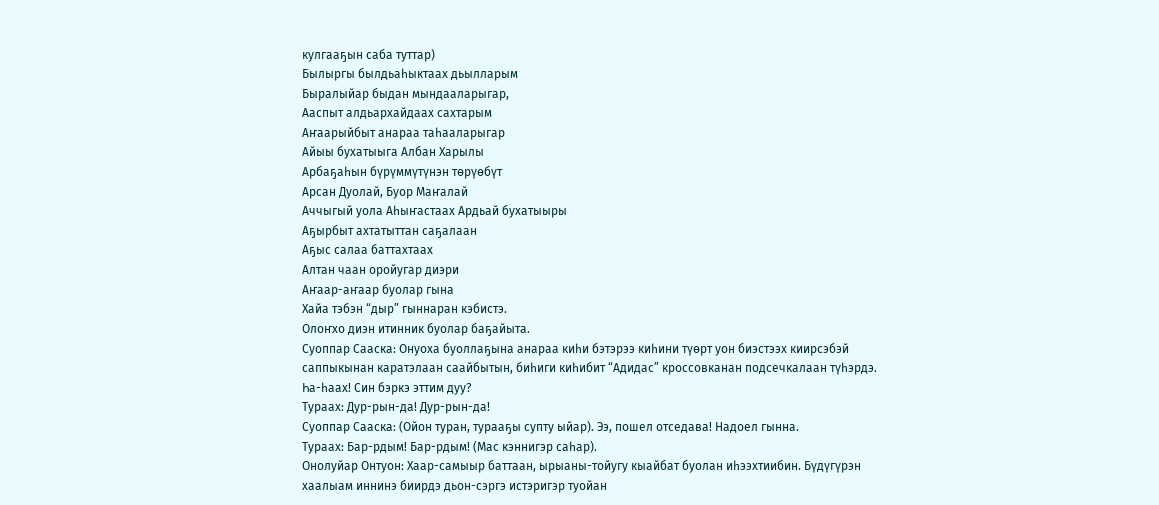кулгааҕын саба туттар)
Былыргы былдьаһыктаах дьылларым
Быралыйар быдан мындааларыгар,
Ааспыт алдьархайдаах сахтарым
Аҥаарыйбыт анараа таһааларыгар
Айыы бухатыыга Албан Харылы
Арбаҕаһын бүрүммүтүнэн төрүөбүт
Арсан Дуолай, Буор Маҥалай
Аччыгый уола Аһыҥастаах Ардьай бухатыыры
Аҕырбыт ахтатыттан саҕалаан
Аҕыс салаа баттахтаах
Алтан чаан оройугар диэри
Аҥаар-аҥаар буолар гына
Хайа тэбэн “дыр” гыннаран кэбистэ.
Олоҥхо диэн итинник буолар баҕайыта.
Суоппар Сааска: Онуоха буоллаҕына анараа киһи бэтэрээ киһини түөрт уон биэстээх киирсэбэй саппыкынан каратэлаан саайбытын, биһиги киһибит “Адидас” кроссовканан подсечкалаан түһэрдэ. Һа-һаах! Син бэркэ эттим дуу?
Тураах: Дур-рын-да! Дур-рын-да!
Суоппар Сааска: (Ойон туран, турааҕы супту ыйар). Ээ, пошел отседава! Надоел гынна.
Тураах: Бар-рдым! Бар-рдым! (Мас кэннигэр саһар).
Онолуйар Онтуон: Хаар-самыыр баттаан, ырыаны-тойугу кыайбат буолан иһээхтиибин. Бүдүгүрэн хаалыам иннинэ биирдэ дьон-сэргэ истэригэр туойан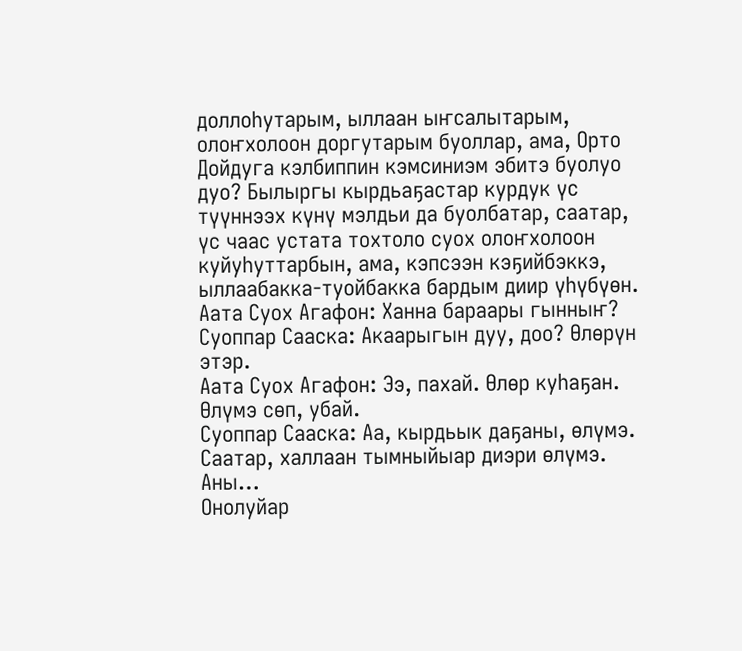доллоһутарым, ыллаан ыҥсалытарым, олоҥхолоон доргутарым буоллар, ама, Орто Дойдуга кэлбиппин кэмсиниэм эбитэ буолуо дуо? Былыргы кырдьаҕастар курдук үс түүннээх күнү мэлдьи да буолбатар, саатар, үс чаас устата тохтоло суох олоҥхолоон куйуһуттарбын, ама, кэпсээн кэҕийбэккэ, ыллаабакка-туойбакка бардым диир үһүбүөн.
Аата Суох Агафон: Ханна бараары гынныҥ?
Суоппар Сааска: Акаарыгын дуу, доо? Өлөрүн этэр.
Аата Суох Агафон: Ээ, пахай. Өлөр куһаҕан. Өлүмэ сөп, убай.
Суоппар Сааска: Аа, кырдьык даҕаны, өлүмэ. Саатар, халлаан тымныйыар диэри өлүмэ. Аны…
Онолуйар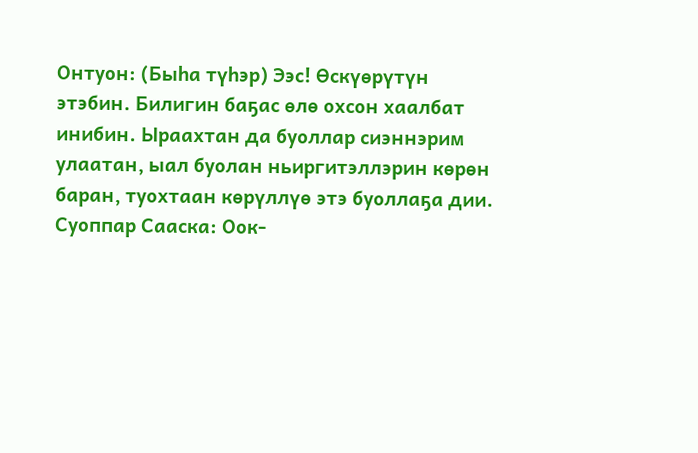Онтуон: (Быһа түһэр) Ээс! Өскүөрүтүн этэбин. Билигин баҕас өлө охсон хаалбат инибин. Ыраахтан да буоллар сиэннэрим улаатан, ыал буолан ньиргитэллэрин көрөн баран, туохтаан көрүллүө этэ буоллаҕа дии.
Суоппар Сааска: Оок-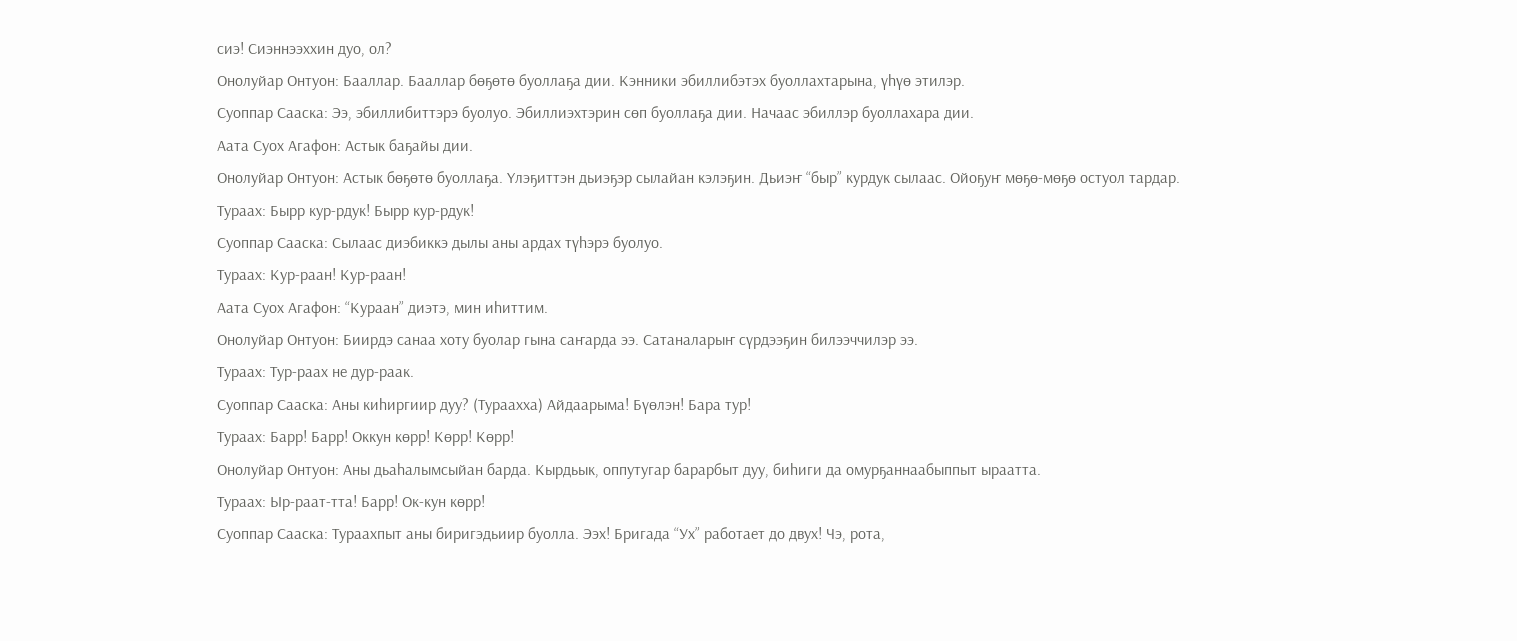сиэ! Сиэннээххин дуо, ол?
Онолуйар Онтуон: Бааллар. Бааллар бөҕөтө буоллаҕа дии. Кэнники эбиллибэтэх буоллахтарына, үһүө этилэр.
Суоппар Сааска: Ээ, эбиллибиттэрэ буолуо. Эбиллиэхтэрин сөп буоллаҕа дии. Начаас эбиллэр буоллахара дии.
Аата Суох Агафон: Астык баҕайы дии.
Онолуйар Онтуон: Астык бөҕөтө буоллаҕа. Үлэҕиттэн дьиэҕэр сылайан кэлэҕин. Дьиэҥ “быр” курдук сылаас. Ойоҕуҥ мөҕө-мөҕө остуол тардар.
Тураах: Бырр кур-рдук! Бырр кур-рдук!
Суоппар Сааска: Сылаас диэбиккэ дылы аны ардах түһэрэ буолуо.
Тураах: Кур-раан! Кур-раан!
Аата Суох Агафон: “Кураан” диэтэ, мин иһиттим.
Онолуйар Онтуон: Биирдэ санаа хоту буолар гына саҥарда ээ. Сатаналарыҥ сүрдээҕин билээччилэр ээ.
Тураах: Тур-раах не дур-раак.
Суоппар Сааска: Аны киһиргиир дуу? (Тураахха) Айдаарыма! Бүөлэн! Бара тур!
Тураах: Барр! Барр! Оккун көрр! Көрр! Көрр!
Онолуйар Онтуон: Аны дьаһалымсыйан барда. Кырдьык, оппутугар барарбыт дуу, биһиги да омурҕаннаабыппыт ыраатта.
Тураах: Ыр-раат-тта! Барр! Ок-кун көрр!
Суоппар Сааска: Тураахпыт аны биригэдьиир буолла. Ээх! Бригада “Ух” работает до двух! Чэ, рота,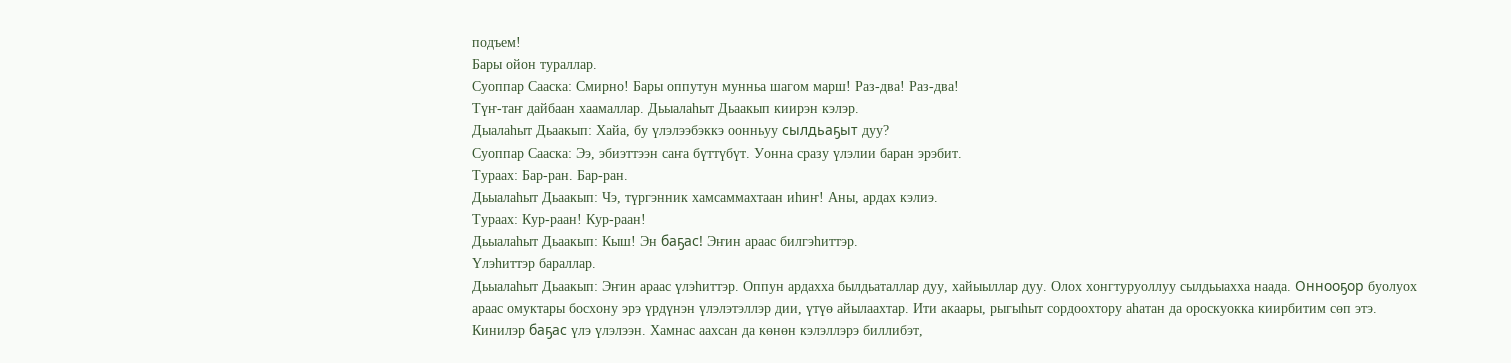подъем!
Бары ойон тураллар.
Суоппар Сааска: Смирно! Бары оппутун мунньа шагом марш! Раз-два! Раз-два!
Түҥ-таҥ дайбаан хаамаллар. Дьыалаһыт Дьаакып киирэн кэлэр.
Дыалаһыт Дьаакып: Хайа, бу үлэлээбэккэ оонньуу сылдьаҕыт дуу?
Суоппар Сааска: Ээ, эбиэттээн саҥа бүттүбүт. Уонна сразу үлэлии баран эрэбит.
Тураах: Бар-ран. Бар-ран.
Дьыалаһыт Дьаакып: Чэ, түргэнник хамсаммахтаан иһиҥ! Аны, ардах кэлиэ.
Тураах: Кур-раан! Кур-раан!
Дьыалаһыт Дьаакып: Кыш! Эн баҕас! Эҥин араас билгэһиттэр.
Үлэһиттэр бараллар.
Дьыалаһыт Дьаакып: Эҥин араас үлэһиттэр. Оппун ардахха былдьаталлар дуу, хайыыллар дуу. Олох хонгтуруоллуу сылдьыахха наада. Оннооҕор буолуох араас омуктары босхону эрэ үрдүнэн үлэлэтэллэр дии, үтүө айылаахтар. Ити акаары, рыгыһыт сордоохтору аһатан да ороскуокка киирбитим сөп этэ. Кинилэр баҕас үлэ үлэлээн. Хамнас аахсан да көнөн кэлэллэрэ биллибэт,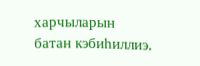харчыларын батан кэбиһиллиэ.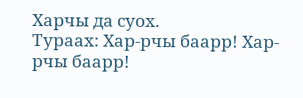Харчы да суох.
Тураах: Хар-рчы баарр! Хар-рчы баарр!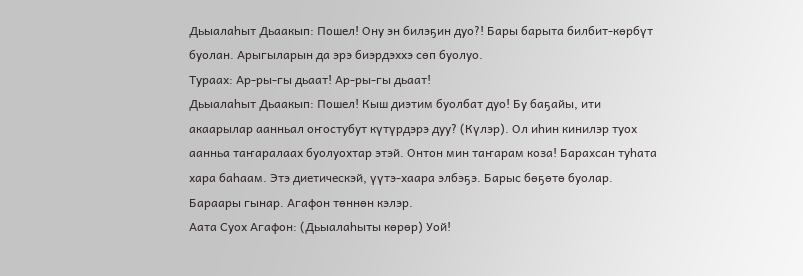Дьыалаһыт Дьаакып: Пошел! Ону эн билэҕин дуо?! Бары барыта билбит-көрбүт буолан. Арыгыларын да эрэ биэрдэххэ сөп буолуо.
Тураах: Ар-ры-гы дьаат! Ар-ры-гы дьаат!
Дьыалаһыт Дьаакып: Пошел! Кыш диэтим буолбат дуо! Бу баҕайы, ити акаарылар аанньал оҥостубут күтүрдэрэ дуу? (Күлэр). Ол иһин кинилэр туох аанньа таҥаралаах буолуохтар этэй. Онтон мин таҥарам коза! Барахсан туһата хара баһаам. Этэ диетическэй, үүтэ-хаара элбэҕэ. Барыс бөҕөтө буолар.
Бараары гынар. Агафон төннөн кэлэр.
Аата Суох Агафон: (Дьыалаһыты көрөр) Уой!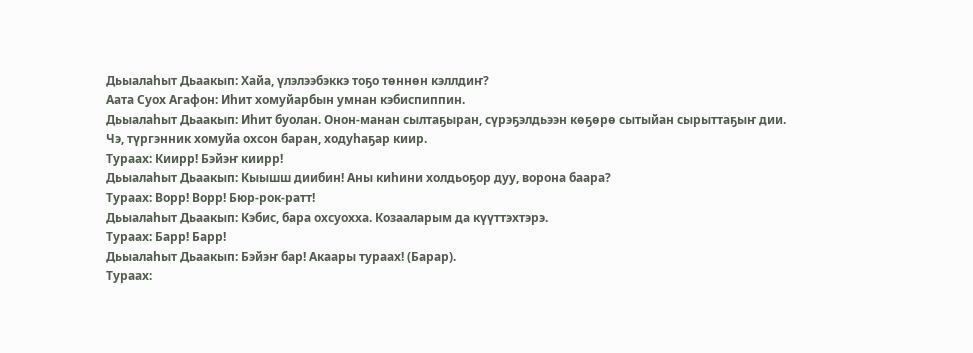Дьыалаһыт Дьаакып: Хайа, үлэлээбэккэ тоҕо төннөн кэллдиҥ?
Аата Суох Агафон: Иһит хомуйарбын умнан кэбиспиппин.
Дьыалаһыт Дьаакып: Иһит буолан. Онон-манан сылтаҕыран, сүрэҕэлдьээн көҕөрө сытыйан сырыттаҕыҥ дии. Чэ, түргэнник хомуйа охсон баран, ходуһаҕар киир.
Тураах: Киирр! Бэйэҥ киирр!
Дьыалаһыт Дьаакып: Кыышш диибин! Аны киһини холдьоҕор дуу, ворона баара?
Тураах: Ворр! Ворр! Бюр-рок-ратт!
Дьыалаһыт Дьаакып: Кэбис, бара охсуохха. Козааларым да күүттэхтэрэ.
Тураах: Барр! Барр!
Дьыалаһыт Дьаакып: Бэйэҥ бар! Акаары тураах! (Барар).
Тураах: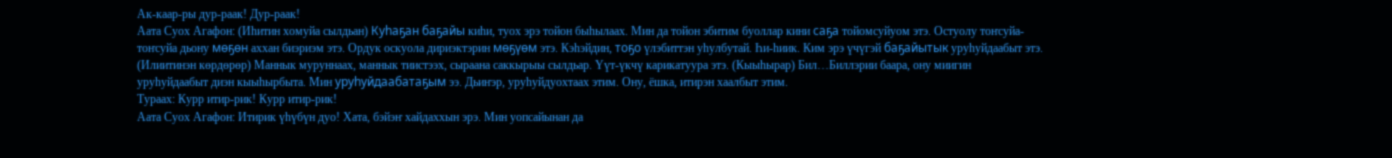Ак-каар-ры дур-раак! Дур-раак!
Аата Суох Агафон: (Иһитин хомуйа сылдьан) Куһаҕан баҕайы киһи, туох эрэ тойон быһылаах. Мин да тойон эбитим буоллар кини саҕа тойомсуйуом этэ. Остуолу тоҥсуйа-тоҥсуйа дьону мөҕөн аххан биэриэм этэ. Ордук оскуола дириэктэрин мөҕүөм этэ. Кэһэйдин, тоҕо үлэбиттэн уһулбутай. Һи-һиик. Ким эрэ үчүгэй баҕайытык уруһуйдаабыт этэ. (Илиитинэн көрдөрөр) Маннык муруннаах, маннык тиистээх, сыраана саккырыы сылдьар. Үүт-үкчү карикатуура этэ. (Кыыһырар) Бил…Биллэрии баара, ону миигин уруһуйдаабыт диэн кыыһырбыта. Мин уруһуйдаабатаҕым ээ. Дьиҥэр, уруһуйдуохтаах этим. Ону, ёшка, итирэн хаалбыт этим.
Тураах: Курр итир-рик! Курр итир-рик!
Аата Суох Агафон: Итирик үһүбүн дуо! Хата, бэйэҥ хайдаххын эрэ. Мин уопсайынан да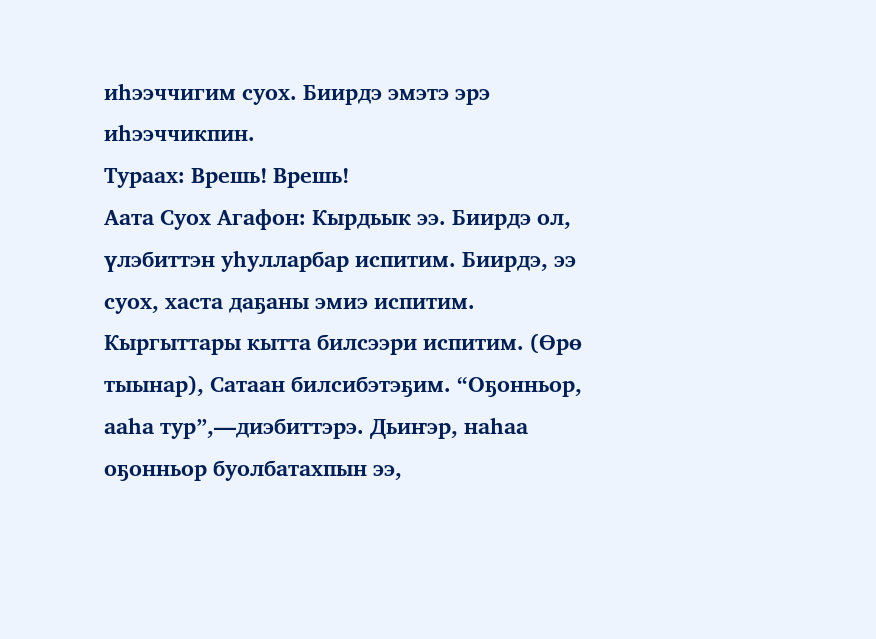иһээччигим суох. Биирдэ эмэтэ эрэ иһээччикпин.
Тураах: Врешь! Врешь!
Аата Суох Агафон: Кырдьык ээ. Биирдэ ол, үлэбиттэн уһулларбар испитим. Биирдэ, ээ суох, хаста даҕаны эмиэ испитим. Кыргыттары кытта билсээри испитим. (Өрө тыынар), Сатаан билсибэтэҕим. “Оҕонньор, ааһа тур”,—диэбиттэрэ. Дьиҥэр, наһаа оҕонньор буолбатахпын ээ,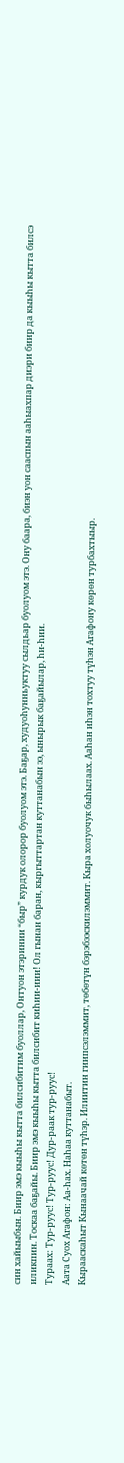син хайыыбын. Биир эмэ кыыһы кытта билсибитим буоллар, Онтуон этэринии “быр” курдук олорор буолуом этэ. Баҕар, худуоһунньуктуу сылдьар буолуом этэ. Ону баара, биэн уон сааспын ааһыахпар диэри биир да кыыһы кытта билсэ иликпин. Тоскаа баҕайы. Биир эмэ кыыһы кытта билсибит киһии-иии! Ол гынан баран, кыргыттартан куттанабын ээ, ынырык баҕайылар, һи-һии.
Тураах: Тур-руус! Тур-руус! Дур-раак тур-руус!
Аата Суох Агафон: Аа-һах. Наһаа куттанабыт.
Кырааскаһыт Кынаачай көтөн түһэр. Илиитин гиипсэлэммит, төбөтүн бэрэбээскилэммит. Кыра холуочук быһылаах. Ааһан иһэн тохтуу түһэн Агафону көрөн турбахтыыр.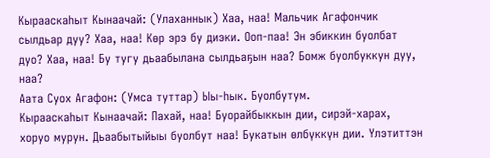Кырааскаһыт Кынаачай: (Улаханнык) Хаа, наа! Мальчик Агафончик сылдьар дуу? Хаа, наа! Көр эрэ бу диэки. Ооп-паа! Эн эбиккин буолбат дуо? Хаа, наа! Бу тугу дьаабылана сылдьаҕын наа? Бомж буолбуккун дуу, наа?
Аата Суох Агафон: (Умса туттар) Ыы-һык. Буолбутум.
Кырааскаһыт Кынаачай: Пахай, наа! Буорайбыккын дии, сирэй-харах, хоруо мурун. Дьаабытыйыы буолбут наа! Букатын өлбүккүн дии. Үлэтиттэн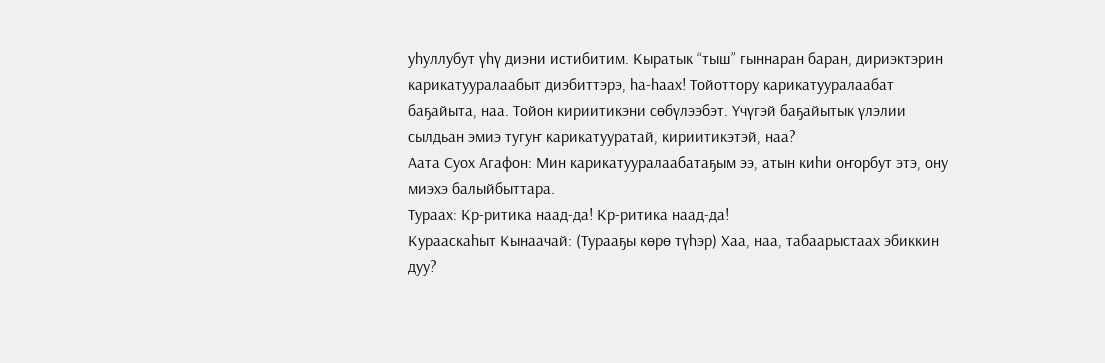уһуллубут үһү диэни истибитим. Кыратык “тыш” гыннаран баран, дириэктэрин карикатууралаабыт диэбиттэрэ, һа-һаах! Тойоттору карикатууралаабат баҕайыта, наа. Тойон кириитикэни сөбүлээбэт. Үчүгэй баҕайытык үлэлии сылдьан эмиэ тугуҥ карикатууратай, кириитикэтэй, наа?
Аата Суох Агафон: Мин карикатууралаабатаҕым ээ, атын киһи оҥорбут этэ, ону миэхэ балыйбыттара.
Тураах: Кр-ритика наад-да! Кр-ритика наад-да!
Курааскаһыт Кынаачай: (Турааҕы көрө түһэр) Хаа, наа, табаарыстаах эбиккин дуу?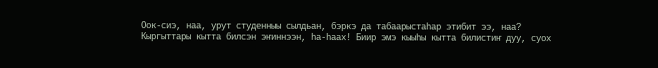Оок-сиэ, наа, урут студенныы сылдьан, бэркэ да табаарыстаһар этибит ээ, наа? Кыргыттары кытта билсэн эҥиннээн, һа-һаах! Биир эмэ кыыһы кытта билистиҥ дуу, суох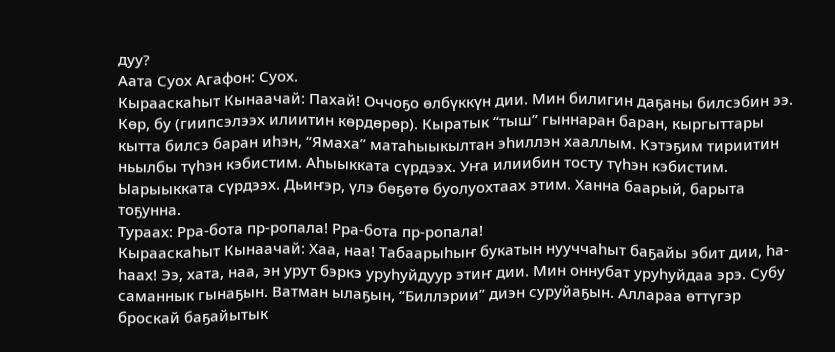дуу?
Аата Суох Агафон: Суох.
Кырааскаһыт Кынаачай: Пахай! Оччоҕо өлбүккүн дии. Мин билигин даҕаны билсэбин ээ. Көр, бу (гиипсэлээх илиитин көрдөрөр). Кыратык “тыш” гыннаран баран, кыргыттары кытта билсэ баран иһэн, “Ямаха” матаһыыкылтан эһиллэн хааллым. Кэтэҕим тириитин ньылбы түһэн кэбистим. Аһыыкката сүрдээх. Уҥа илиибин тосту түһэн кэбистим. Ыарыыкката сүрдээх. Дьиҥэр, үлэ бөҕөтө буолуохтаах этим. Ханна баарый, барыта тоҕунна.
Тураах: Рра-бота пр-ропала! Рра-бота пр-ропала!
Кырааскаһыт Кынаачай: Хаа, наа! Табаарыһыҥ букатын нууччаһыт баҕайы эбит дии, һа-һаах! Ээ, хата, наа, эн урут бэркэ уруһуйдуур этиҥ дии. Мин оннубат уруһуйдаа эрэ. Субу саманнык гынаҕын. Ватман ылаҕын, “Биллэрии” диэн суруйаҕын. Аллараа өттүгэр броскай баҕайытык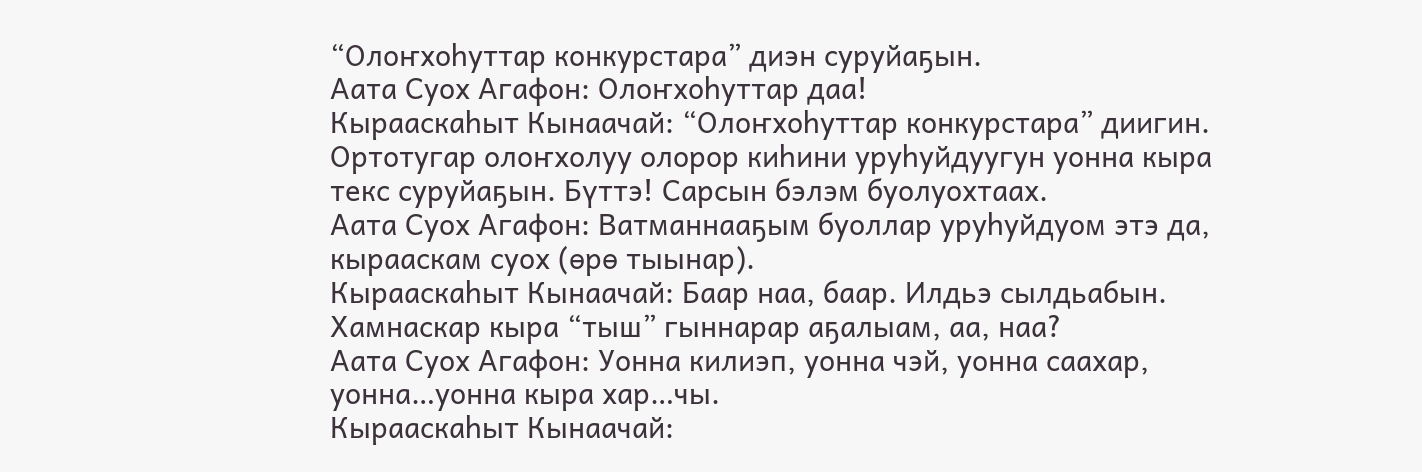“Олоҥхоһуттар конкурстара” диэн суруйаҕын.
Аата Суох Агафон: Олоҥхоһуттар даа!
Кырааскаһыт Кынаачай: “Олоҥхоһуттар конкурстара” диигин. Ортотугар олоҥхолуу олорор киһини уруһуйдуугун уонна кыра текс суруйаҕын. Бүттэ! Сарсын бэлэм буолуохтаах.
Аата Суох Агафон: Ватманнааҕым буоллар уруһуйдуом этэ да, кырааскам суох (өрө тыынар).
Кырааскаһыт Кынаачай: Баар наа, баар. Илдьэ сылдьабын. Хамнаскар кыра “тыш” гыннарар аҕалыам, аа, наа?
Аата Суох Агафон: Уонна килиэп, уонна чэй, уонна саахар, уонна…уонна кыра хар…чы.
Кырааскаһыт Кынаачай: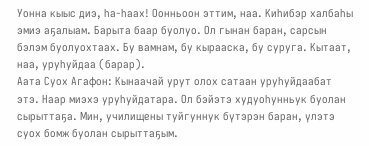Уонна кыыс диэ, һа-һаах! Оонньоон эттим, наа. Киһибэр халбаһы эмиэ аҕалыам. Барыта баар буолуо. Ол гынан баран, сарсын бэлэм буолуохтаах. Бу вамнам, бу кырааска, бу суруга. Кытаат, наа, уруһуйдаа (барар).
Аата Суох Агафон: Кынаачай урут олох сатаан уруһуйдаабат этэ. Наар миэхэ уруһуйдатара. Ол бэйэтэ худуоһунньук буолан сырыттаҕа. Мин, училищены туйгуннук бүтэрэн баран, үлэтэ суох бомж буолан сырыттаҕым.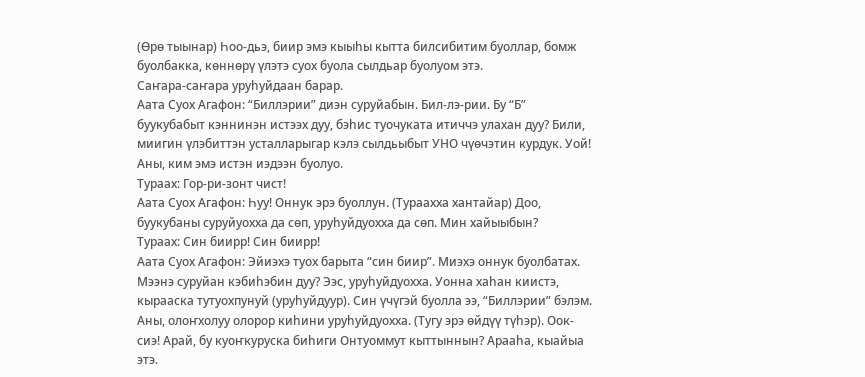(Өрө тыынар) Һоо-дьэ, биир эмэ кыыһы кытта билсибитим буоллар, бомж буолбакка, көннөрү үлэтэ суох буола сылдьар буолуом этэ.
Саҥара-саҥара уруһуйдаан барар.
Аата Суох Агафон: “Биллэрии” диэн суруйабын. Бил-лэ-рии. Бу “Б” буукубабыт кэннинэн истээх дуу, бэһис туочуката итиччэ улахан дуу? Били, миигин үлэбиттэн усталларыгар кэлэ сылдьыбыт УНО чүөчэтин курдук. Уой! Аны, ким эмэ истэн иэдээн буолуо.
Тураах: Гор-ри-зонт чист!
Аата Суох Агафон: Һуу! Оннук эрэ буоллун. (Тураахха хантайар) Доо, буукубаны суруйуохха да сөп, уруһуйдуохха да сөп. Мин хайыыбын?
Тураах: Син биирр! Син биирр!
Аата Суох Агафон: Эйиэхэ туох барыта “син биир”. Миэхэ оннук буолбатах. Мээнэ суруйан кэбиһэбин дуу? Ээс, уруһуйдуохха. Уонна хаһан киистэ, кырааска тутуохпунуй (уруһуйдуур). Син үчүгэй буолла ээ, “Биллэрии” бэлэм. Аны, олоҥхолуу олорор киһини уруһуйдуохха. (Тугу эрэ өйдүү түһэр). Оок-сиэ! Арай, бу куоҥкуруска биһиги Онтуоммут кыттыннын? Арааһа, кыайыа этэ.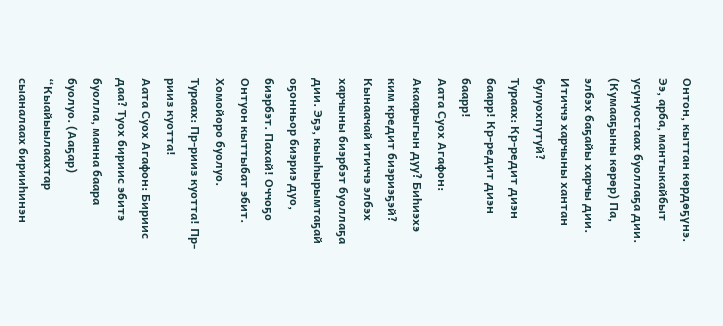Онтон, кыттан көрдөҕүнэ. Ээ, арба, мантыкайбыт усунуостаах буоллаҕа дии. (Кумааҕыны көрөр) Па, элбэх баҕайы харчы дии. Итиччэ харчыны хантан булуохпутуй?
Тураах: Кр-редит диэн баарр! Кр-редит диэн баарр!
Аата Суох Агафон: Акаарыгын дуу? Биһиэхэ ким кредит биэриэҕэй? Кынаачай итиччэ элбэх харчыны биэрбэт буоллаҕа дии. Эҕэ, кыыһырымтаҕай оҕонньор биэриэ дуо, биэрбэт. Пахай! Оччоҕо Онтуон кыттыбат эбит. Хомойоро буолуо.
Тураах: Пр-рииз куотта! Пр-рииз куотта!
Аата Суох Агафон: Бириис даа? Туох бириис эбитэ буолла, манна баара буолуо. (Ааҕар) “Кыайыылаахтар сыаналаах бирииһинэн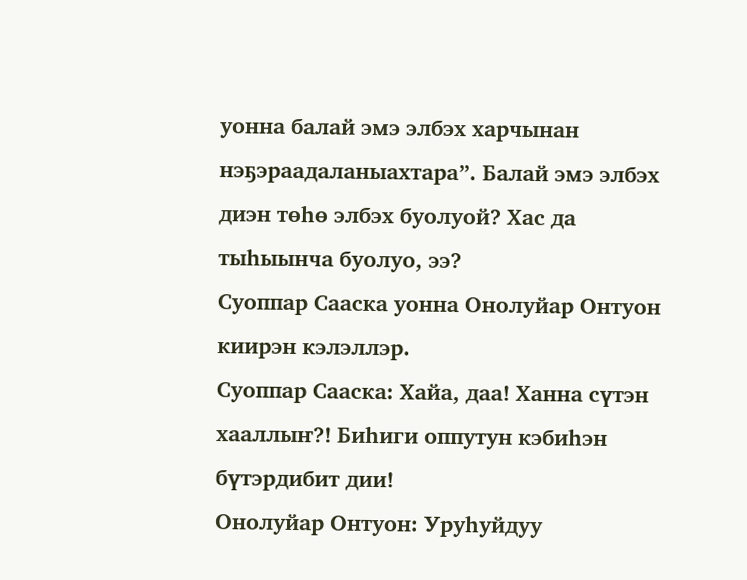уонна балай эмэ элбэх харчынан нэҕэраадаланыахтара”. Балай эмэ элбэх диэн төһө элбэх буолуой? Хас да тыһыынча буолуо, ээ?
Суоппар Сааска уонна Онолуйар Онтуон киирэн кэлэллэр.
Суоппар Сааска: Хайа, даа! Ханна сүтэн хааллыҥ?! Биһиги оппутун кэбиһэн бүтэрдибит дии!
Онолуйар Онтуон: Уруһуйдуу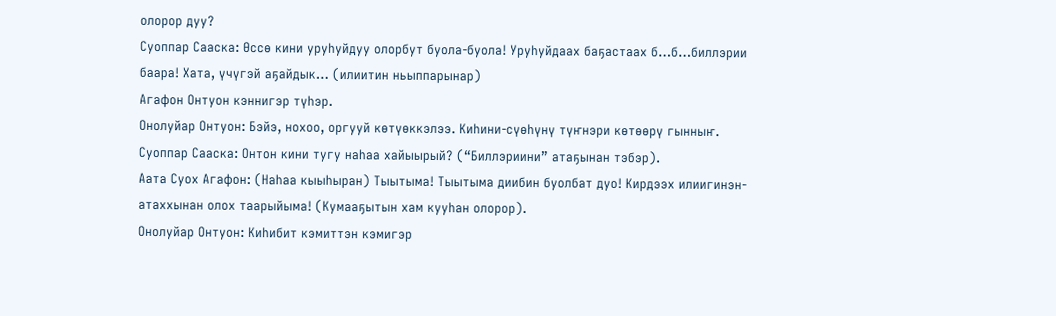олорор дуу?
Суоппар Сааска: Өссө кини уруһуйдуу олорбут буола-буола! Уруһуйдаах баҕастаах б…б…биллэрии баара! Хата, үчүгэй аҕайдык… (илиитин ньыппарынар)
Агафон Онтуон кэннигэр түһэр.
Онолуйар Онтуон: Бэйэ, нохоо, оргууй көтүөккэлээ. Киһини-сүөһүнү түҥнэри көтөөрү гынныҥ.
Суоппар Сааска: Онтон кини тугу наһаа хайыырый? (“Биллэриини” атаҕынан тэбэр).
Аата Суох Агафон: (Наһаа кыыһыран) Тыытыма! Тыытыма диибин буолбат дуо! Кирдээх илиигинэн-атаххынан олох таарыйыма! (Кумааҕытын хам кууһан олорор).
Онолуйар Онтуон: Киһибит кэмиттэн кэмигэр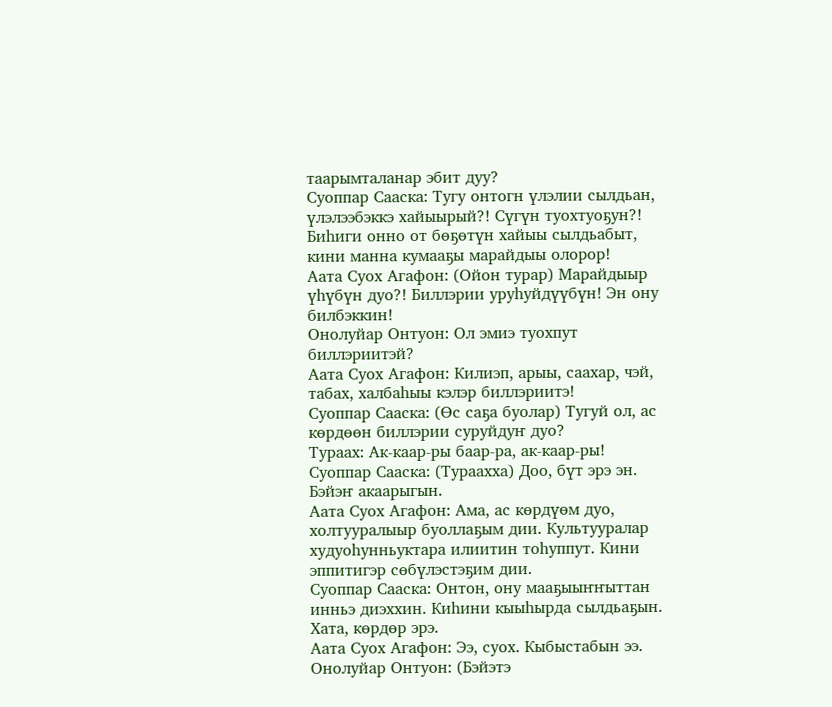таарымталанар эбит дуу?
Суоппар Сааска: Тугу онтогн үлэлии сылдьан, үлэлээбэккэ хайыырый?! Сүгүн туохтуоҕун?! Биһиги онно от бөҕөтүн хайыы сылдьабыт, кини манна кумааҕы марайдыы олорор!
Аата Суох Агафон: (Ойон турар) Марайдыыр үһүбүн дуо?! Биллэрии уруһуйдүүбүн! Эн ону билбэккин!
Онолуйар Онтуон: Ол эмиэ туохпут биллэриитэй?
Аата Суох Агафон: Килиэп, арыы, саахар, чэй, табах, халбаһыы кэлэр биллэриитэ!
Суоппар Сааска: (Өс саҕа буолар) Тугуй ол, ас көрдөөн биллэрии суруйдуҥ дуо?
Тураах: Ак-каар-ры баар-ра, ак-каар-ры!
Суоппар Сааска: (Тураахха) Доо, бүт эрэ эн. Бэйэҥ акаарыгын.
Аата Суох Агафон: Ама, ас көрдүөм дуо, холтууралыыр буоллаҕым дии. Культууралар худуоһунньуктара илиитин тоһуппут. Кини эппитигэр сөбүлэстэҕим дии.
Суоппар Сааска: Онтон, ону мааҕыыҥҥыттан инньэ диэххин. Киһини кыыһырда сылдьаҕын. Хата, көрдөр эрэ.
Аата Суох Агафон: Ээ, суох. Кыбыстабын ээ.
Онолуйар Онтуон: (Бэйэтэ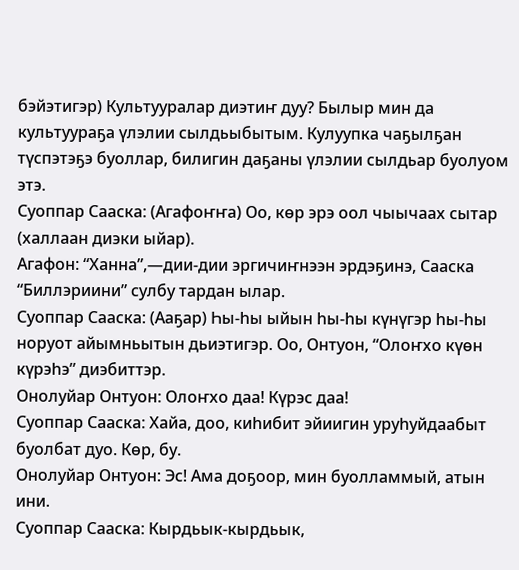бэйэтигэр) Культууралар диэтиҥ дуу? Былыр мин да культуураҕа үлэлии сылдьыбытым. Кулуупка чаҕылҕан түспэтэҕэ буоллар, билигин даҕаны үлэлии сылдьар буолуом этэ.
Суоппар Сааска: (Агафоҥҥа) Оо, көр эрэ оол чыычаах сытар (халлаан диэки ыйар).
Агафон: “Ханна”,—дии-дии эргичиҥнээн эрдэҕинэ, Сааска “Биллэриини” сулбу тардан ылар.
Суоппар Сааска: (Ааҕар) Һы-һы ыйын һы-һы күнүгэр һы-һы норуот айымньытын дьиэтигэр. Оо, Онтуон, “Олоҥхо күөн күрэһэ” диэбиттэр.
Онолуйар Онтуон: Олоҥхо даа! Күрэс даа!
Суоппар Сааска: Хайа, доо, киһибит эйиигин уруһуйдаабыт буолбат дуо. Көр, бу.
Онолуйар Онтуон: Эс! Ама доҕоор, мин буолламмый, атын ини.
Суоппар Сааска: Кырдьык-кырдьык,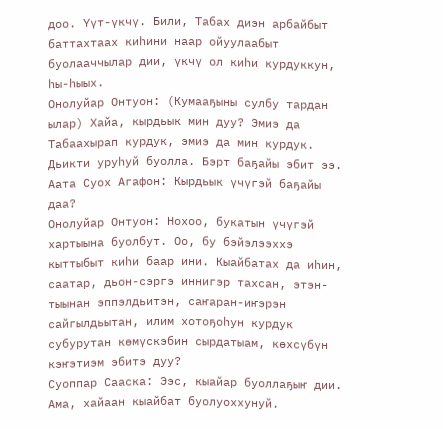доо. Үүт-үкчү. Били, Табах диэн арбайбыт баттахтаах киһини наар ойуулаабыт буолааччылар дии, үкчү ол киһи курдуккун, һы-һыых.
Онолуйар Онтуон: (Кумааҕыны сулбу тардан ылар) Хайа, кырдьык мин дуу? Эмиэ да Табаахырап курдук, эмиэ да мин курдук. Дьикти уруһуй буолла. Бэрт баҕайы эбит ээ.
Аата Суох Агафон: Кырдьык үчүгэй баҕайы даа?
Онолуйар Онтуон: Нохоо, букатын үчүгэй хартыына буолбут. Оо, бу бэйэлээххэ кыттыбыт киһи баар ини. Кыайбатах да иһин, саатар, дьон-сэргэ иннигэр тахсан, этэн-тыынан эппэлдьитэн, саҥаран-иҥэрэн сайгылдьытан, илим хотоҕоһун курдук субурутан көмүскэбин сырдатыам, көхсүбүн кэҥэтиэм эбитэ дуу?
Суоппар Сааска: Ээс, кыайар буоллаҕыҥ дии. Ама, хайаан кыайбат буолуоххунуй.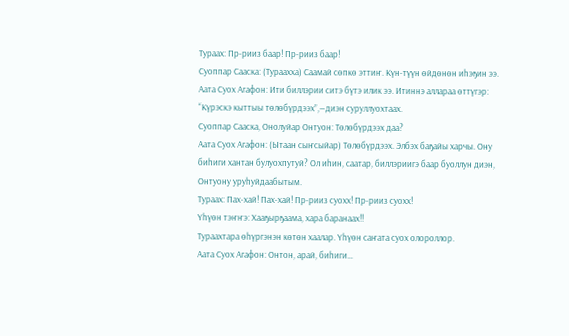Тураах: Пр-рииз баар! Пр-рииз баар!
Суоппар Сааска: (Тураахха) Саамай сөпкө эттиҥ. Күн-түүн өйдөнөн иһэҕин ээ.
Аата Суох Агафон: Ити биллэрии ситэ бүтэ илик ээ. Итиннэ аллараа өттүгэр: “Күрэскэ кыттыы төлөбүрдээх”,—диэн суруллуохтаах.
Суоппар Сааска, Онолуйар Онтуон: Төлөбүрдээх даа?
Аата Суох Агафон: (Ытаан сыҥсыйар) Төлөбүрдээх. Элбэх баҕайы харчы. Ону биһиги хантан булуохпутуй? Ол иһин, саатар, биллэриигэ баар буоллун диэн, Онтуону уруһуйдаабытым.
Тураах: Пах-хай! Пах-хай! Пр-рииз суохх! Пр-рииз суохх!
Үһүөн тэҥҥэ: Хааҕырҕаама, хара баранаах!!
Тураахтара өһүргэнэн көтөн хаалар. Үһүөн саҥата суох олороллор.
Аата Суох Агафон: Онтон, арай, биһиги…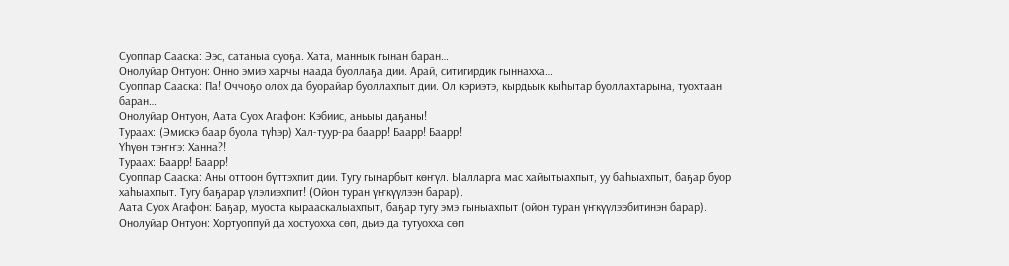Суоппар Сааска: Ээс, сатаныа суоҕа. Хата, маннык гынан баран…
Онолуйар Онтуон: Онно эмиэ харчы наада буоллаҕа дии. Арай, ситигирдик гыннахха…
Суоппар Сааска: Па! Оччоҕо олох да буорайар буоллахпыт дии. Ол кэриэтэ, кырдьык кыһытар буоллахтарына, туохтаан баран…
Онолуйар Онтуон, Аата Суох Агафон: Кэбиис, аньыы даҕаны!
Тураах: (Эмискэ баар буола түһэр) Хал-туур-ра баарр! Баарр! Баарр!
Үһүөн тэҥҥэ: Ханна?!
Тураах: Баарр! Баарр!
Суоппар Сааска: Аны оттоон бүттэхпит дии. Тугу гынарбыт көҥүл. Ыалларга мас хайытыахпыт, уу баһыахпыт, баҕар буор хаһыахпыт. Тугу баҕарар үлэлиэхпит! (Ойон туран үҥкүүлээн барар).
Аата Суох Агафон: Баҕар, муоста кырааскалыахпыт, баҕар тугу эмэ гыныахпыт (ойон туран үҥкүүлээбитинэн барар).
Онолуйар Онтуон: Хортуоппуй да хостуохха сөп, дьиэ да тутуохха сөп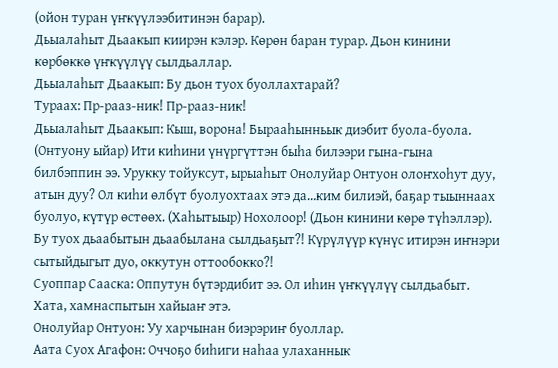(ойон туран үҥкүүлээбитинэн барар).
Дьыалаһыт Дьаакып киирэн кэлэр. Көрөн баран турар. Дьон кинини көрбөккө үҥкүүлүү сылдьаллар.
Дьыалаһыт Дьаакып: Бу дьон туох буоллахтарай?
Тураах: Пр-рааз-ник! Пр-рааз-ник!
Дьыалаһыт Дьаакып: Кыш, ворона! Бырааһынньык диэбит буола-буола. (Онтуону ыйар) Ити киһини үнүргүттэн быһа билээри гына-гына билбэппин ээ. Урукку тойуксут, ырыаһыт Онолуйар Онтуон олоҥхоһут дуу, атын дуу? Ол киһи өлбүт буолуохтаах этэ да…ким билиэй, баҕар тыыннаах буолуо, күтүр өстөөх. (Хаһытыыр) Нохолоор! (Дьон кинини көрө түһэллэр). Бу туох дьаабытын дьаабылана сылдьаҕыт?! Күрүлүүр күнүс итирэн иҥнэри сытыйдыгыт дуо, оккутун оттообокко?!
Суоппар Сааска: Оппутун бүтэрдибит ээ. Ол иһин үҥкүүлүү сылдьабыт. Хата, хамнаспытын хайыаҥ этэ.
Онолуйар Онтуон: Уу харчынан биэрэриҥ буоллар.
Аата Суох Агафон: Оччоҕо биһиги наһаа улаханнык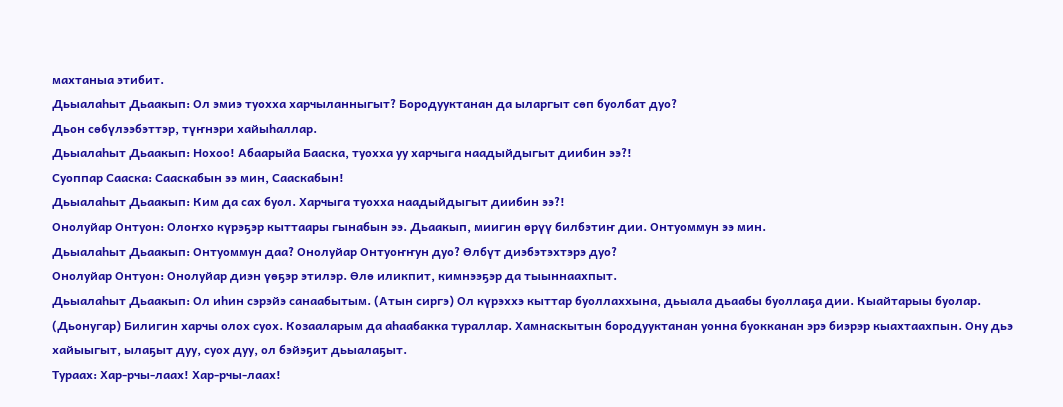махтаныа этибит.
Дьыалаһыт Дьаакып: Ол эмиэ туохха харчыланныгыт? Бородууктанан да ыларгыт сөп буолбат дуо?
Дьон сөбүлээбэттэр, түҥнэри хайыһаллар.
Дьыалаһыт Дьаакып: Нохоо! Абаарыйа Бааска, туохха уу харчыга наадыйдыгыт диибин ээ?!
Суоппар Сааска: Сааскабын ээ мин, Сааскабын!
Дьыалаһыт Дьаакып: Ким да сах буол. Харчыга туохха наадыйдыгыт диибин ээ?!
Онолуйар Онтуон: Олоҥхо күрэҕэр кыттаары гынабын ээ. Дьаакып, миигин өрүү билбэтиҥ дии. Онтуоммун ээ мин.
Дьыалаһыт Дьаакып: Онтуоммун даа? Онолуйар Онтуоҥҥун дуо? Өлбүт диэбэтэхтэрэ дуо?
Онолуйар Онтуон: Онолуйар диэн үөҕэр этилэр. Өлө иликпит, кимнээҕэр да тыыннаахпыт.
Дьыалаһыт Дьаакып: Ол иһин сэрэйэ санаабытым. (Атын сиргэ) Ол күрэххэ кыттар буоллаххына, дьыала дьаабы буоллаҕа дии. Кыайтарыы буолар. (Дьонугар) Билигин харчы олох суох. Козааларым да аһаабакка тураллар. Хамнаскытын бородууктанан уонна буокканан эрэ биэрэр кыахтаахпын. Ону дьэ хайыыгыт, ылаҕыт дуу, суох дуу, ол бэйэҕит дьыалаҕыт.
Тураах: Хар-рчы-лаах! Хар-рчы-лаах!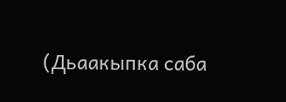(Дьаакыпка саба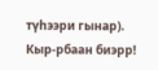түһээри гынар). Кыр-рбаан биэрр!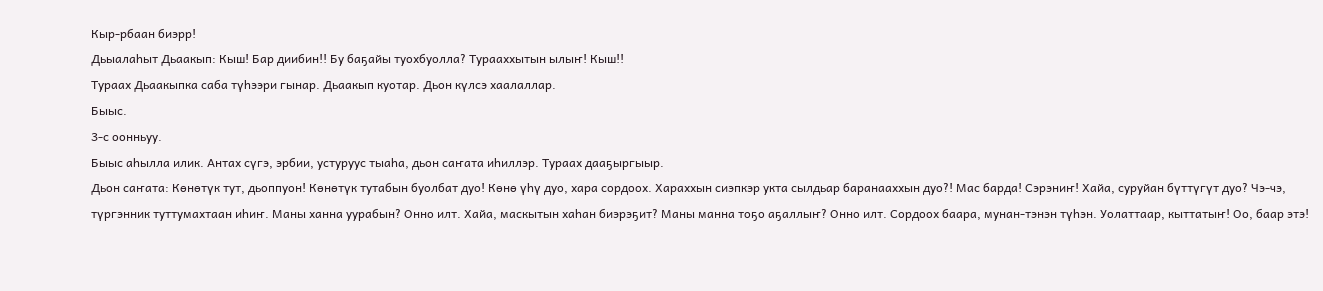Кыр-рбаан биэрр!
Дьыалаһыт Дьаакып: Кыш! Бар диибин!! Бу баҕайы туохбуолла? Турааххытын ылыҥ! Кыш!!
Тураах Дьаакыпка саба түһээри гынар. Дьаакып куотар. Дьон күлсэ хаалаллар.
Быыс.
3-с оонньуу.
Быыс аһылла илик. Антах сүгэ, эрбии, устуруус тыаһа, дьон саҥата иһиллэр. Тураах дааҕыргыыр.
Дьон саҥата: Көнөтүк тут, дьоппуон! Көнөтүк тутабын буолбат дуо! Көнө үһү дуо, хара сордоох. Хараххын сиэпкэр укта сылдьар баранааххын дуо?! Мас барда! Сэрэниҥ! Хайа, суруйан бүттүгүт дуо? Чэ-чэ, түргэнник туттумахтаан иһиҥ. Маны ханна уурабын? Онно илт. Хайа, маскытын хаһан биэрэҕит? Маны манна тоҕо аҕаллыҥ? Онно илт. Сордоох баара, мунан-тэнэн түһэн. Уолаттаар, кыттатыҥ! Оо, баар этэ!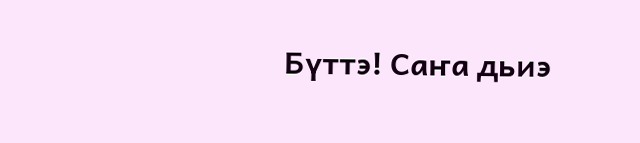Бүттэ! Саҥа дьиэ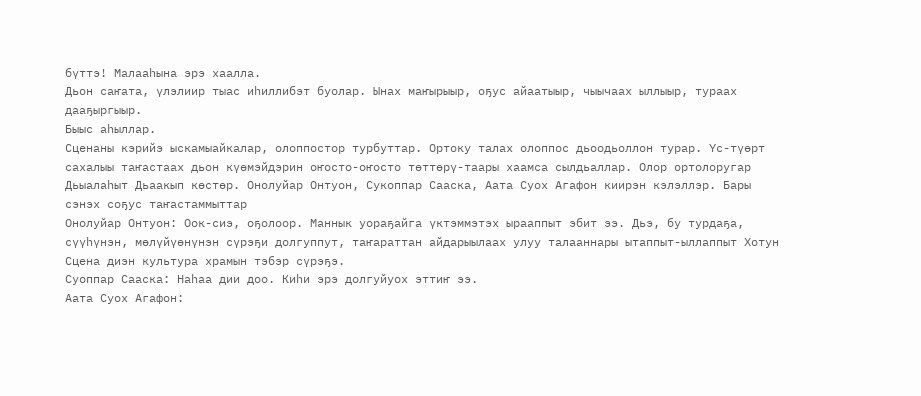бүттэ! Малааһына эрэ хаалла.
Дьон саҥата, үлэлиир тыас иһиллибэт буолар. Ынах маҥырыыр, оҕус айаатыыр, чыычаах ыллыыр, тураах дааҕыргыыр.
Быыс аһыллар.
Сценаны кэрийэ ыскамыайкалар, олоппостор турбуттар. Ортоку талах олоппос дьоодьоллон турар. Үс-түөрт сахалыы таҥастаах дьон күөмэйдэрин оҥосто-оҥосто төттөрү-таары хаамса сылдьаллар. Олор ортолоругар Дьыалаһыт Дьаакып көстөр. Онолуйар Онтуон, Сукоппар Сааска, Аата Суох Агафон киирэн кэлэллэр. Бары сэнэх соҕус таҥастаммыттар
Онолуйар Онтуон: Оок-сиэ, оҕолоор. Маннык уораҕайга үктэммэтэх ырааппыт эбит ээ. Дьэ, бу турдаҕа, сүүһүнэн, мөлүйүөнүнэн сүрэҕи долгуппут, таҥараттан айдарыылаах улуу талааннары ытаппыт-ыллаппыт Хотун Сцена диэн культура храмын тэбэр сүрэҕэ.
Суоппар Сааска: Наһаа дии доо. Киһи эрэ долгуйуох эттиҥ ээ.
Аата Суох Агафон: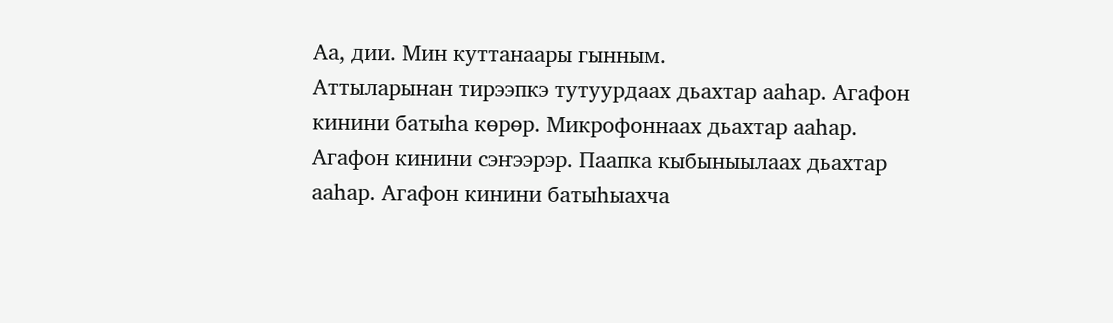Аа, дии. Мин куттанаары гынным.
Аттыларынан тирээпкэ тутуурдаах дьахтар ааһар. Агафон кинини батыһа көрөр. Микрофоннаах дьахтар ааһар. Агафон кинини сэҥээрэр. Паапка кыбыныылаах дьахтар ааһар. Агафон кинини батыһыахча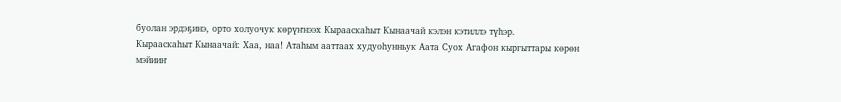буолан эрдэҕинэ, орто холуочук көрүҥнээх Кырааскаһыт Кынаачай кэлэн кэтиллэ түһэр.
Кырааскаһыт Кынаачай: Хаа, наа! Атаһым ааттаах худуоһунньук Аата Суох Агафон кыргыттары көрөн мэйииҥ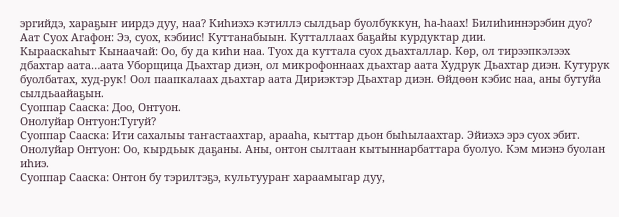эргийдэ, хараҕыҥ иирдэ дуу, наа? Киһиэхэ кэтиллэ сылдьар буолбуккун, һа-һаах! Билиһиннэрэбин дуо?
Аат Суох Агафон: Ээ, суох, кэбиис! Куттанабыын. Кутталлаах баҕайы курдуктар дии.
Кырааскаһыт Кынаачай: Оо, бу да киһи наа. Туох да куттала суох дьахталлар. Көр, ол тирээпкэлээх дбахтар аата…аата Уборщица Дьахтар диэн, ол микрофоннаах дьахтар аата Худрук Дьахтар диэн. Кутурук буолбатах, худ-рук! Оол паапкалаах дьахтар аата Дириэктэр Дьахтар диэн. Өйдөөн кэбис наа, аны бутуйа сылдьаайаҕын.
Суоппар Сааска: Доо, Онтуон.
Онолуйар Онтуон:Тугуй?
Суоппар Сааска: Ити сахалыы таҥастаахтар, арааһа, кыттар дьон быһылаахтар. Эйиэхэ эрэ суох эбит.
Онолуйар Онтуон: Оо, кырдьык даҕаны. Аны, онтон сылтаан кытыннарбаттара буолуо. Кэм миэнэ буолан иһиэ.
Суоппар Сааска: Онтон бу тэрилтэҕэ, культуураҥ хараамыгар дуу,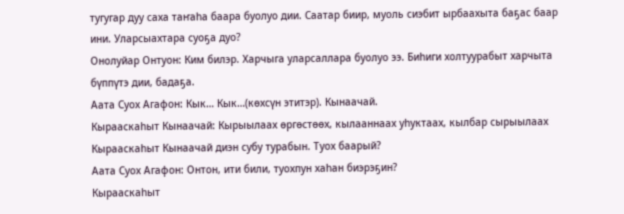тугугар дуу саха таҥаһа баара буолуо дии. Саатар биир, муоль сиэбит ырбаахыта баҕас баар ини. Уларсыахтара суоҕа дуо?
Онолуйар Онтуон: Ким билэр. Харчыга уларсаллара буолуо ээ. Биһиги холтуурабыт харчыта бүппүтэ дии, бадаҕа.
Аата Суох Агафон: Кык… Кык…(көхсүн этитэр). Кынаачай.
Кырааскаһыт Кынаачай: Кырыылаах өргөстөөх, кылааннаах уһуктаах, кылбар сырыылаах Кырааскаһыт Кынаачай диэн субу турабын. Туох баарый?
Аата Суох Агафон: Онтон, ити били, туохпун хаһан биэрэҕин?
Кырааскаһыт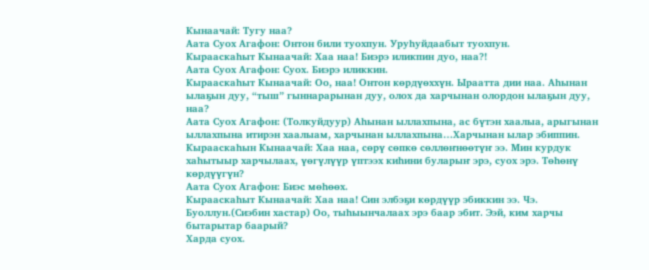Кынаачай: Тугу наа?
Аата Суох Агафон: Онтон били туохпун. Уруһуйдаабыт туохпун.
Кырааскаһыт Кынаачай: Хаа наа! Биэрэ иликпин дуо, наа?!
Аата Суох Агафон: Суох. Биэрэ иликкин.
Кырааскаһыт Кынаачай: Оо, наа! Онтон көрдүөххүн. Ыраатта дии наа. Аһынан ылаҕын дуу, “тыш” гыннарарынан дуу, олох да харчынан олордон ылаҕын дуу, наа?
Аата Суох Агафон: (Толкуйдуур) Аһынан ыллахпына, ас бүтэн хаалыа, арыгынан ыллахпына итирэн хаалыам, харчынан ыллахпына…Харчынан ылар эбиппин.
Кырааскаһын Кынаачай: Хаа наа, сөрү сөпкө сөллөҥнөөтүҥ ээ. Мин курдук хаһытыыр харчылаах, үөгүлүүр үптээх киһини буларыҥ эрэ, суох эрэ. Төһөнү көрдүүгүн?
Аата Суох Агафон: Биэс мөһөөх.
Кырааскаһыт Кынаачай: Хаа наа! Син элбэҕи көрдүүр эбиккин ээ. Чэ. Буоллун.(Сиэбин хастар) Оо, тыһыынчалаах эрэ баар эбит. Ээй, ким харчы бытарытар баарый?
Харда суох.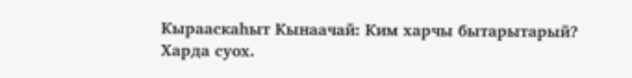Кырааскаһыт Кынаачай: Ким харчы бытарытарый?
Харда суох.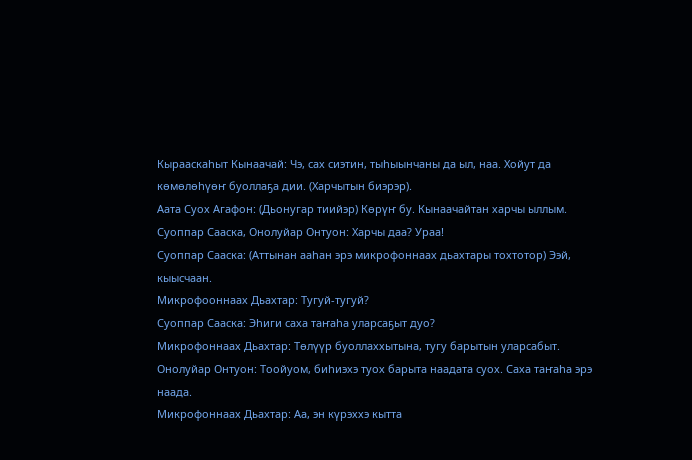Кырааскаһыт Кынаачай: Чэ, сах сиэтин, тыһыынчаны да ыл, наа. Хойут да көмөлөһүөҥ буоллаҕа дии. (Харчытын биэрэр).
Аата Суох Агафон: (Дьонугар тиийэр) Көрүҥ бу. Кынаачайтан харчы ыллым.
Суоппар Сааска, Онолуйар Онтуон: Харчы даа? Ураа!
Суоппар Сааска: (Аттынан ааһан эрэ микрофоннаах дьахтары тохтотор) Ээй, кыысчаан.
Микрофооннаах Дьахтар: Тугуй-тугуй?
Суоппар Сааска: Эһиги саха таҥаһа уларсаҕыт дуо?
Микрофоннаах Дьахтар: Төлүүр буоллаххытына, тугу барытын уларсабыт.
Онолуйар Онтуон: Тоойуом, биһиэхэ туох барыта наадата суох. Саха таҥаһа эрэ наада.
Микрофоннаах Дьахтар: Аа, эн күрэххэ кытта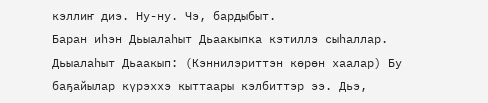кэллиҥ диэ. Ну-ну. Чэ, бардыбыт.
Баран иһэн Дьыалаһыт Дьаакыпка кэтиллэ сыһаллар.
Дьыалаһыт Дьаакып: (Кэннилэриттэн көрөн хаалар) Бу баҕайылар күрэххэ кыттаары кэлбиттэр ээ. Дьэ,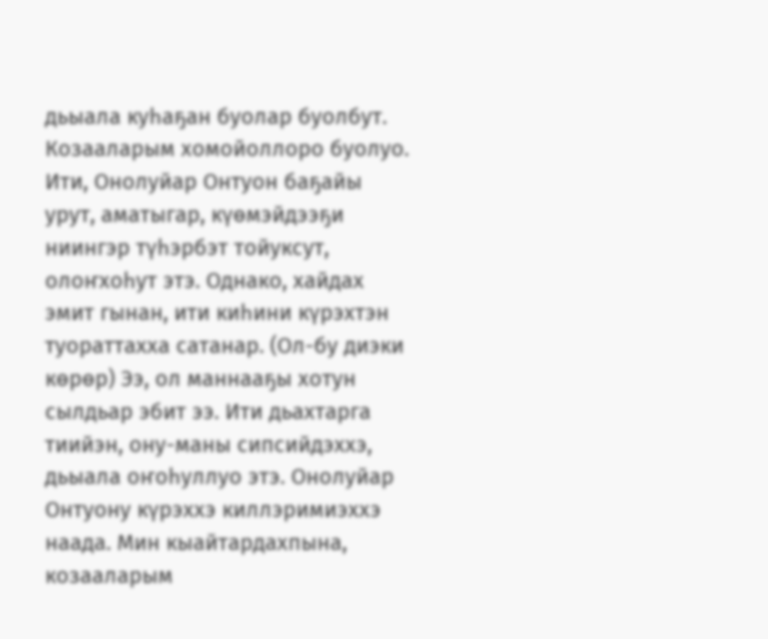дьыала куһаҕан буолар буолбут. Козааларым хомойоллоро буолуо. Ити, Онолуйар Онтуон баҕайы урут, аматыгар, күөмэйдээҕи ниингэр түһэрбэт тойуксут, олоҥхоһут этэ. Однако, хайдах эмит гынан, ити киһини күрэхтэн туораттахха сатанар. (Ол-бу диэки көрөр) Ээ, ол маннааҕы хотун сылдьар эбит ээ. Ити дьахтарга тиийэн, ону-маны сипсийдэххэ, дьыала оҥоһуллуо этэ. Онолуйар Онтуону күрэххэ киллэримиэххэ наада. Мин кыайтардахпына, козааларым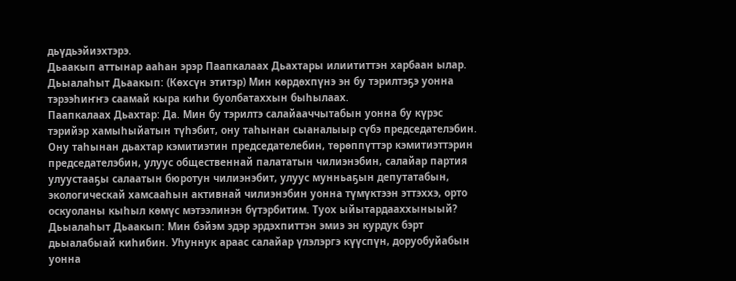дьүдьэйиэхтэрэ.
Дьаакып аттынар ааһан эрэр Паапкалаах Дьахтары илиититтэн харбаан ылар.
Дьыалаһыт Дьаакып: (Көхсүн этитэр) Мин көрдөхпүнэ эн бу тэрилтэҕэ уонна тэрээһиҥҥэ саамай кыра киһи буолбатаххын быһылаах.
Паапкалаах Дьахтар: Да. Мин бу тэрилтэ салайааччытабын уонна бу күрэс тэрийэр хамыһыйатын түһэбит, ону таһынан сыаналыыр сүбэ председателэбин. Ону таһынан дьахтар кэмитиэтин председателебин, төрөппүттэр кэмитиэттэрин председателэбин, улуус общественнай палататын чилиэнэбин, салайар партия улуустааҕы салаатын бюротун чилиэнэбит, улуус мунньаҕын депутатабын, экологическай хамсааһын активнай чилиэнэбин уонна түмүктээн эттэххэ, орто оскуоланы кыһыл көмүс мэтээлинэн бүтэрбитим. Туох ыйытардааххыныый?
Дьыалаһыт Дьаакып: Мин бэйэм эдэр эрдэхпиттэн эмиэ эн курдук бэрт дьыалабыай киһибин. Уһуннук араас салайар үлэлэргэ күүспүн, доруобуйабын уонна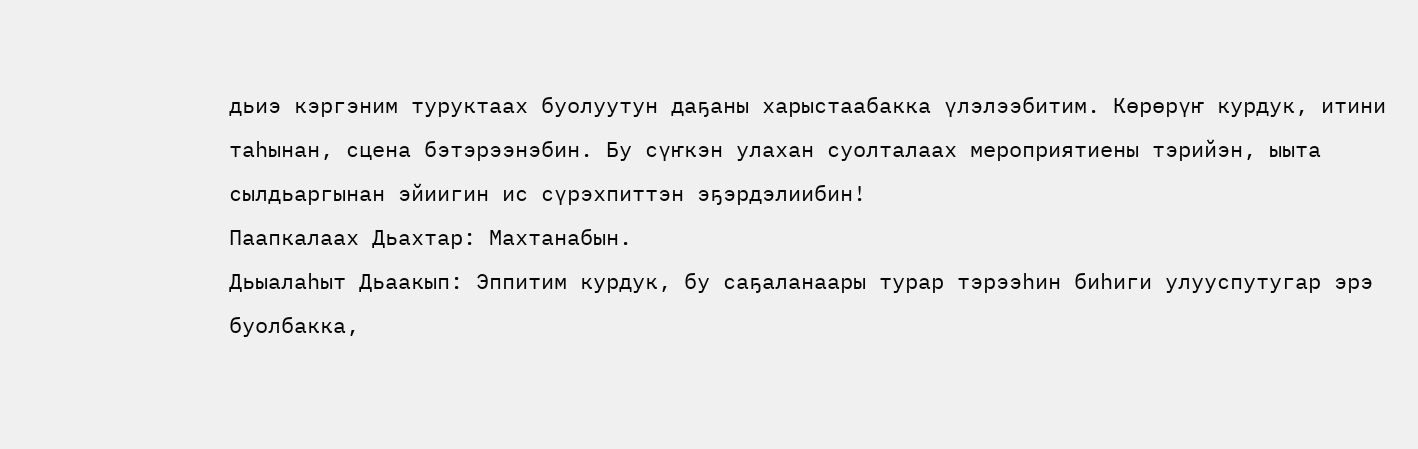дьиэ кэргэним туруктаах буолуутун даҕаны харыстаабакка үлэлээбитим. Көрөрүҥ курдук, итини таһынан, сцена бэтэрээнэбин. Бу сүҥкэн улахан суолталаах мероприятиены тэрийэн, ыыта сылдьаргынан эйиигин ис сүрэхпиттэн эҕэрдэлиибин!
Паапкалаах Дьахтар: Махтанабын.
Дьыалаһыт Дьаакып: Эппитим курдук, бу саҕаланаары турар тэрээһин биһиги улууспутугар эрэ буолбакка,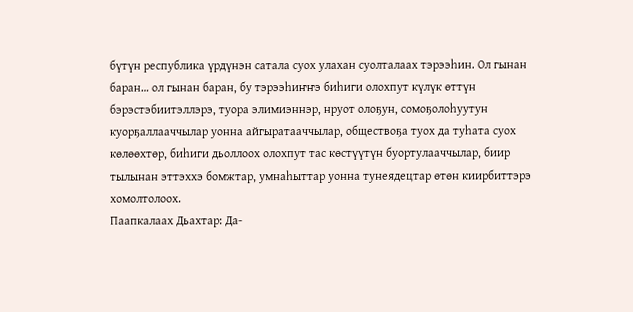бүтүн республика үрдүнэн сатала суох улахан суолталаах тэрээһин. Ол гынан баран… ол гынан баран, бу тэрээһиҥҥэ биһиги олохпут күлүк өттүн бэрэстэбиитэллэрэ, туора элимиэннэр, нруот олоҕун, сомоҕолоһуутун куорҕаллааччылар уонна айгыратааччылар, обществоҕа туох да туһата суох көлөөхтөр, биһиги дьоллоох олохпут тас көстүүтүн буортулааччылар, биир тылынан эттэххэ бомжтар, умнаһыттар уонна тунеядецтар өтөн киирбиттэрэ хомолтолоох.
Паапкалаах Дьахтар: Да-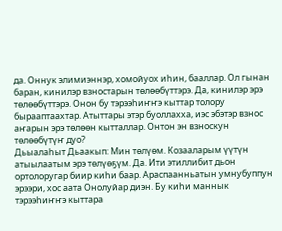да. Оннук элимиэннэр, хомойуох иһин, бааллар. Ол гынан баран, кинилэр взностарын төлөөбүттэрэ. Да, кинилэр эрэ төлөөбүттэрэ. Онон бу тэрээһиҥҥэ кыттар толору бырааптаахтар. Атыттары этэр буоллахха, иэс эбэтэр взнос аҥарын эрэ төлөөн кытталлар. Онтон эн взноскун төлөөбүтүҥ дуо?
Дьыалаһыт Дьаакып: Мин төлүөм. Козааларым үүтүн атыылаатым эрэ төлүөҕүм. Да. Ити этиллибит дьон ортолоругар биир киһи баар. Араспаанньатын умнубуппун эрээри, хос аата Онолуйар диэн. Бу киһи маннык тэрээһиҥҥэ кыттара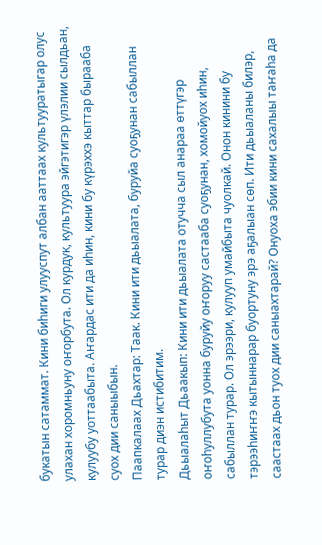букатын сатаммат. Кини биһиги улууспут албан ааттаах культууратыгар олус улахан хоромньуну оҥорбута. Ол курдук, культуура эйгэтигэр үлэлии сылдьан, кулуубу уоттаабыта. Аҥардас ити да иһин, кини бу күрэххэ кыттар бырааба суох дии саныыбын.
Паапкалаах Дьахтар: Таак. Кини ити дьыалата, буруйа суоҕунан сабыллан турар диэн истибитим.
Дьыалаһыт Дьаакып: Кини ити дьыалата отучча сыл анараа өттүгэр оҥоһуллубута уонна буруйу оҥоруу састааба суоҕунан, хомойуох иһин, сабыллан турар. Ол эрээри, кулууп умайбыта чуолкай. Онон кинини бу тэрээһиҥҥэ кытыннарар буортуну эрэ аҕалыан сөп. Ити дьыаланы билэр, саастаах дьон туох дии саныахтарай? Онуоха эбии кини сахалыы таҥаһа да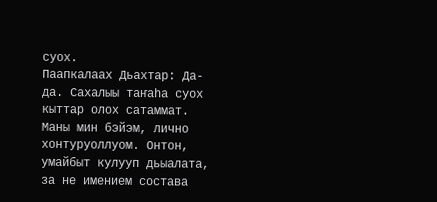суох.
Паапкалаах Дьахтар: Да-да. Сахалыы таҥаһа суох кыттар олох сатаммат. Маны мин бэйэм, лично хонтуруоллуом. Онтон, умайбыт кулууп дьыалата, за не имением состава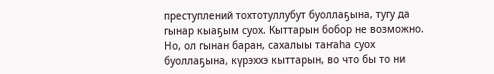преступлений тохтотуллубут буоллаҕына, тугу да гынар кыаҕым суох. Кыттарын бобор не возможно. Но, ол гынан баран, сахалыы таҥаһа суох буоллаҕына, күрэххэ кыттарын, во что бы то ни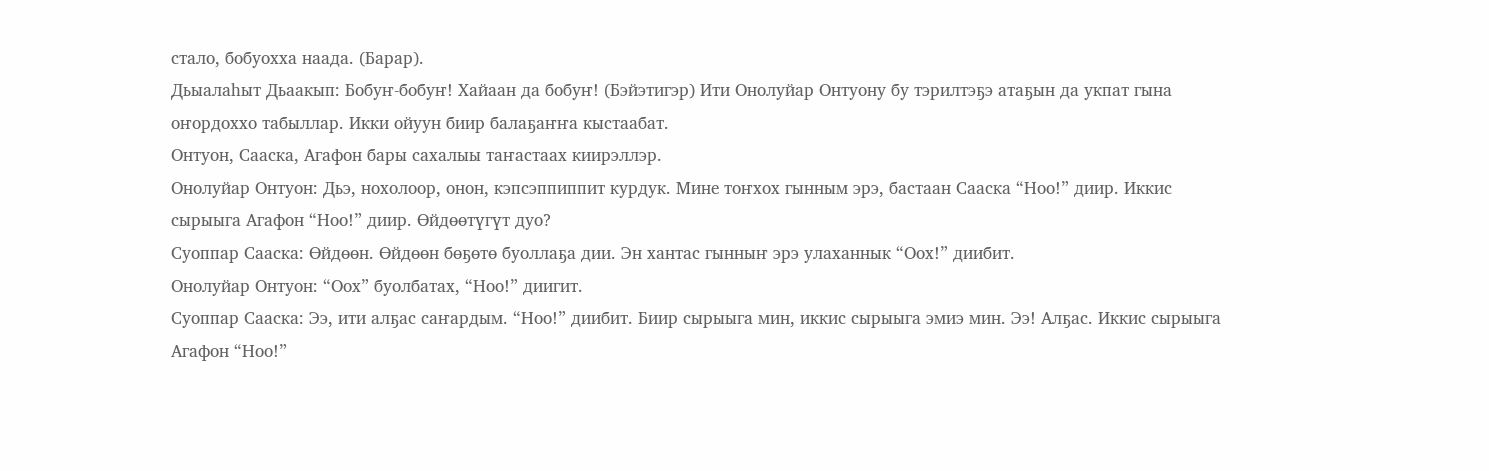стало, бобуохха наада. (Барар).
Дьыалаһыт Дьаакып: Бобуҥ-бобуҥ! Хайаан да бобуҥ! (Бэйэтигэр) Ити Онолуйар Онтуону бу тэрилтэҕэ атаҕын да укпат гына оҥордоххо табыллар. Икки ойуун биир балаҕаҥҥа кыстаабат.
Онтуон, Сааска, Агафон бары сахалыы таҥастаах киирэллэр.
Онолуйар Онтуон: Дьэ, нохолоор, онон, кэпсэппиппит курдук. Мине тоҥхох гынным эрэ, бастаан Сааска “Ноо!” диир. Иккис сырыыга Агафон “Ноо!” диир. Өйдөөтүгүт дуо?
Суоппар Сааска: Өйдөөн. Өйдөөн бөҕөтө буоллаҕа дии. Эн хантас гынныҥ эрэ улаханнык “Оох!” диибит.
Онолуйар Онтуон: “Оох” буолбатах, “Ноо!” диигит.
Суоппар Сааска: Ээ, ити алҕас саҥардым. “Ноо!” диибит. Биир сырыыга мин, иккис сырыыга эмиэ мин. Ээ! Алҕас. Иккис сырыыга Агафон “Ноо!”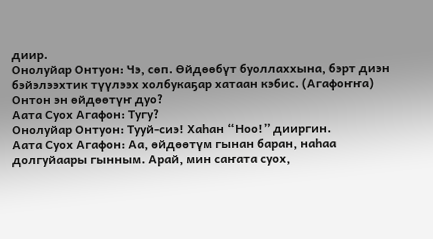диир.
Онолуйар Онтуон: Чэ, сөп. Өйдөөбүт буоллаххына, бэрт диэн бэйэлээхтик түүлээх холбукаҕар хатаан кэбис. (Агафоҥҥа) Онтон эн өйдөөтүҥ дуо?
Аата Суох Агафон: Тугу?
Онолуйар Онтуон: Тууй-сиэ! Хаһан “Ноо!” дииргин.
Аата Суох Агафон: Аа, өйдөөтүм гынан баран, наһаа долгуйаары гынным. Арай, мин саҥата суох,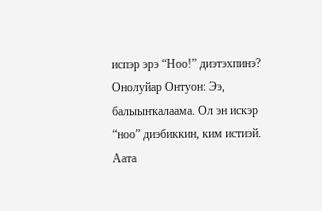испэр эрэ “Ноо!” диэтэхпинэ?
Онолуйар Онтуон: Ээ, балыыҥкалаама. Ол эн искэр “ноо” диэбиккин, ким истиэй.
Аата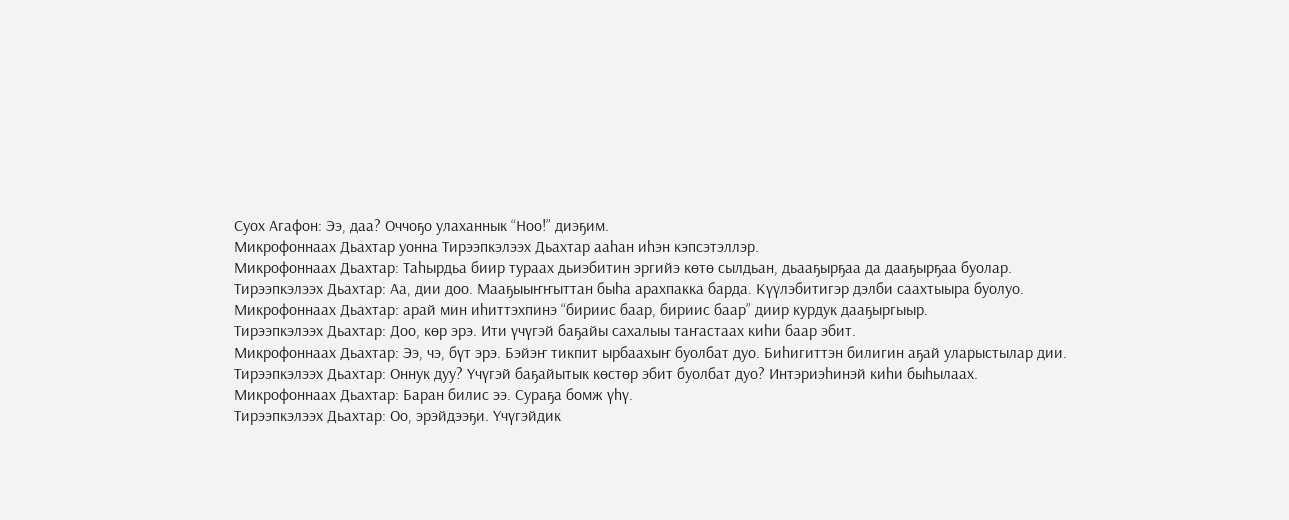Суох Агафон: Ээ, даа? Оччоҕо улаханнык “Ноо!” диэҕим.
Микрофоннаах Дьахтар уонна Тирээпкэлээх Дьахтар ааһан иһэн кэпсэтэллэр.
Микрофоннаах Дьахтар: Таһырдьа биир тураах дьиэбитин эргийэ көтө сылдьан, дьааҕырҕаа да дааҕырҕаа буолар.
Тирээпкэлээх Дьахтар: Аа, дии доо. Мааҕыыҥҥыттан быһа арахпакка барда. Күүлэбитигэр дэлби саахтыыра буолуо.
Микрофоннаах Дьахтар: арай мин иһиттэхпинэ “бириис баар, бириис баар” диир курдук дааҕыргыыр.
Тирээпкэлээх Дьахтар: Доо, көр эрэ. Ити үчүгэй баҕайы сахалыы таҥастаах киһи баар эбит.
Микрофоннаах Дьахтар: Ээ, чэ, бүт эрэ. Бэйэҥ тикпит ырбаахыҥ буолбат дуо. Биһигиттэн билигин аҕай уларыстылар дии.
Тирээпкэлээх Дьахтар: Оннук дуу? Үчүгэй баҕайытык көстөр эбит буолбат дуо? Интэриэһинэй киһи быһылаах.
Микрофоннаах Дьахтар: Баран билис ээ. Сураҕа бомж үһү.
Тирээпкэлээх Дьахтар: Оо, эрэйдээҕи. Үчүгэйдик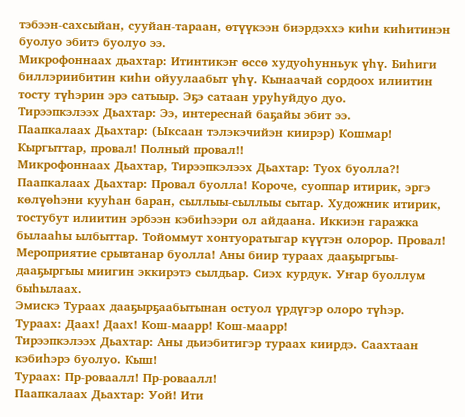тэбээн-сахсыйан, сууйан-тараан, өтүүкээн биэрдэххэ киһи киһитинэн буолуо эбитэ буолуо ээ.
Микрофоннаах дьахтар: Итинтикэҥ өссө худуоһунньук үһү. Биһиги биллэриибитин киһи ойуулаабыт үһү. Кынаачай сордоох илиитин тосту түһэрин эрэ сатыыр. Эҕэ сатаан уруһуйдуо дуо.
Тирээпкэлээх Дьахтар: Ээ, интереснай баҕайы эбит ээ.
Паапкалаах Дьахтар: (Ыксаан тэлэкэчийэн киирэр) Кошмар! Кыргыттар, провал! Полный провал!!
Микрофоннаах Дьахтар, Тирээпкэлээх Дьахтар: Туох буолла?!
Паапкалаах Дьахтар: Провал буолла! Короче, суоппар итирик, эргэ көлүөһэни кууһан баран, сыллыы-сыллыы сытар. Художник итирик, тостубут илиитин эрбээн кэбиһээри ол айдаана. Иккиэн гаражка былааһы ылбыттар. Тойоммут хонтуоратыгар күүтэн олорор. Провал! Мероприятие срывтанар буолла! Аны биир тураах дааҕыргыы-дааҕыргыы миигин эккирэтэ сылдьар. Сиэх курдук. Уҥар буоллум быһылаах.
Эмискэ Тураах дааҕырҕаабытынан остуол үрдүгэр олоро түһэр.
Тураах: Даах! Даах! Кош-маарр! Кош-маарр!
Тирээпкэлээх Дьахтар: Аны дьиэбитигэр тураах киирдэ. Саахтаан кэбиһэрэ буолуо. Кыш!
Тураах: Пр-роваалл! Пр-роваалл!
Паапкалаах Дьахтар: Уой! Ити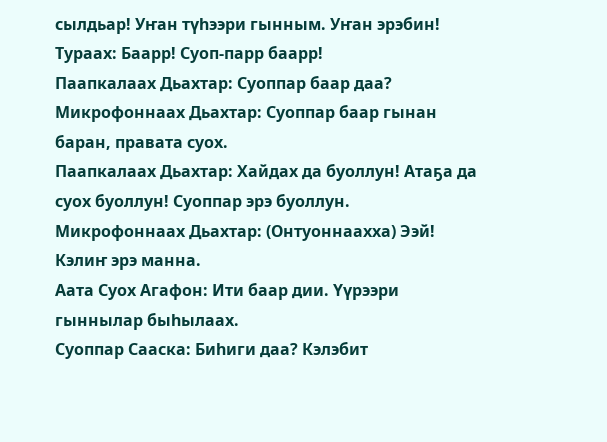сылдьар! Уҥан түһээри гынным. Уҥан эрэбин!
Тураах: Баарр! Суоп-парр баарр!
Паапкалаах Дьахтар: Суоппар баар даа?
Микрофоннаах Дьахтар: Суоппар баар гынан баран, правата суох.
Паапкалаах Дьахтар: Хайдах да буоллун! Атаҕа да суох буоллун! Суоппар эрэ буоллун.
Микрофоннаах Дьахтар: (Онтуоннаахха) Ээй! Кэлиҥ эрэ манна.
Аата Суох Агафон: Ити баар дии. Үүрээри гыннылар быһылаах.
Суоппар Сааска: Биһиги даа? Кэлэбит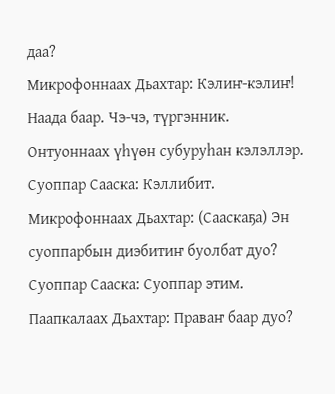даа?
Микрофоннаах Дьахтар: Кэлиҥ-кэлиҥ! Наада баар. Чэ-чэ, түргэнник.
Онтуоннаах үһүөн субуруһан кэлэллэр.
Суоппар Сааска: Кэллибит.
Микрофоннаах Дьахтар: (Сааскаҕа) Эн суоппарбын диэбитиҥ буолбат дуо?
Суоппар Сааска: Суоппар этим.
Паапкалаах Дьахтар: Праваҥ баар дуо?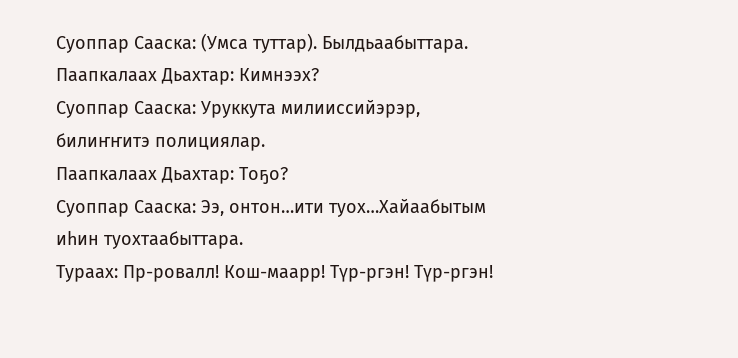Суоппар Сааска: (Умса туттар). Былдьаабыттара.
Паапкалаах Дьахтар: Кимнээх?
Суоппар Сааска: Уруккута милииссийэрэр, билиҥҥитэ полициялар.
Паапкалаах Дьахтар: Тоҕо?
Суоппар Сааска: Ээ, онтон…ити туох…Хайаабытым иһин туохтаабыттара.
Тураах: Пр-ровалл! Кош-маарр! Түр-ргэн! Түр-ргэн!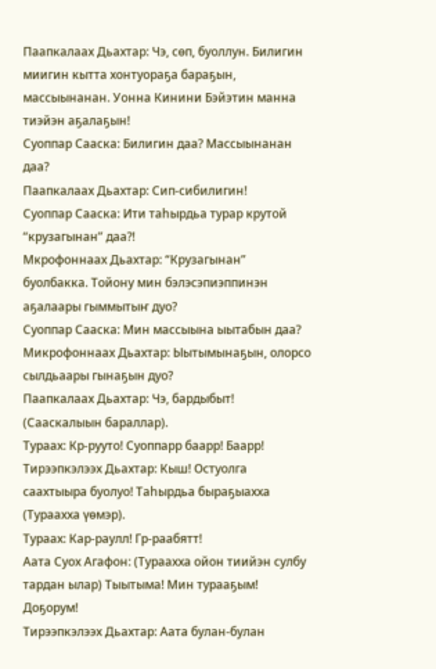Паапкалаах Дьахтар: Чэ, сөп, буоллун. Билигин миигин кытта хонтуораҕа бараҕын, массыынанан. Уонна Кинини Бэйэтин манна тиэйэн аҕалаҕын!
Суоппар Сааска: Билигин даа? Массыынанан даа?
Паапкалаах Дьахтар: Сип-сибилигин!
Суоппар Сааска: Ити таһырдьа турар крутой “крузагынан” даа?!
Мкрофоннаах Дьахтар: “Крузагынан” буолбакка. Тойону мин бэлэсэпиэппинэн аҕалаары гыммытыҥ дуо?
Суоппар Сааска: Мин массыына ыытабын даа?
Микрофоннаах Дьахтар: Ыытымынаҕын, олорсо сылдьаары гынаҕын дуо?
Паапкалаах Дьахтар: Чэ, бардыбыт! (Сааскалыын бараллар).
Тураах: Кр-рууто! Суоппарр баарр! Баарр!
Тирээпкэлээх Дьахтар: Кыш! Остуолга саахтыыра буолуо! Таһырдьа быраҕыахха (Тураахха үөмэр).
Тураах: Кар-раулл! Гр-раабятт!
Аата Суох Агафон: (Тураахха ойон тиийэн сулбу тардан ылар) Тыытыма! Мин турааҕым! Доҕорум!
Тирээпкэлээх Дьахтар: Аата булан-булан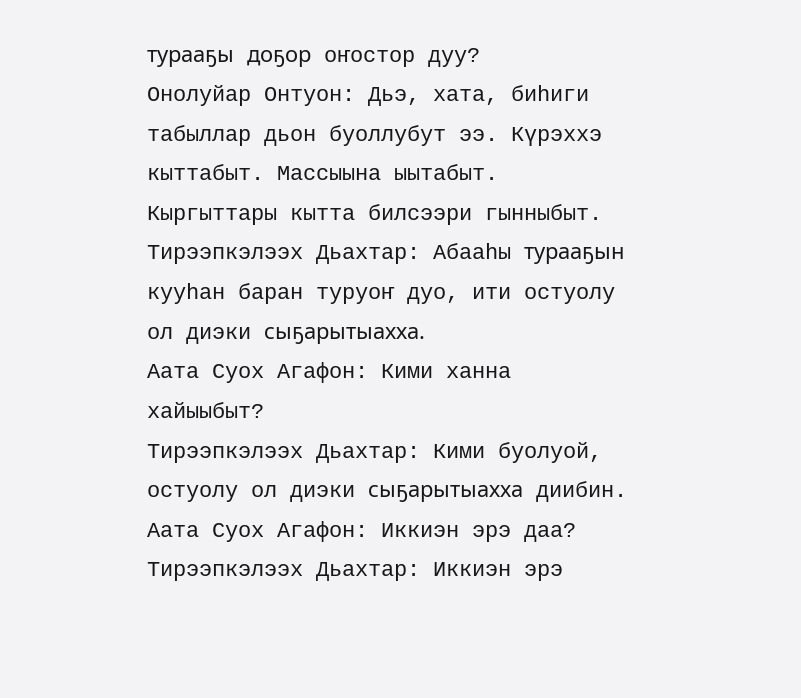турааҕы доҕор оҥостор дуу?
Онолуйар Онтуон: Дьэ, хата, биһиги табыллар дьон буоллубут ээ. Күрэххэ кыттабыт. Массыына ыытабыт. Кыргыттары кытта билсээри гынныбыт.
Тирээпкэлээх Дьахтар: Абааһы турааҕын кууһан баран туруоҥ дуо, ити остуолу ол диэки сыҕарытыахха.
Аата Суох Агафон: Кими ханна хайыыбыт?
Тирээпкэлээх Дьахтар: Кими буолуой, остуолу ол диэки сыҕарытыахха диибин.
Аата Суох Агафон: Иккиэн эрэ даа?
Тирээпкэлээх Дьахтар: Иккиэн эрэ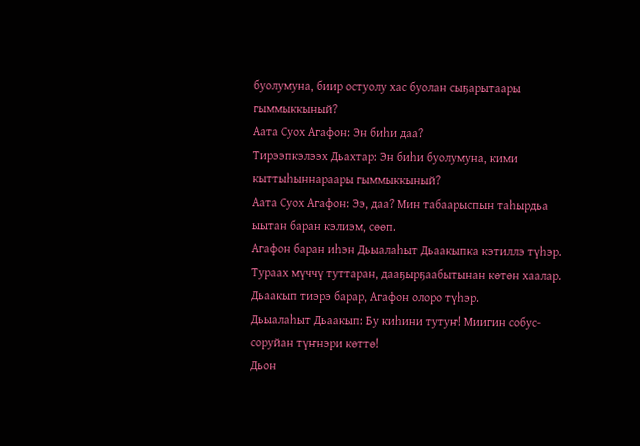буолумуна, биир остуолу хас буолан сыҕарытаары гыммыккыный?
Аата Суох Агафон: Эн биһи даа?
Тирээпкэлээх Дьахтар: Эн биһи буолумуна, кими кыттыһыннараары гыммыккыный?
Аата Суох Агафон: Ээ, даа? Мин табаарыспын таһырдьа ыытан баран кэлиэм, сөөп.
Агафон баран иһэн Дьыалаһыт Дьаакыпка кэтиллэ түһэр. Тураах мүччү туттаран, дааҕырҕаабытынан көтөн хаалар. Дьаакып тиэрэ барар, Агафон олоро түһэр.
Дьыалаһыт Дьаакып: Бу киһини тутуҥ! Миигин собус-соруйан түҥнэри көттө!
Дьон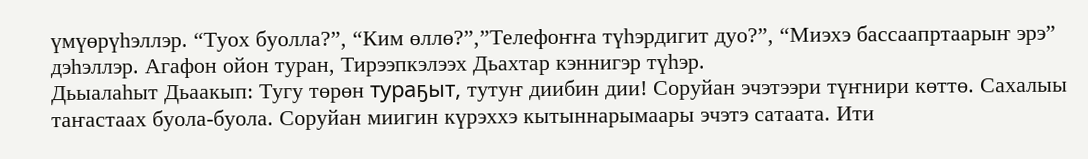үмүөрүһэллэр. “Туох буолла?”, “Ким өллө?”,”Телефоҥҥа түһэрдигит дуо?”, “Миэхэ бассаапртаарыҥ эрэ” дэһэллэр. Агафон ойон туран, Тирээпкэлээх Дьахтар кэннигэр түһэр.
Дьыалаһыт Дьаакып: Тугу төрөн тураҕыт, тутуҥ диибин дии! Соруйан эчэтээри түҥнири көттө. Сахалыы таҥастаах буола-буола. Соруйан миигин күрэххэ кытыннарымаары эчэтэ сатаата. Ити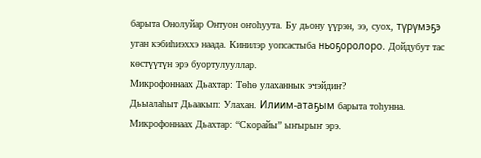барыта Онолуйар Онтуон оҥоһуута. Бу дьону үүрэн, ээ, суох, түрүмэҕэ уган кэбиһиэххэ наада. Кинилэр уопсастыба ньоҕоролоро. Дойдубут тас көстүүтүн эрэ буортулууллар.
Микрофоннаах Дьахтар: Төһө улаханнык эчэйдиҥ?
Дьыалаһыт Дьаакып: Улахан. Илиим-атаҕым барыта тоһунна.
Микрофоннаах Дьахтар: “Скорайы” ыҥырыҥ эрэ.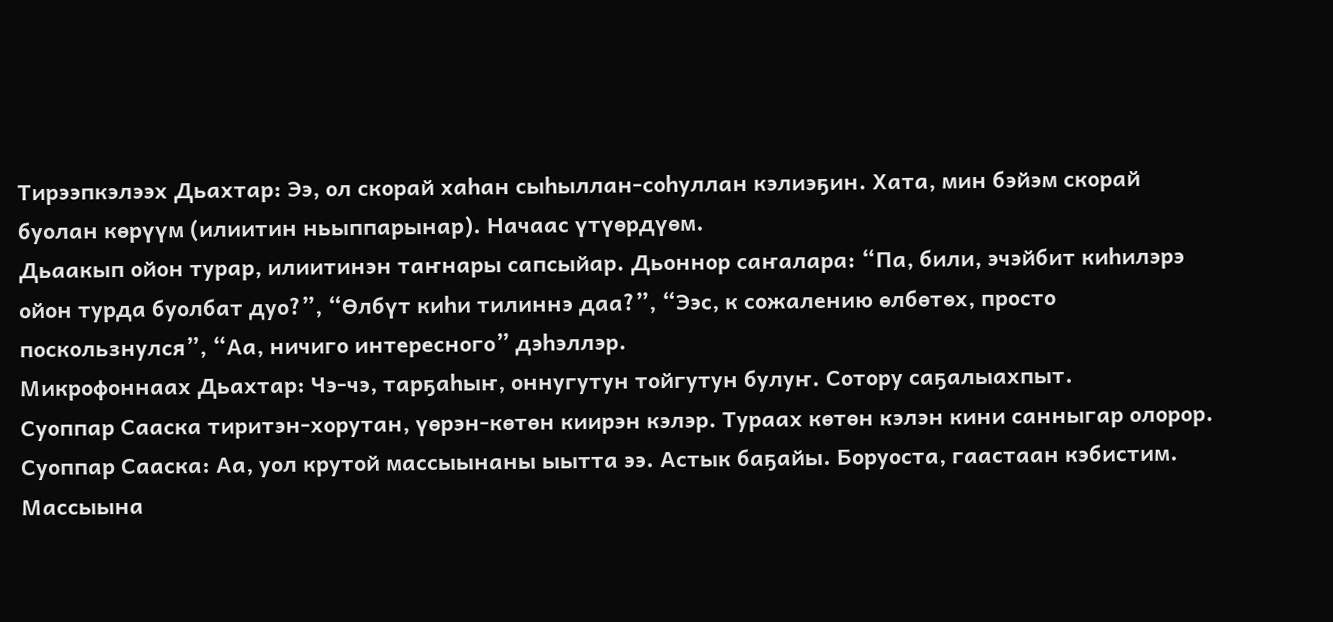Тирээпкэлээх Дьахтар: Ээ, ол скорай хаһан сыһыллан-соһуллан кэлиэҕин. Хата, мин бэйэм скорай буолан көрүүм (илиитин ньыппарынар). Начаас үтүөрдүөм.
Дьаакып ойон турар, илиитинэн таҥнары сапсыйар. Дьоннор саҥалара: “Па, били, эчэйбит киһилэрэ ойон турда буолбат дуо?”, “Өлбүт киһи тилиннэ даа?”, “Ээс, к сожалению өлбөтөх, просто поскользнулся”, “Аа, ничиго интересного” дэһэллэр.
Микрофоннаах Дьахтар: Чэ-чэ, тарҕаһыҥ, оннугутун тойгутун булуҥ. Сотору саҕалыахпыт.
Суоппар Сааска тиритэн-хорутан, үөрэн-көтөн киирэн кэлэр. Тураах көтөн кэлэн кини санныгар олорор.
Суоппар Сааска: Аа, уол крутой массыынаны ыытта ээ. Астык баҕайы. Боруоста, гаастаан кэбистим. Массыына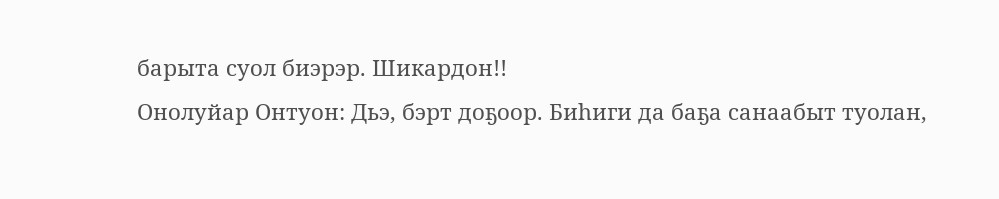барыта суол биэрэр. Шикардон!!
Онолуйар Онтуон: Дьэ, бэрт доҕоор. Биһиги да баҕа санаабыт туолан,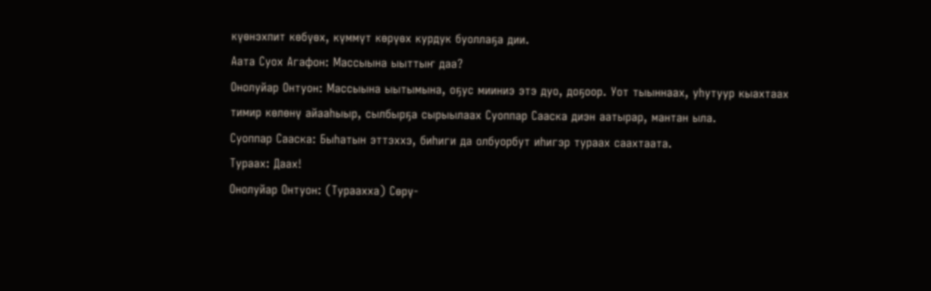күөнэхпит көбүөх, күммүт көрүөх курдук буоллаҕа дии.
Аата Суох Агафон: Массыына ыыттыҥ даа?
Онолуйар Онтуон: Массыына ыытымына, оҕус мииниэ этэ дуо, доҕоор. Уот тыыннаах, уһутуур кыахтаах тимир көлөнү айааһыыр, сылбырҕа сырыылаах Суоппар Сааска диэн аатырар, мантан ыла.
Суоппар Сааска: Быһатын эттэххэ, биһиги да олбуорбут иһигэр тураах саахтаата.
Тураах: Даах!
Онолуйар Онтуон: (Тураахха) Сөрү-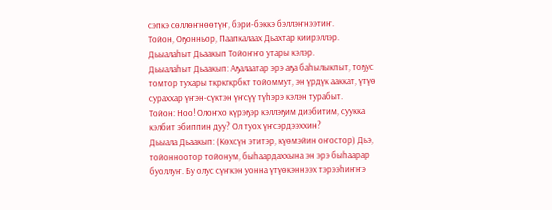сэпкэ сөллөҥнөөтүҥ, бэри-бэккэ бэллэҥнээтиҥ.
Тойон, Оҕонньор, Паапкалаах Дьахтар киирэллэр. Дьыалаһыт Дьаакып Тойоҥҥо утары кэлэр.
Дьыалаһыт Дьаакып: Аҕалаатар эрэ аҕа баһылыкпыт, тоҕус томтор тухары ткркгкрбкт тойоммут, эн үрдүк ааккат, үтүө сураххар үҥэн-сүктэн үҥсүү түһэрэ кэлэн турабыт.
Тойон: Ноо! Олоҥхо күрэҕэр кэллэҕим диэбитим, суукка кэлбит эбиппин дуу? Ол туох үҥсэрдээххин?
Дьыала Дьаакып: (Көхсүн этитэр, күөмэйин оҥостор) Дьэ, тойонноотор тойонум, быһаардаххына эн эрэ быһаарар буоллуҥ. Бу олус сүҥкэн уонна үтүөкэннээх тэрээһиҥҥэ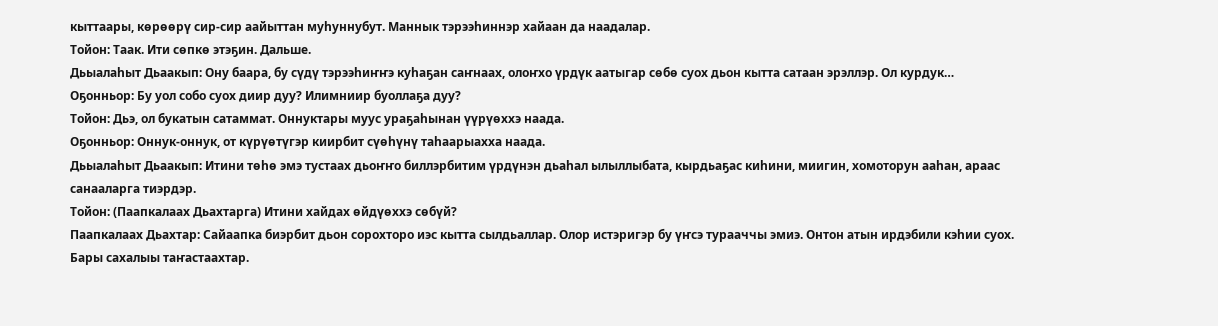кыттаары, көрөөрү сир-сир аайыттан муһуннубут. Маннык тэрээһиннэр хайаан да наадалар.
Тойон: Таак. Ити сөпкө этэҕин. Дальше.
Дьыалаһыт Дьаакып: Ону баара, бу сүдү тэрээһиҥҥэ куһаҕан саҥнаах, олоҥхо үрдүк аатыгар сөбө суох дьон кытта сатаан эрэллэр. Ол курдук…
Оҕонньор: Бу уол собо суох диир дуу? Илимниир буоллаҕа дуу?
Тойон: Дьэ, ол букатын сатаммат. Оннуктары муус ураҕаһынан үүрүөххэ наада.
Оҕонньор: Оннук-оннук, от күрүөтүгэр киирбит сүөһүнү таһаарыахха наада.
Дьыалаһыт Дьаакып: Итини төһө эмэ тустаах дьоҥҥо биллэрбитим үрдүнэн дьаһал ылыллыбата, кырдьаҕас киһини, миигин, хомоторун ааһан, араас санааларга тиэрдэр.
Тойон: (Паапкалаах Дьахтарга) Итини хайдах өйдүөххэ сөбүй?
Паапкалаах Дьахтар: Сайаапка биэрбит дьон сорохторо иэс кытта сылдьаллар. Олор истэригэр бу үҥсэ турааччы эмиэ. Онтон атын ирдэбили кэһии суох. Бары сахалыы таҥастаахтар.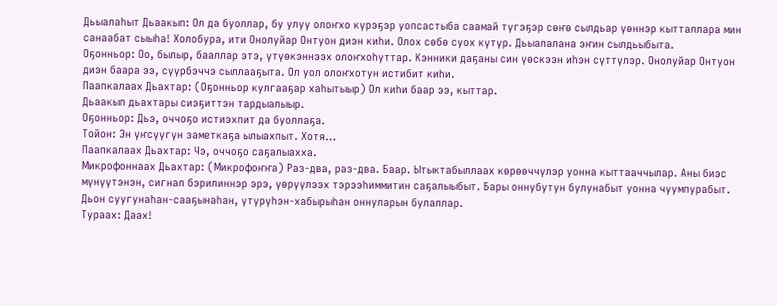Дьыалаһыт Дьаакып: Ол да буоллар, бу улуу олоҥхо күрэҕэр уопсастыба саамай түгэҕэр сөҥө сылдьар үөннэр кытталлара мин санаабат сыыһа! Холобура, ити Онолуйар Онтуон диэн киһи. Олох сөбө суох күтүр. Дьыалалана эҥин сылдьыбыта.
Оҕонньор: Оо, былыр, бааллар этэ, үтүөкэннээх олоҥхоһуттар. Кэнники даҕаны син үөскээн иһэн сүттүлэр. Онолуйар Онтуон диэн баара ээ, сүүрбэччэ сыллааҕыта. Ол уол олоҥхотун истибит киһи.
Паапкалаах Дьахтар: (Оҕонньор кулгааҕар хаһытыыр) Ол киһи баар ээ, кыттар.
Дьаакып дьахтары сиэҕиттэн тардыалыыр.
Оҕонньор: Дьэ, оччоҕо истиэхпит да буоллаҕа.
Тойон: Эн үҥсүүгүн заметкаҕа ылыахпыт. Хотя…
Паапкалаах Дьахтар: Чэ, оччоҕо саҕалыахха.
Микрофоннаах Дьахтар: (Микрофоҥҥа) Раз-два, раз-два. Баар. Ытыктабыллаах көрөөччүлэр уонна кыттааччылар. Аны биэс мүнүүтэнэн, сигнал бэрилиннэр эрэ, үөрүүлээх тэрээһиммитин саҕалыыбыт. Бары оннубутун булунабыт уонна чуумпурабыт.
Дьон суугунаһан-сааҕынаһан, үтүрүһэн-хабырыһан оннуларын булаллар.
Тураах: Даах!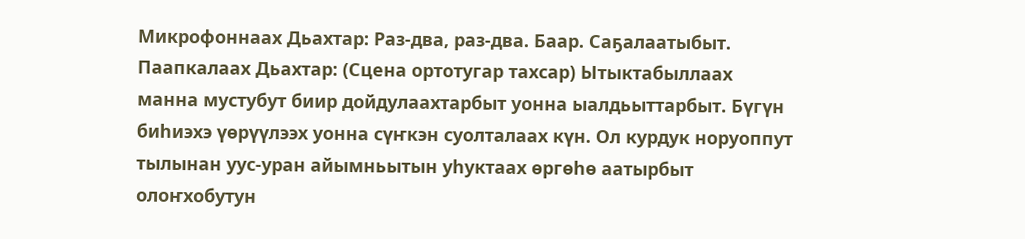Микрофоннаах Дьахтар: Раз-два, раз-два. Баар. Саҕалаатыбыт.
Паапкалаах Дьахтар: (Сцена ортотугар тахсар) Ытыктабыллаах манна мустубут биир дойдулаахтарбыт уонна ыалдьыттарбыт. Бүгүн биһиэхэ үөрүүлээх уонна сүҥкэн суолталаах күн. Ол курдук норуоппут тылынан уус-уран айымньытын уһуктаах өргөһө аатырбыт олоҥхобутун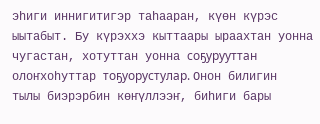эһиги иннигитигэр таһааран, күөн күрэс ыытабыт. Бу күрэххэ кыттаары ыраахтан уонна чугастан, хотуттан уонна соҕурууттан олоҥхоһуттар тоҕуорустулар. Онон билигин тылы биэрэрбин көҥүллээҥ, биһиги бары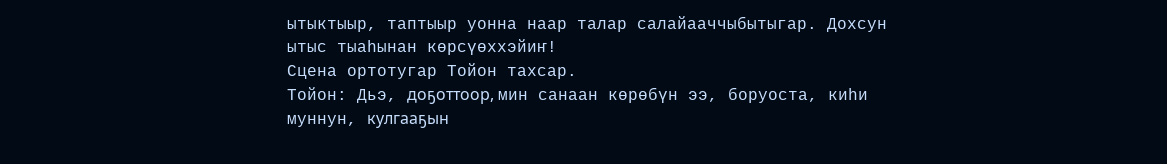ытыктыыр, таптыыр уонна наар талар салайааччыбытыгар. Дохсун ытыс тыаһынан көрсүөххэйиҥ!
Сцена ортотугар Тойон тахсар.
Тойон: Дьэ, доҕоттоор, мин санаан көрөбүн ээ, боруоста, киһи муннун, кулгааҕын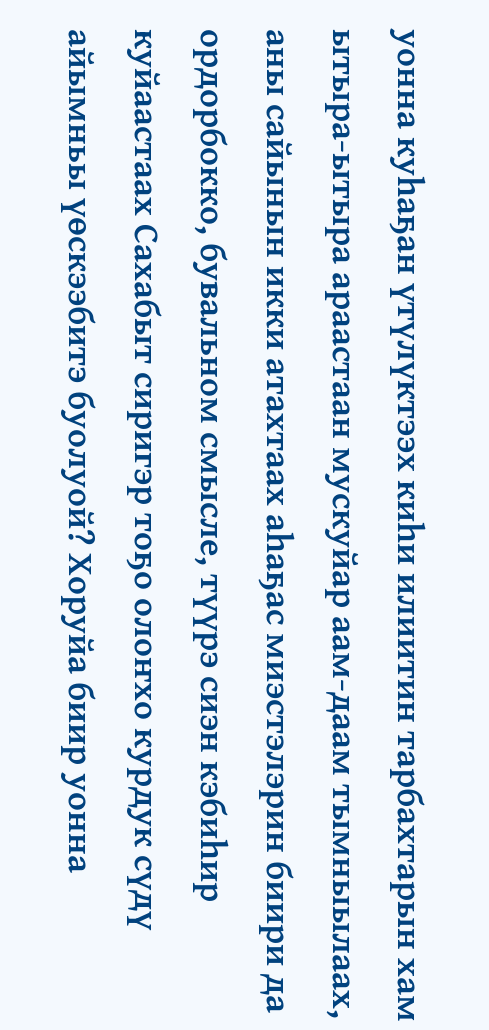уонна куһаҕан үтүлүктээх киһи илиитин тарбахтарын хам ытыра-ытыра араастаан мускуйар аам-даам тымныылаах, аны сайынын икки атахтаах аһаҕас миэстэлэрин биири да ордорбокко, бувальном смысле, түүрэ сиэн кэбиһир куйаастаах Сахабыт сиригэр тоҕо олоҥхо курдук сүдү айымньы үөскээбитэ буолуой? Хоруйа биир уонна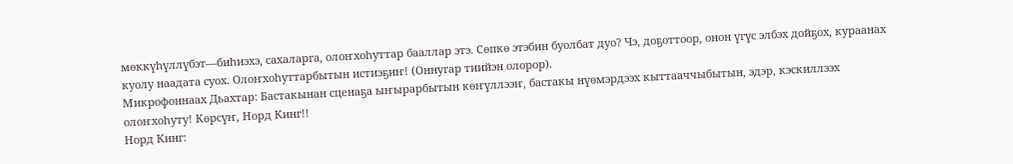мөккүһүллүбэт—биһиэхэ, сахаларга, олоҥхоһуттар бааллар этэ. Сөпкө этэбин буолбат дуо? Чэ, доҕоттоор, онон үгүс элбэх дойҕох, кураанах куолу наадата суох. Олоҥхоһуттарбытын истиэҕиҥ! (Оннугар тиийэн олорор).
Микрофоннаах Дьахтар: Бастакынан сценаҕа ыҥырарбытын көҥүллээҥ, бастакы нүөмэрдээх кыттааччыбытын, эдэр, кэскиллээх олоҥхоһуту! Көрсүҥ, Норд Кинг!!
Норд Кинг: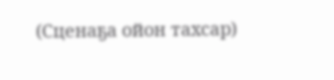(Сценаҕа ойон тахсар)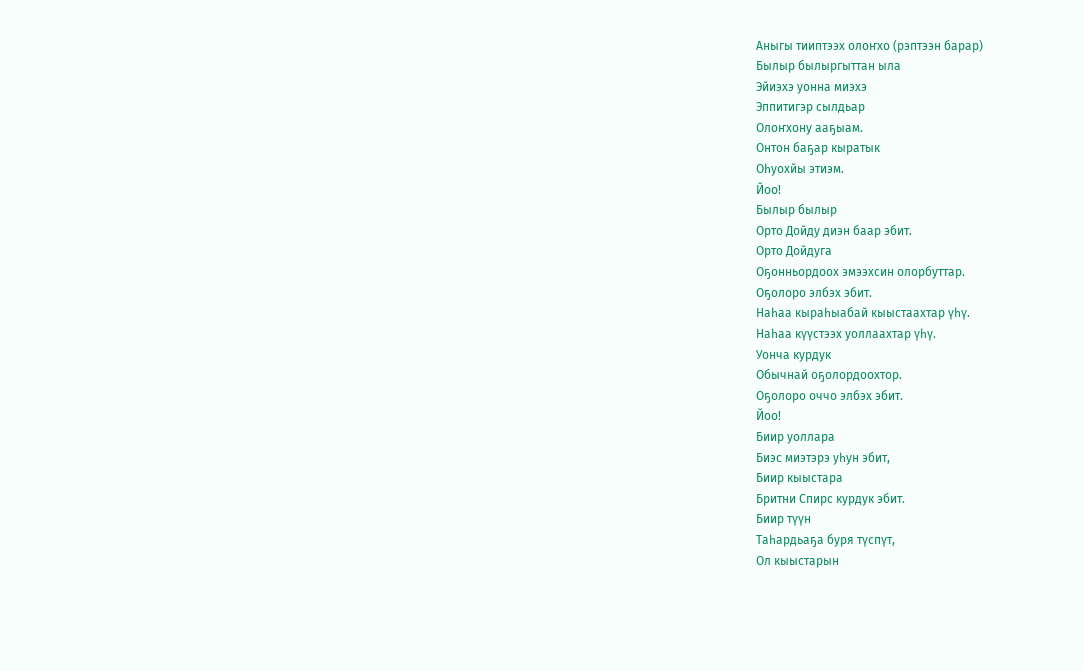Аныгы тииптээх олоҥхо (рэптээн барар)
Былыр былыргыттан ыла
Эйиэхэ уонна миэхэ
Эппитигэр сылдьар
Олоҥхону ааҕыам.
Онтон баҕар кыратык
Оһуохйы этиэм.
Йоо!
Былыр былыр
Орто Дойду диэн баар эбит.
Орто Дойдуга
Оҕонньордоох эмээхсин олорбуттар.
Оҕолоро элбэх эбит.
Наһаа кыраһыабай кыыстаахтар үһү.
Наһаа күүстээх уоллаахтар үһү.
Уонча курдук
Обычнай оҕолордоохтор.
Оҕолоро оччо элбэх эбит.
Йоо!
Биир уоллара
Биэс миэтэрэ уһун эбит,
Биир кыыстара
Бритни Спирс курдук эбит.
Биир түүн
Таһардьаҕа буря түспүт,
Ол кыыстарын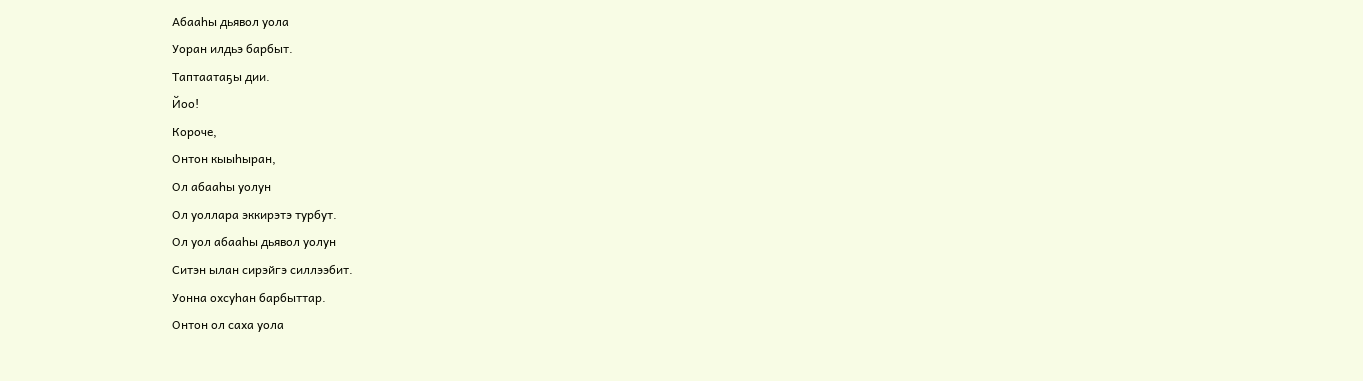Абааһы дьявол уола
Уоран илдьэ барбыт.
Таптаатаҕы дии.
Йоо!
Короче,
Онтон кыыһыран,
Ол абааһы уолун
Ол уоллара эккирэтэ турбут.
Ол уол абааһы дьявол уолун
Ситэн ылан сирэйгэ силлээбит.
Уонна охсуһан барбыттар.
Онтон ол саха уола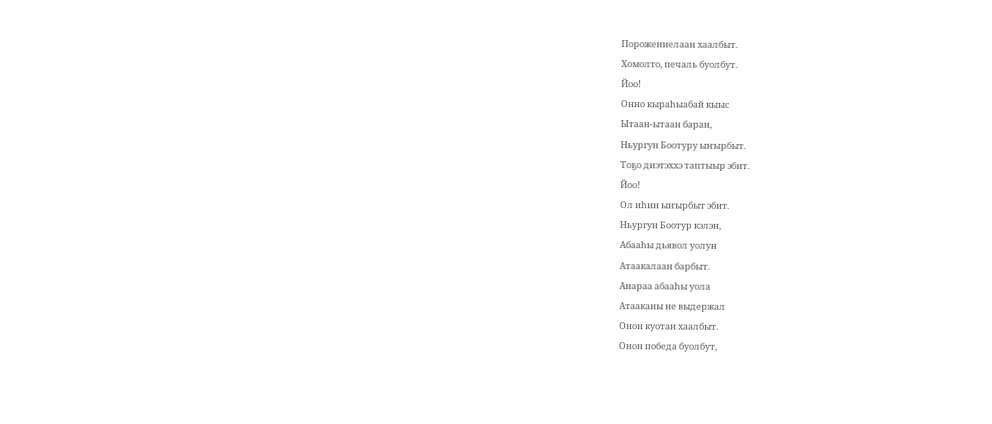Порожениелаан хаалбыт.
Хомолто, печаль буолбут.
Йоо!
Онно кыраһыабай кыыс
Ытаан-ытаан баран,
Ньургун Боотуру ыҥырбыт.
Тоҕо диэтэххэ таптыыр эбит.
Йоо!
Ол иһин ыҥырбыт эбит.
Ньургун Боотур кэлэн,
Абааһы дьявол уолун
Атаакалаан барбыт.
Анараа абааһы уола
Атааканы не выдержал
Онон куотан хаалбыт.
Онон победа буолбут,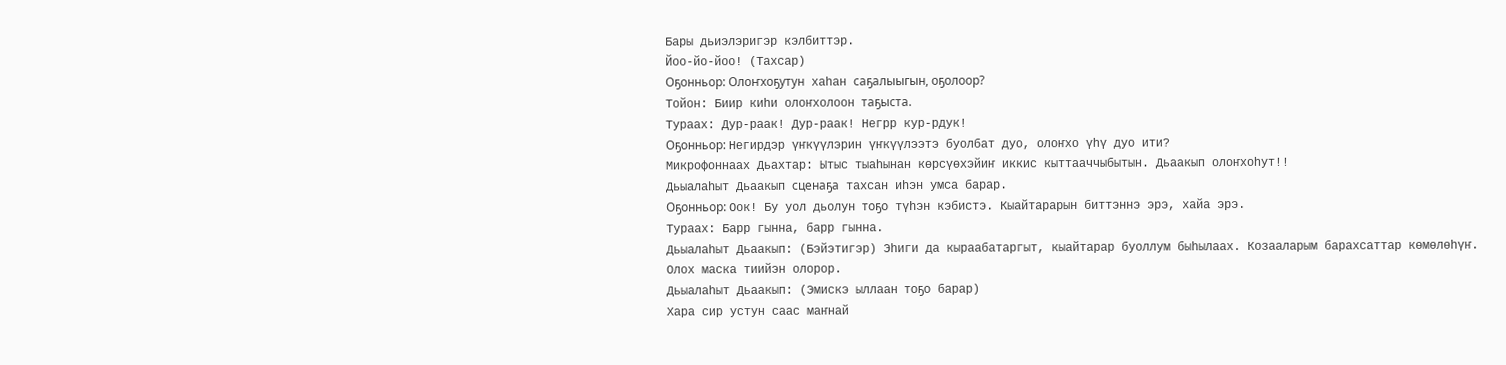Бары дьиэлэригэр кэлбиттэр.
Йоо-йо-йоо! (Тахсар)
Оҕонньор: Олоҥхоҕутун хаһан саҕалыыгын, оҕолоор?
Тойон: Биир киһи олоҥхолоон таҕыста.
Тураах: Дур-раак! Дур-раак! Негрр кур-рдук!
Оҕонньор: Негирдэр үҥкүүлэрин үҥкүүлээтэ буолбат дуо, олоҥхо үһү дуо ити?
Микрофоннаах Дьахтар: Ытыс тыаһынан көрсүөхэйиҥ иккис кыттааччыбытын. Дьаакып олоҥхоһут!!
Дьыалаһыт Дьаакып сценаҕа тахсан иһэн умса барар.
Оҕонньор: Оок! Бу уол дьолун тоҕо түһэн кэбистэ. Кыайтарарын биттэннэ эрэ, хайа эрэ.
Тураах: Барр гынна, барр гынна.
Дьыалаһыт Дьаакып: (Бэйэтигэр) Эһиги да кыраабатаргыт, кыайтарар буоллум быһылаах. Козааларым барахсаттар көмөлөһүҥ.
Олох маска тиийэн олорор.
Дьыалаһыт Дьаакып: (Эмискэ ыллаан тоҕо барар)
Хара сир устун саас маҥнай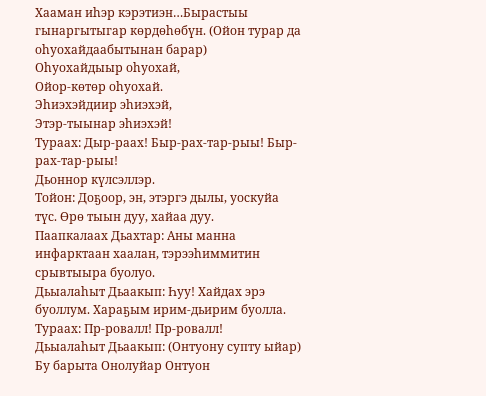Хааман иһэр кэрэтиэн…Бырастыы гынаргытыгар көрдөһөбүн. (Ойон турар да оһуохайдаабытынан барар)
Оһуохайдыыр оһуохай,
Ойор-көтөр оһуохай.
Эһиэхэйдиир эһиэхэй,
Этэр-тыынар эһиэхэй!
Тураах: Дыр-раах! Быр-рах-тар-рыы! Быр-рах-тар-рыы!
Дьоннор күлсэллэр.
Тойон: Доҕоор, эн, этэргэ дылы, уоскуйа түс. Өрө тыын дуу, хайаа дуу.
Паапкалаах Дьахтар: Аны манна инфарктаан хаалан, тэрээһиммитин срывтыыра буолуо.
Дьыалаһыт Дьаакып: Һуу! Хайдах эрэ буоллум. Хараҕым ирим-дьирим буолла.
Тураах: Пр-ровалл! Пр-ровалл!
Дьыалаһыт Дьаакып: (Онтуону супту ыйар) Бу барыта Онолуйар Онтуон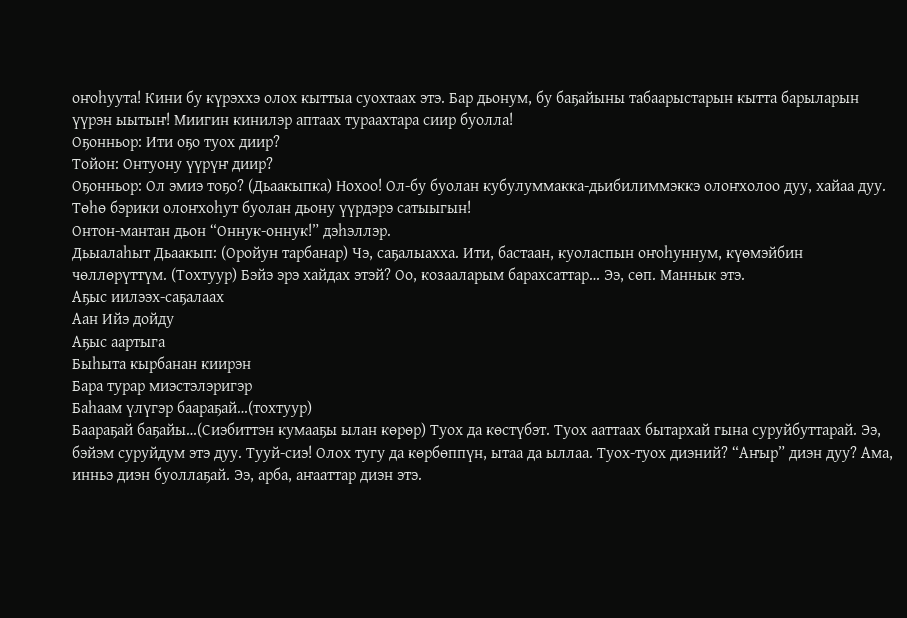оҥоһуута! Кини бу күрэххэ олох кыттыа суохтаах этэ. Бар дьонум, бу баҕайыны табаарыстарын кытта барыларын үүрэн ыытыҥ! Миигин кинилэр аптаах тураахтара сиир буолла!
Оҕонньор: Ити оҕо туох диир?
Тойон: Онтуону үүрүҥ диир?
Оҕонньор: Ол эмиэ тоҕо? (Дьаакыпка) Нохоо! Ол-бу буолан кубулуммакка-дьибилиммэккэ олоҥхолоо дуу, хайаа дуу. Төһө бэрики олоҥхоһут буолан дьону үүрдэрэ сатыыгын!
Онтон-мантан дьон “Оннук-оннук!” дэһэллэр.
Дьыалаһыт Дьаакып: (Оройун тарбанар) Чэ, саҕалыахха. Ити, бастаан, куоласпын оҥоһуннум, күөмэйбин чөллөрүттүм. (Тохтуур) Бэйэ эрэ хайдах этэй? Оо, козааларым барахсаттар… Ээ, сөп. Маннык этэ.
Аҕыс иилээх-саҕалаах
Аан Ийэ дойду
Аҕыс аартыга
Быһыта кырбанан киирэн
Бара турар миэстэлэригэр
Баһаам үлүгэр баараҕай…(тохтуур)
Баараҕай баҕайы…(Сиэбиттэн кумааҕы ылан көрөр) Туох да көстүбэт. Туох ааттаах бытархай гына суруйбуттарай. Ээ, бэйэм суруйдум этэ дуу. Тууй-сиэ! Олох тугу да көрбөппүн, ытаа да ыллаа. Туох-туох диэний? “Аҥыр” диэн дуу? Ама, инньэ диэн буоллаҕай. Ээ, арба, аҥааттар диэн этэ.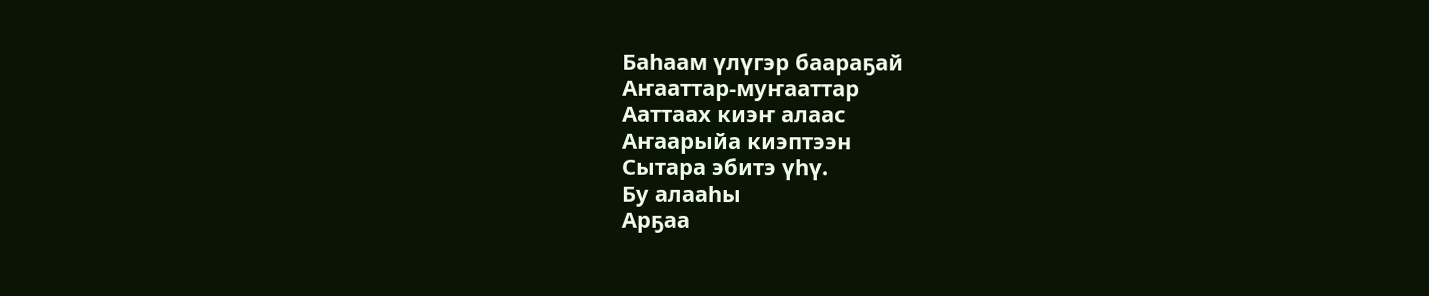Баһаам үлүгэр баараҕай
Аҥааттар-муҥааттар
Ааттаах киэҥ алаас
Аҥаарыйа киэптээн
Сытара эбитэ үһү.
Бу алааһы
Арҕаа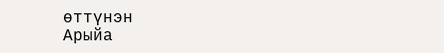өттүнэн
Арыйа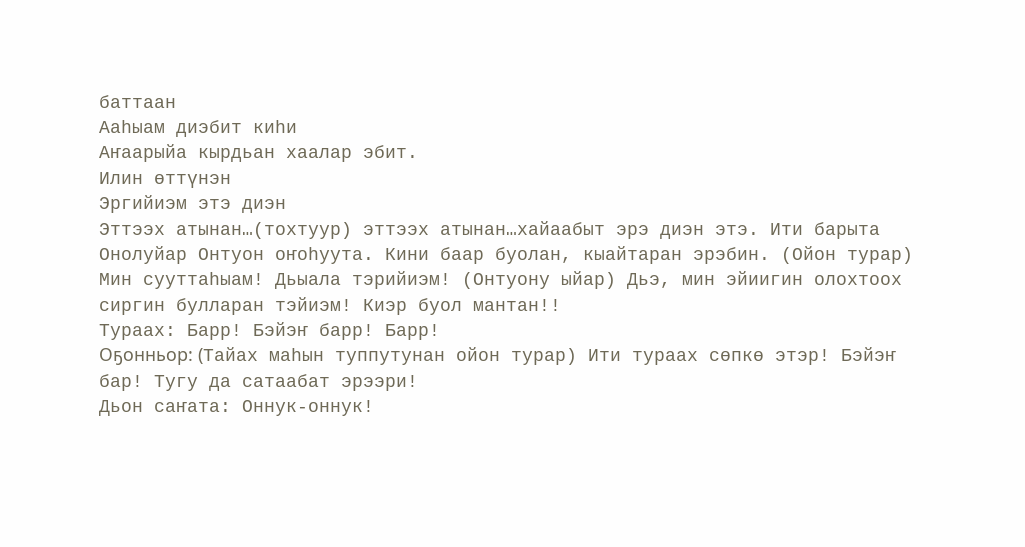баттаан
Ааһыам диэбит киһи
Аҥаарыйа кырдьан хаалар эбит.
Илин өттүнэн
Эргийиэм этэ диэн
Эттээх атынан…(тохтуур) эттээх атынан…хайаабыт эрэ диэн этэ. Ити барыта Онолуйар Онтуон оҥоһуута. Кини баар буолан, кыайтаран эрэбин. (Ойон турар) Мин сууттаһыам! Дьыала тэрийиэм! (Онтуону ыйар) Дьэ, мин эйиигин олохтоох сиргин булларан тэйиэм! Киэр буол мантан!!
Тураах: Барр! Бэйэҥ барр! Барр!
Оҕонньор: (Тайах маһын туппутунан ойон турар) Ити тураах сөпкө этэр! Бэйэҥ бар! Тугу да сатаабат эрээри!
Дьон саҥата: Оннук-оннук!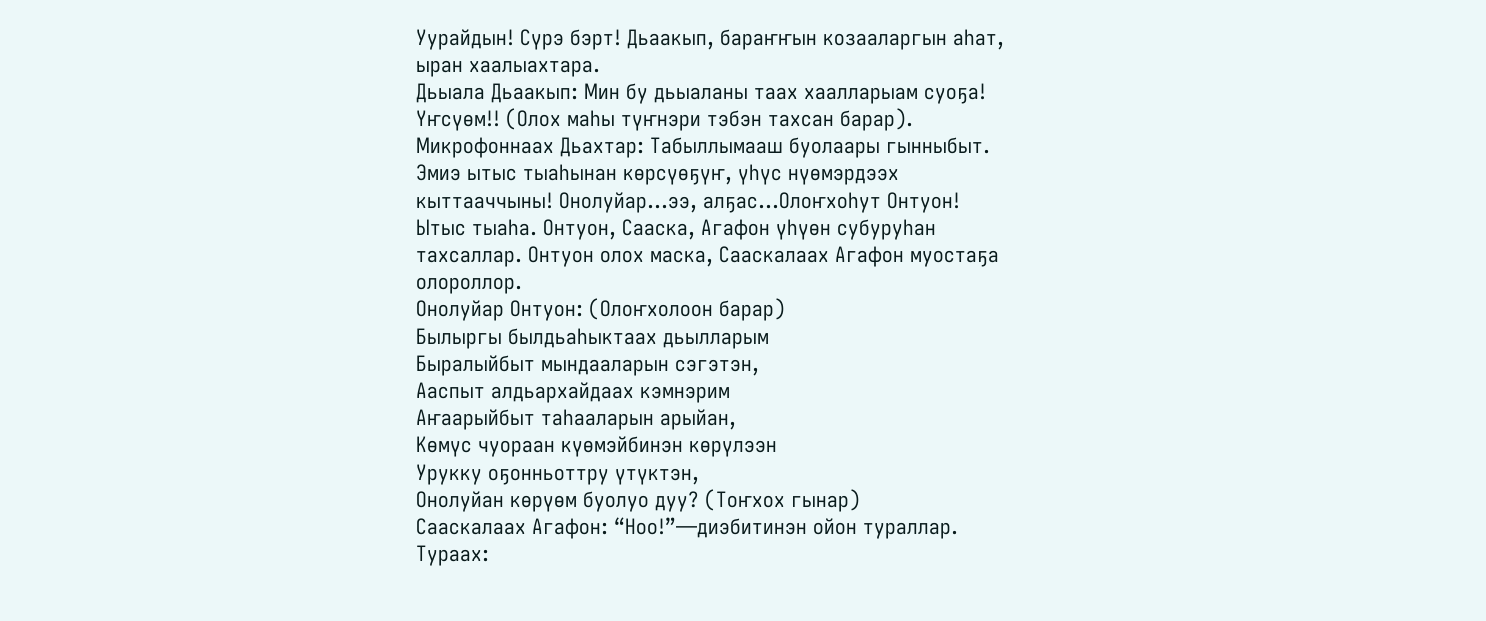Уурайдын! Сүрэ бэрт! Дьаакып, бараҥҥын козааларгын аһат, ыран хаалыахтара.
Дьыала Дьаакып: Мин бу дьыаланы таах хаалларыам суоҕа! Үҥсүөм!! (Олох маһы түҥнэри тэбэн тахсан барар).
Микрофоннаах Дьахтар: Табыллымааш буолаары гынныбыт. Эмиэ ытыс тыаһынан көрсүөҕүҥ, үһүс нүөмэрдээх кыттааччыны! Онолуйар…ээ, алҕас…Олоҥхоһут Онтуон!
Ытыс тыаһа. Онтуон, Сааска, Агафон үһүөн субуруһан тахсаллар. Онтуон олох маска, Сааскалаах Агафон муостаҕа олороллор.
Онолуйар Онтуон: (Олоҥхолоон барар)
Былыргы былдьаһыктаах дьылларым
Быралыйбыт мындааларын сэгэтэн,
Ааспыт алдьархайдаах кэмнэрим
Аҥаарыйбыт таһааларын арыйан,
Көмүс чуораан күөмэйбинэн көрүлээн
Урукку оҕонньоттру үтүктэн,
Онолуйан көрүөм буолуо дуу? (Тоҥхох гынар)
Сааскалаах Агафон: “Ноо!”—диэбитинэн ойон тураллар.
Тураах: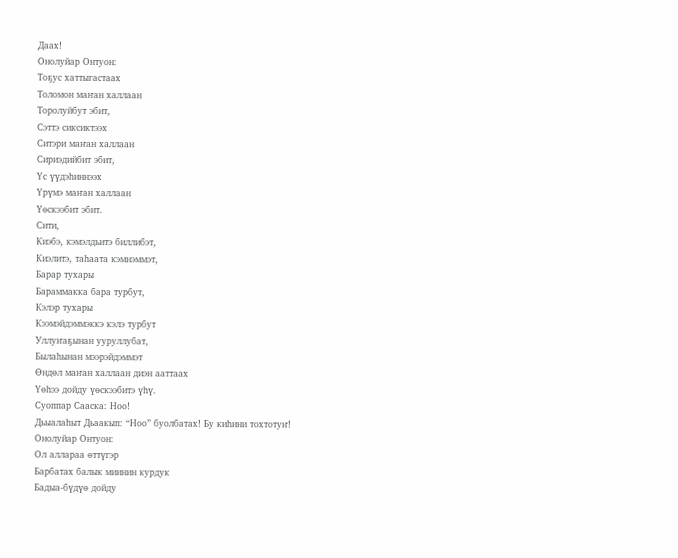Даах!
Онолуйар Онтуон:
Тоҕус хаттыгастаах
Толомон маҥан халлаан
Торолуйбут эбит,
Сэттэ сиксиктээх
Ситэри маҥан халлаан
Сириэдийбит эбит,
Үс үүдэһиннээх
Үрүмэ маҥан халлаан
Үөскээбит эбит.
Сити,
Киэбэ, кэмэлдьитэ биллибэт,
Киэлитэ, таһаата кэмнэммэт,
Барар тухары
Бараммакка бара турбут,
Кэлэр тухары
Кээмэйдэммэккэ кэлэ турбут
Уллуҥаҕынан ууруллубат,
Былаһынан мээрэйдэммэт
Өндөл маҥан халлаан диэн ааттаах
Үөһээ дойду үөскээбитэ үһү.
Суоппар Сааска: Ноо!
Дьыалаһыт Дьаакып: “Ноо” буолбатах! Бу киһини тохтотуҥ!
Онолуйар Онтуон:
Ол аллараа өттүгэр
Барбатах балык миинин курдук
Бадыа-бүдүө дойду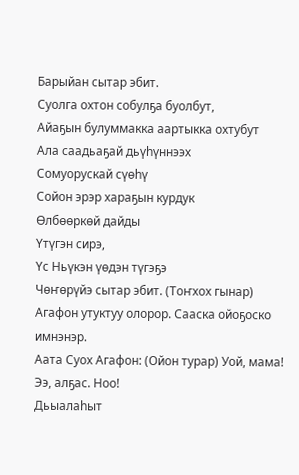Барыйан сытар эбит.
Суолга охтон собулҕа буолбут,
Айаҕын булуммакка аартыкка охтубут
Ала саадьаҕай дьүһүннээх
Сомуорускай сүөһү
Сойон эрэр хараҕын курдук
Өлбөөркөй дайды
Үтүгэн сирэ,
Үс Ньүкэн үөдэн түгэҕэ
Чөҥөрүйэ сытар эбит. (Тоҥхох гынар)
Агафон утуктуу олорор. Сааска ойоҕоско имнэнэр.
Аата Суох Агафон: (Ойон турар) Уой, мама! Ээ, алҕас. Ноо!
Дьыалаһыт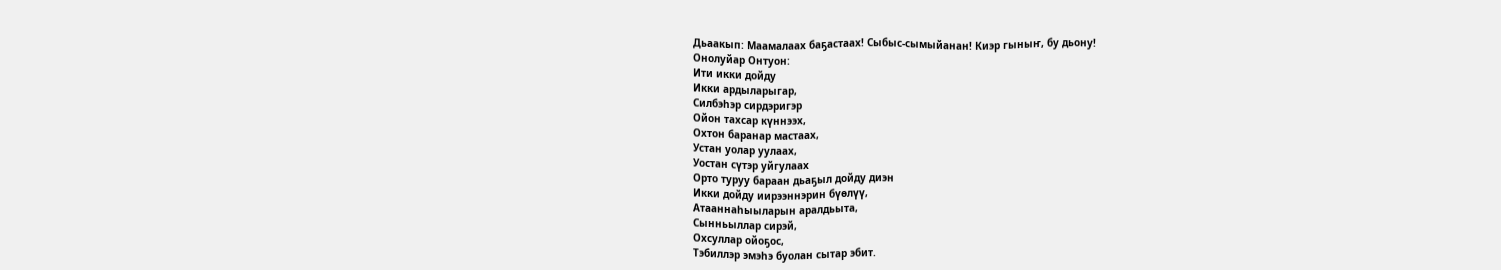Дьаакып: Маамалаах баҕастаах! Сыбыс-сымыйанан! Киэр гыныҥ, бу дьону!
Онолуйар Онтуон:
Ити икки дойду
Икки ардыларыгар,
Силбэһэр сирдэригэр
Ойон тахсар күннээх,
Охтон баранар мастаах,
Устан уолар уулаах,
Уостан сүтэр уйгулаах
Орто туруу бараан дьаҕыл дойду диэн
Икки дойду иирээннэрин бүөлүү,
Атааннаһыыларын аралдьыта,
Сынньыллар сирэй,
Охсуллар ойоҕос,
Тэбиллэр эмэһэ буолан сытар эбит.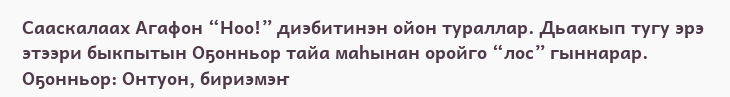Сааскалаах Агафон “Ноо!” диэбитинэн ойон тураллар. Дьаакып тугу эрэ этээри быкпытын Оҕонньор тайа маһынан оройго “лос” гыннарар.
Оҕонньор: Онтуон, бириэмэҥ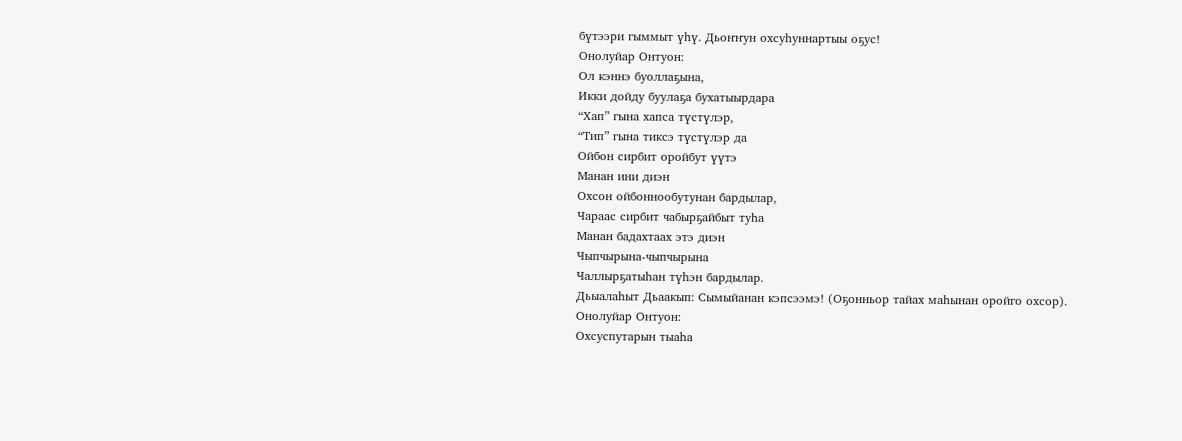бүтээри гыммыт үһү. Дьоҥҥун охсуһуннартыы оҕус!
Онолуйар Онтуон:
Ол кэннэ буоллаҕына,
Икки дойду буулаҕа бухатыырдара
“Хап” гына хапса түстүлэр,
“Тип” гына тиксэ түстүлэр да
Ойбон сирбит оройбут үүтэ
Манан ини диэн
Охсон ойбоннообутунан бардылар,
Чараас сирбит чабырҕайбыт туһа
Манан бадахтаах этэ диэн
Чыпчырына-чыпчырына
Чаллырҕатыһан түһэн бардылар.
Дьыалаһыт Дьаакып: Сымыйанан кэпсээмэ! (Оҕонньор тайах маһынан оройго охсор).
Онолуйар Онтуон:
Охсуспутарын тыаһа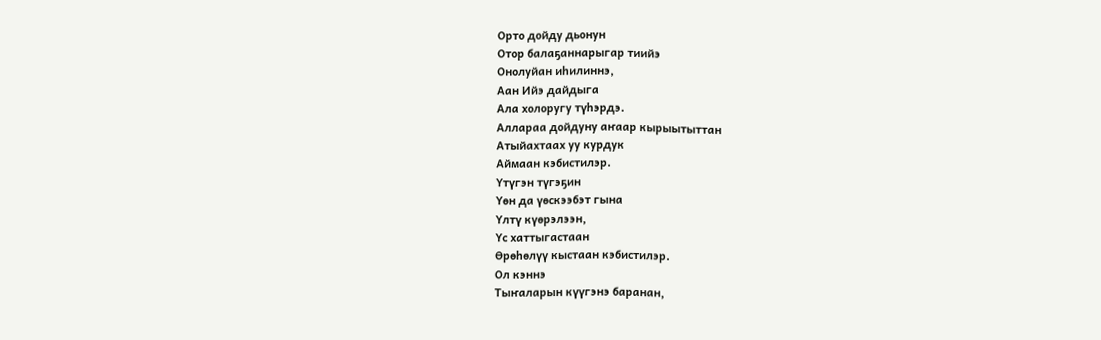Орто дойду дьонун
Отор балаҕаннарыгар тиийэ
Онолуйан иһилиннэ,
Аан Ийэ дайдыга
Ала холоругу түһэрдэ.
Аллараа дойдуну аҥаар кырыытыттан
Атыйахтаах уу курдук
Аймаан кэбистилэр.
Үтүгэн түгэҕин
Үөн да үөскээбэт гына
Үлтү күөрэлээн,
Үс хаттыгастаан
Өрөһөлүү кыстаан кэбистилэр.
Ол кэннэ
Тыҥаларын күүгэнэ баранан,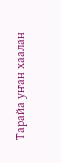Тарайа уҥан хаалан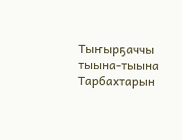Тыҥырҕаччы тыына-тыына
Тарбахтарын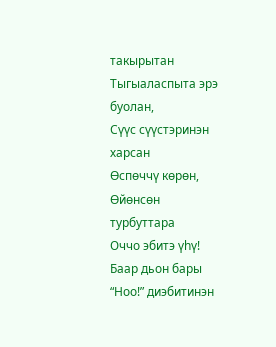такырытан
Тыгыаласпыта эрэ буолан,
Сүүс сүүстэринэн харсан
Өспөччү көрөн,
Өйөнсөн турбуттара
Оччо эбитэ үһү!
Баар дьон бары “Ноо!” диэбитинэн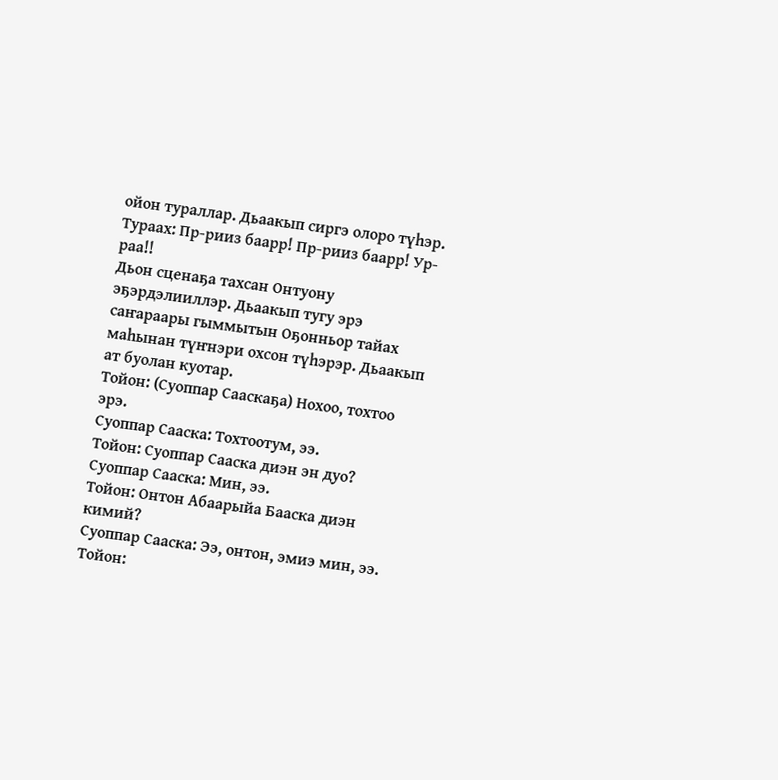ойон тураллар. Дьаакып сиргэ олоро түһэр.
Тураах: Пр-рииз баарр! Пр-рииз баарр! Ур-раа!!
Дьон сценаҕа тахсан Онтуону эҕэрдэлииллэр. Дьаакып тугу эрэ саҥараары гыммытын Оҕонньор тайах маһынан түҥнэри охсон түһэрэр. Дьаакып ат буолан куотар.
Тойон: (Суоппар Сааскаҕа) Нохоо, тохтоо эрэ.
Суоппар Сааска: Тохтоотум, ээ.
Тойон: Суоппар Сааска диэн эн дуо?
Суоппар Сааска: Мин, ээ.
Тойон: Онтон Абаарыйа Бааска диэн кимий?
Суоппар Сааска: Ээ, онтон, эмиэ мин, ээ.
Тойон: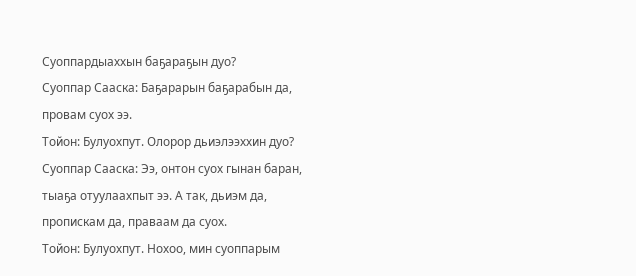Суоппардыаххын баҕараҕын дуо?
Суоппар Сааска: Баҕарарын баҕарабын да, провам суох ээ.
Тойон: Булуохпут. Олорор дьиэлээххин дуо?
Суоппар Сааска: Ээ, онтон суох гынан баран, тыаҕа отуулаахпыт ээ. А так, дьиэм да, пропискам да, праваам да суох.
Тойон: Булуохпут. Нохоо, мин суоппарым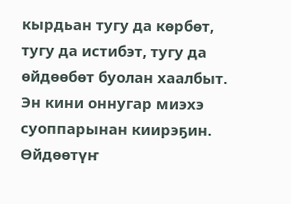кырдьан тугу да көрбөт, тугу да истибэт, тугу да өйдөөбөт буолан хаалбыт. Эн кини оннугар миэхэ суоппарынан киирэҕин. Өйдөөтүҥ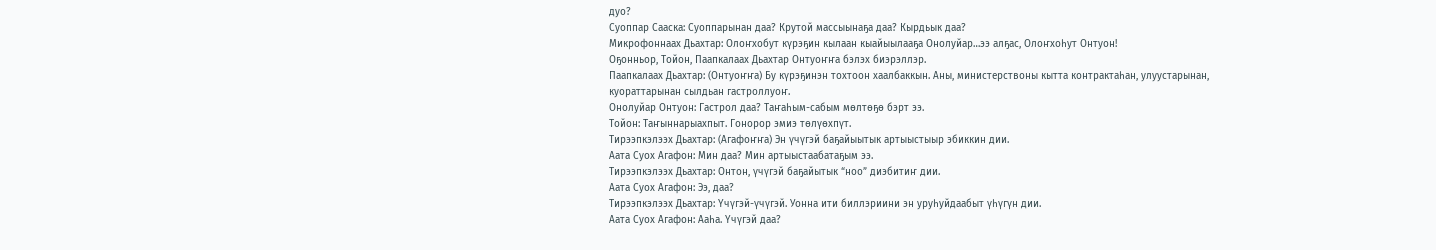дуо?
Суоппар Сааска: Суоппарынан даа? Крутой массыынаҕа даа? Кырдьык даа?
Микрофоннаах Дьахтар: Олоҥхобут күрэҕин кылаан кыайыылааҕа Онолуйар…ээ алҕас, Олоҥхоһут Онтуон!
Оҕонньор, Тойон, Паапкалаах Дьахтар Онтуоҥҥа бэлэх биэрэллэр.
Паапкалаах Дьахтар: (Онтуоҥҥа) Бу күрэҕинэн тохтоон хаалбаккын. Аны, министерствоны кытта контрактаһан, улуустарынан, куораттарынан сылдьан гастроллуоҥ.
Онолуйар Онтуон: Гастрол даа? Таҥаһым-сабым мөлтөҕө бэрт ээ.
Тойон: Таҥыннарыахпыт. Гонорор эмиэ төлүөхпүт.
Тирээпкэлээх Дьахтар: (Агафоҥҥа) Эн үчүгэй баҕайыытык артыыстыыр эбиккин дии.
Аата Суох Агафон: Мин даа? Мин артыыстаабатаҕым ээ.
Тирээпкэлээх Дьахтар: Онтон, үчүгэй баҕайытык “ноо” диэбитиҥ дии.
Аата Суох Агафон: Ээ, даа?
Тирээпкэлээх Дьахтар: Үчүгэй-үчүгэй. Уонна ити биллэриини эн уруһуйдаабыт үһүгүн дии.
Аата Суох Агафон: Ааһа. Үчүгэй даа?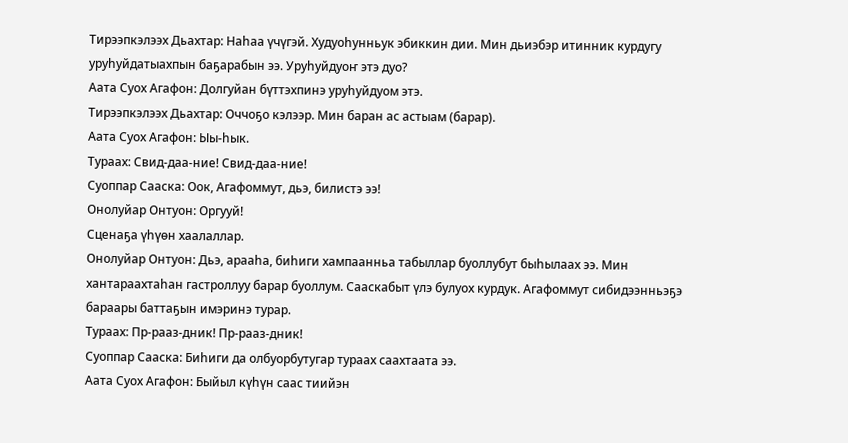Тирээпкэлээх Дьахтар: Наһаа үчүгэй. Худуоһунньук эбиккин дии. Мин дьиэбэр итинник курдугу уруһуйдатыахпын баҕарабын ээ. Уруһуйдуоҥ этэ дуо?
Аата Суох Агафон: Долгуйан бүттэхпинэ уруһуйдуом этэ.
Тирээпкэлээх Дьахтар: Оччоҕо кэлээр. Мин баран ас астыам (барар).
Аата Суох Агафон: Ыы-һык.
Тураах: Свид-даа-ние! Свид-даа-ние!
Суоппар Сааска: Оок, Агафоммут, дьэ, билистэ ээ!
Онолуйар Онтуон: Оргууй!
Сценаҕа үһүөн хаалаллар.
Онолуйар Онтуон: Дьэ, арааһа, биһиги хампаанньа табыллар буоллубут быһылаах ээ. Мин хантараахтаһан гастроллуу барар буоллум. Сааскабыт үлэ булуох курдук. Агафоммут сибидээнньэҕэ бараары баттаҕын имэринэ турар.
Тураах: Пр-рааз-дник! Пр-рааз-дник!
Суоппар Сааска: Биһиги да олбуорбутугар тураах саахтаата ээ.
Аата Суох Агафон: Быйыл күһүн саас тиийэн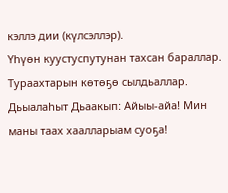кэллэ дии (күлсэллэр).
Үһүөн куустуспутунан тахсан бараллар. Тураахтарын көтөҕө сылдьаллар.
Дьыалаһыт Дьаакып: Айыы-айа! Мин маны таах хаалларыам суоҕа!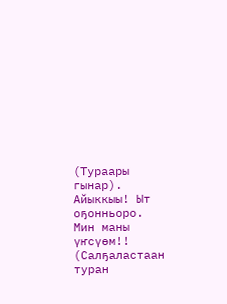(Тураары гынар). Айыккыы! Ыт оҕонньоро. Мин маны үҥсүөм!! (Салҕаластаан туран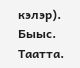кэлэр).
Быыс.
Таатта.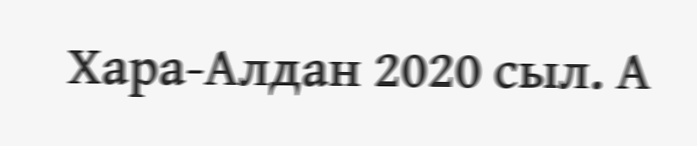Хара-Алдан 2020 сыл. А